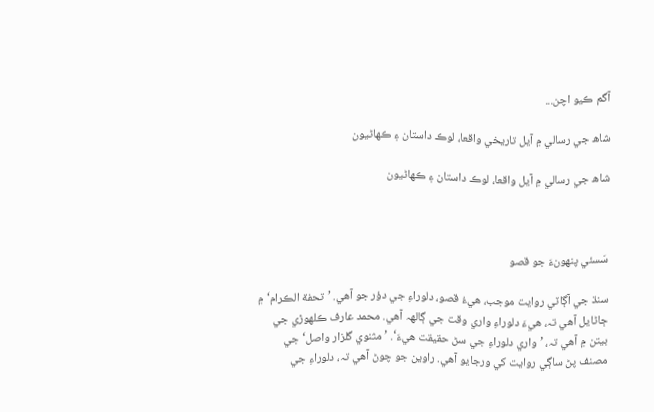آگم ڪيو اچن...

شاھ جي رسالي ۾ آيل تاريخي واقعا، لوڪ داستان ۽ ڪھاڻيون

شاھ جي رسالي ۾ آيل واقعا، لوڪ داستان ۽ ڪھاڻيون



سَسئي پنهونءَ جو قصو

سنڌ جي آڳاٽي روايت موجب، ھيءُ قصو، دلوراءِ جي دؤر جو آھي. ’تحفة الڪرام‘ ۾ ڄاڻايل آھي تہ، ھيءَ دلوراءِ واري وقت جي ڳالهہ آھي. محمد عارف ڪلهوڙي جي بيتن ۾ آھي تہ، ’واري دلوراءِ جي سڻ حقيقت ھيءَ‘. ’مثنوي گلزار واصل‘ جي مصنف پڻ ساڳي روايت کي ورجايو آھي. راوين جو چوڻ آھي تہ، دلوراءِ جي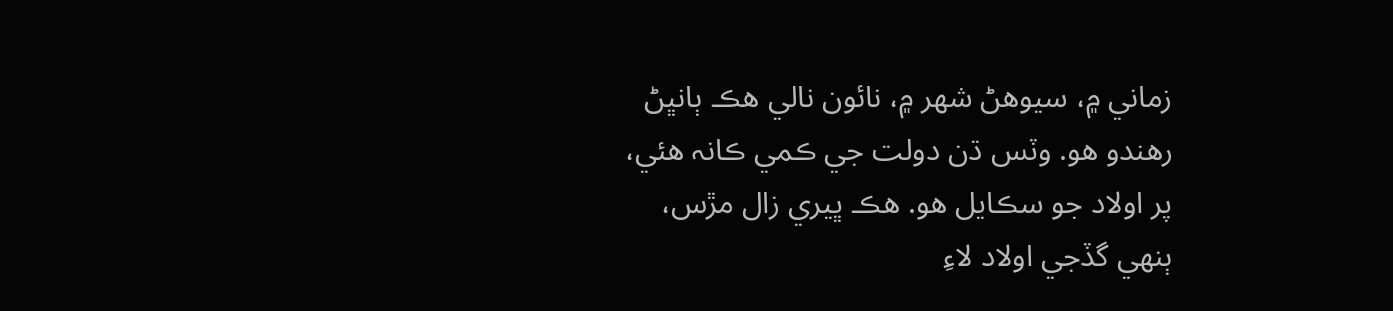زماني ۾، سيوهڻ شھر ۾، نائون نالي ھڪ ٻانڀڻ رهندو ھو. وٽس ڌن دولت جي ڪمي ڪانہ ھئي، پر اولاد جو سڪايل ھو. ھڪ ڀيري زال مڙس، ٻنهي گڏجي اولاد لاءِ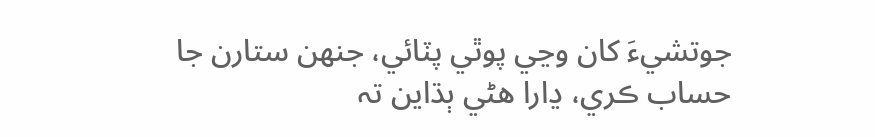جوتشيءَ کان وڃي پوٿي پٽائي، جنھن ستارن جا حساب ڪري، ڍارا ھڻي ٻڌاين تہ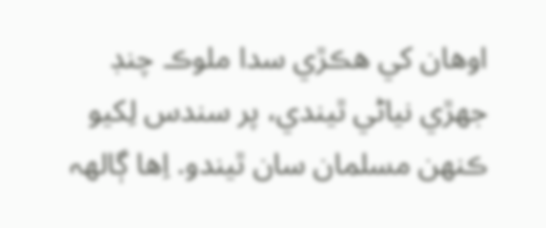اوهان کي ھڪڙي سدا ملوڪ چنڊ جھڙي نياڻي ٿيندي، پر سندس لِکيو ڪنھن مسلمان سان ٿيندو. اِھا ڳالهہ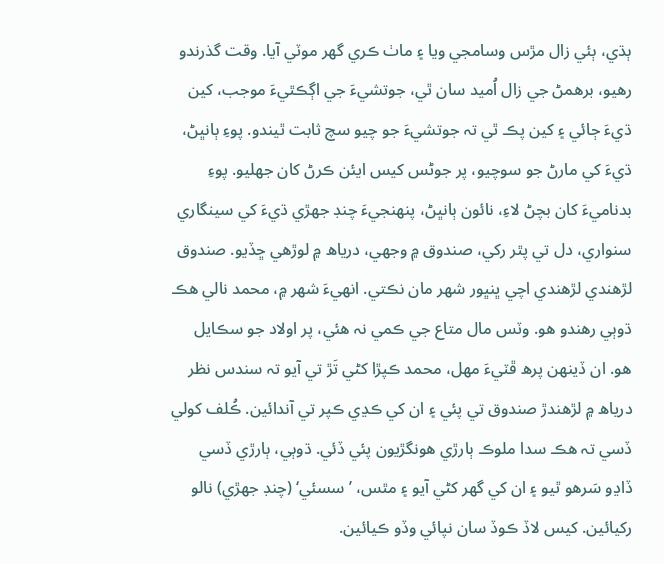ٻڌي، ٻئي زال مڙس وسامجي ويا ۽ ماٺ ڪري گهر موٽي آيا. وقت گذرندو رهيو، برهمڻ جي زال اُميد سان ٿي، جوتشيءَ جي اڳڪٿيءَ موجب، کين ڌيءَ ڄائي ۽ کين پڪ ٿي تہ جوتشيءَ جو چيو سچ ثابت ٿيندو. پوءِ ٻانڀڻ، ڌيءَ کي مارڻ جو سوچيو، پر جوڻس کيس ايئن ڪرڻ کان جهليو. پوءِ بدناميءَ کان بچڻ لاءِ، نائون ٻانڀڻ، پنھنجيءَ چنڊ جھڙي ڌيءَ کي سينگاري سنواري، دل تي پٿر رکي، صندوق ۾ وجهي، درياھ ۾ لوڙهي ڇڏيو. صندوق لڙهندي لڙهندي اچي ڀنڀور شھر مان نڪتي. انهيءَ شھر ۾، محمد نالي ھڪ ڌوٻي رهندو ھو. وٽس مال متاع جي ڪمي نہ ھئي، پر اولاد جو سڪايل ھو. ان ڏينھن پرھ ڦٽيءَ مھل، محمد ڪپڙا کڻي تَڙ تي آيو تہ سندس نظر درياھ ۾ لڙهندڙ صندوق تي پئي ۽ ان کي ڪڍي ڪپر تي آندائين. ڪُلف کولي ڏسي تہ ھڪ سدا ملوڪ ٻارڙي ھونگڙيون پئي ڏئي. ڌوٻي، ٻارڙي ڏسي ڏاڍو سَرهو ٿيو ۽ ان کي گهر کڻي آيو ۽ مٿس، ’سسئي‘ (چنڊ جھڙي) نالو رکيائين. کيس لاڏ ڪوڏ سان نپائي وڏو ڪيائين.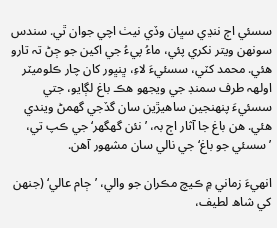سسئي اڄ ننڍي سڀان وڏي نيٺ اچي جوان ٿي. سندس سونھن ويتر نکري پئي، ماءُ پيءُ جي اکين جو ڄڻ تہ تارو ھئي. محمد کٽي، سسئيءَ لاءِ، ڀنڀور کان چار ڪلوميٽر اولهہ طرف سمنڊ جي ويجهو ھڪ باغ لڳايو، جتي سسئيءَ پنھنجين ساھيڙين سان گڏجي گهمڻ ويندي ھئي. ھن باغ جا آثار اڄ بہ، ’نئن گهگهر‘ جي ڪپ تي، ’سسئي جو باغ‘ جي نالي سان مشھور آھن.

انهيءَ زماني ۾ ڪيچ مڪران جو والي، ’ڄام عالي‘ (جنھن کي شاھ لطيف،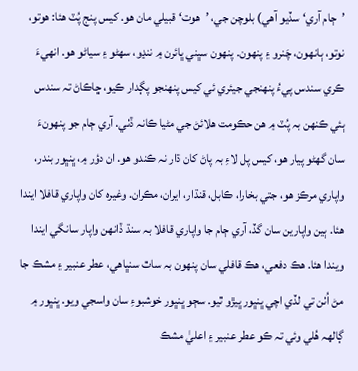’ڄام آري‘ سڏيو آھي) بلوچن جي، ’هوت‘ قبيلي مان ھو. کيس پنج پُٽ ھئا: ھوتو، نوتو، ٻانهون، چَنرو ۽ پنهون. پنهون سڀني ڀائرن ۾ ننڍو، سھڻو ۽ سياڻو ھو. انهيءَ ڪري سندس پيءُ پنھنجي جيئري ئي کيس پنھنجو پڳدار ڪيو، ڇاڪاڻ تہ سندس ٻئي ڪنھن بہ پُٽ ۾ ھن حڪومت ھلائڻ جي مڻيا ڪانہ ڏٺي. آري ڄام جو پنهونءَ سان گهڻو پيار ھو، کيس پل لاءِ بہ پاڻ کان ڌار نہ ڪندو ھو. ان دؤر ۾، ڀنڀور بندر، واپاري مرڪز ھو، جتي بخارا، ڪابل، قنڌار، ايران، مڪران. وغيرہ کان واپاري قافلا ايندا ھئا. ٻين واپارين سان گڏ، آري ڄام جا واپاري قافلا بہ سنڌ ڏانھن واپار سانگي ايندا ويندا ھئا. ھڪ دفعي، ھڪ قافلي سان پنهون بہ ساٿ سنڀاھي، عطر عنبير ۽ مشڪ جا مڻ اُٺن تي لڏي اچي ڀنڀور ڀيڙو ٿيو. سڄو ڀنڀور خوشبوءِ سان واسجي ويو. ڀنڀور ۾ ڳالهہ ھُلي وئي تہ ڪو عطر عنبير ۽ اعليٰ مشڪ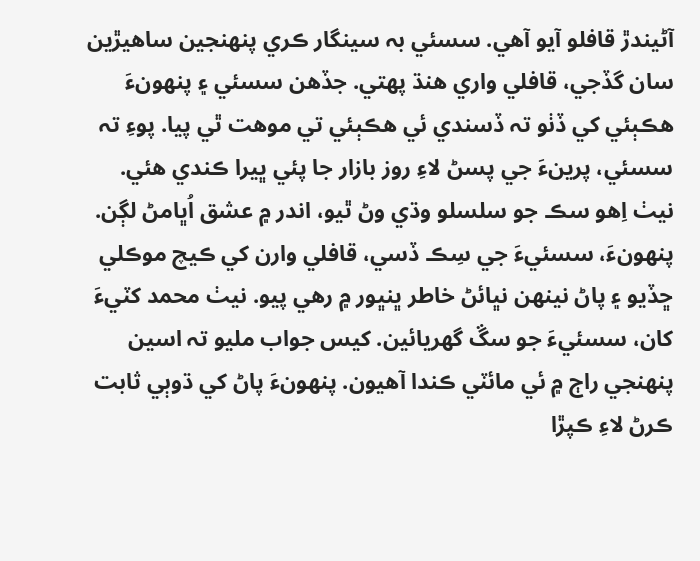آڻيندڙ قافلو آيو آھي. سسئي بہ سينگار ڪري پنھنجين ساھيڙين سان گڏجي، قافلي واري ھنڌ پھتي. جڏهن سسئي ۽ پنهونءَ ھڪٻئي کي ڏٺو تہ ڏسندي ئي ھڪٻئي تي موهت ٿي پيا. پوءِ تہ سسئي، پرينءَ جي پسڻ لاءِ روز بازار جا پئي ڀيرا ڪندي ھئي. نيٺ اِھو سڪ جو سلسلو وڌي وڻ ٿيو، اندر ۾ عشق اُڀامڻ لڳن. پنهونءَ، سسئيءَ جي سِڪ ڏسي، قافلي وارن کي ڪيچ موڪلي ڇڏيو ۽ پاڻ نينھن نڀائڻ خاطر ڀنڀور ۾ رهي پيو. نيٺ محمد کٽيءَ کان، سسئيءَ جو سڱ گهريائين. کيس جواب مليو تہ اسين پنھنجي راڄ ۾ ئي مائٽي ڪندا آھيون. پنهونءَ پاڻ کي ڌوٻي ثابت ڪرڻ لاءِ ڪپڙا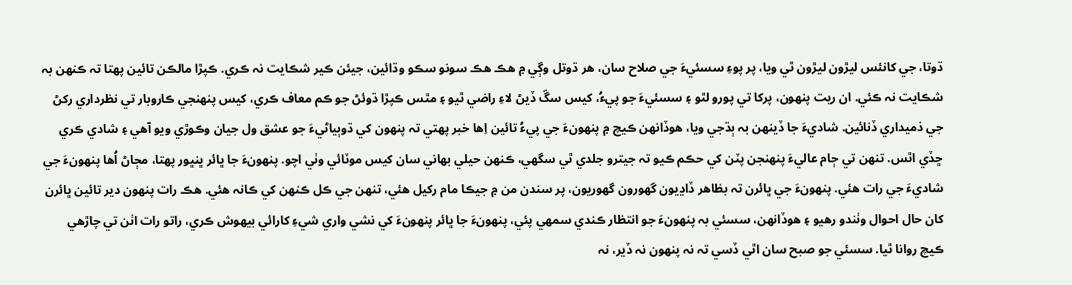ڌوتا، جي کانئس ليڙون ليڙون ٿي ويا، پر پوءِ سسئيءَ جي صلاح سان، ھر ڌوتل وڳي ۾ ھڪ ھڪ سونو سڪو وڌائين، جيئن ڪير شڪايت نہ ڪري. ڪپڙا مالڪن تائين پھتا تہ ڪنھن بہ شڪايت نہ ڪئي. ان ريت پنهون، پرکا تي پورو لٿو ۽ سسئيءَ جو پيءُ، کيس سڱ ڏيڻ لاءِ راضي ٿيو ۽ مٿس ڪپڙا ڌوئڻ جو ڪم معاف ڪري، کيس پنھنجي ڪاروبار تي نظرداري رکڻ جي ذميداري ڏنائين. شاديءَ جا ڏينھن بہ ٻڌجي ويا، ھوڏانھن ڪيچ ۾ پنهونءَ جي پيءُ تائين اِھا خبر پھتي تہ پنهون کي ڌوٻياڻيءَ جو عشق ول جيان وڪوڙي ويو آھي ۽ شادي ڪري ڇڏي اٿس. تنھن تي ڄام عاليءَ پنھنجن پٽن کي حڪم ڪيو تہ جيترو جلدي ٿي سگهي، ڪنھن حيلي بھاني سان کيس موٽائي وٺي اچو. پنهونءَ جا ڀائر ڀنڀور پھتا، مڄاڻ اُھا پنهونءَ جي شاديءَ جي رات ھئي. پنهونءَ جي ڀائرن تہ بظاھر ڏاڍيون گهورون گهوريون، پر سندن من ۾ جيڪا مام رکيل ھئي، تنھن جي ڪل ڪنھن کي ڪانہ ھئي. ھڪ رات پنهون دير تائين ڀائرن کان حال احوال وٺندو رهيو ۽ ھوڏانھن، سسئي بہ پنهونءَ جو انتظار ڪندي سمهي پئي، پنهونءَ جا ڀائر پنهونءَ کي نشي واري شيءِ کارائي بيهوش ڪري، راتو رات اٺن تي چاڙهي ڪيچ روانا ٿيا. سسئي جو صبح سان اٿي ڏسي تہ نہ پنهون نہ ڏير، نہ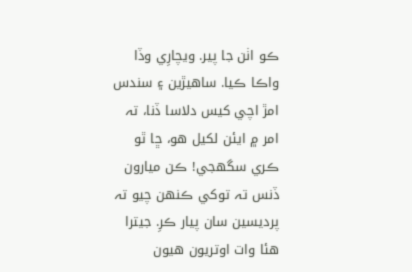ڪو اٺن جا پير. ويچارِي وڏا واڪا ڪيا. ساھيڙين ۽ سندس امڙ اچي کيس دلاسا ڏنا، تہ امر ۾ ايئن لکيل ھو، ڇا ٿو ڪري سگهجي! ڪن ميارون ڏنس تہ توکي ڪنھن چيو تہ پرديسين سان پيار ڪرِ. جيترا ھئا وات اوتريون ھيون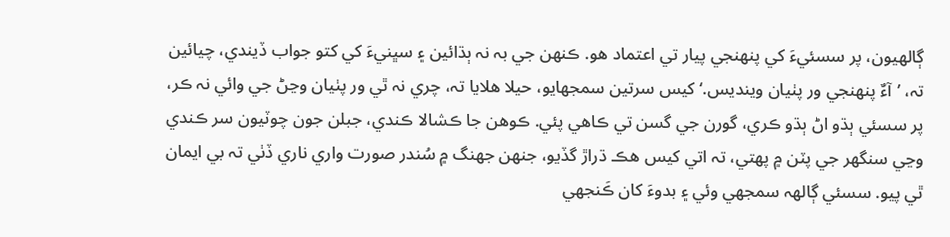ڳالهيون، پر سسئيءَ کي پنھنجي پيار تي اعتماد ھو. ڪنھن جي بہ نہ ٻڌائين ۽ سڀنيءَ کي کتو جواب ڏيندي، چيائين تہ، ’آءٌ پنھنجي ور پٺيان وينديس.‘ کيس سرتين سمجهايو، حيلا ھلايا تہ، چري نہ ٿي ور پٺيان وڃڻ جي وائي نہ ڪر، پر سسئي ٻڌو اڻ ٻڌو ڪري، گورن جي گسن تي ڪاھي پئي. ڪوهن جا ڪشالا ڪندي، جبلن جون چوٽيون سر ڪندي وڃي سنگهر جي پٽن ۾ پھتي، تہ اتي کيس ھڪ ڌراڙ گڏيو، جنھن جهنگ ۾ سُندر صورت واري ناري ڏٺي تہ بي ايمان ٿي پيو. سسئي ڳالهہ سمجهي وئي ۽ بدوءَ کان ڪَنجهي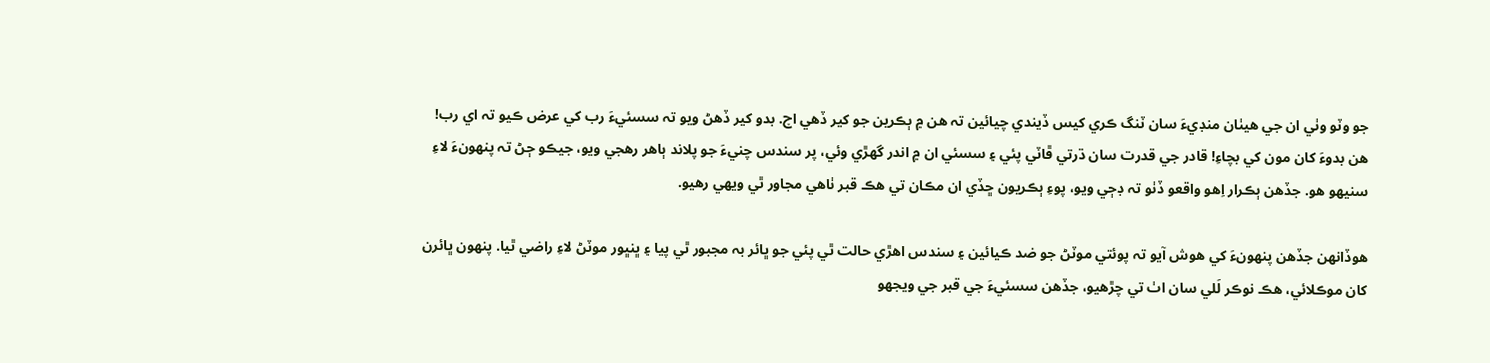جو وٽو وٺي ان جي ھيٺان منڊيءَ سان ٽنگ ڪري کيس ڏيندي چيائين تہ ھن ۾ ٻڪرين جو کير ڏهي اچ. بدو کير ڏهڻ ويو تہ سسئيءَ رب کي عرض ڪيو تہ اي رب! ھن بدوءَ کان مون کي بچاءِ! قادر جي قدرت سان ڌرتي ڦاٽي پئي ۽ سسئي ان ۾ اندر گهڙي وئي، پر سندس چنيءَ جو پلاند ٻاھر رهجي ويو، جيڪو ڄڻ تہ پنهونءَ لاءِ سنيھو ھو. جڏهن ٻڪرار اِھو واقعو ڏٺو تہ ڊڄي ويو، پوءِ ٻڪريون ڇڏي ان مڪان تي ھڪ قبر ٺاھي مجاور ٿي ويھي رهيو.

ھوڏانھن جڏهن پنهونءَ کي ھوش آيو تہ پوئتي موٽڻ جو ضد ڪيائين ۽ سندس اھڙي حالت ٿي پئي جو ڀائر بہ مجبور ٿي پيا ۽ ڀنڀور موٽڻ لاءِ راضي ٿيا. پنهون ڀائرن کان موڪلائي، ھڪ نوڪر لَلي سان اٺ تي چڙهيو، جڏهن سسئيءَ جي قبر جي ويجهو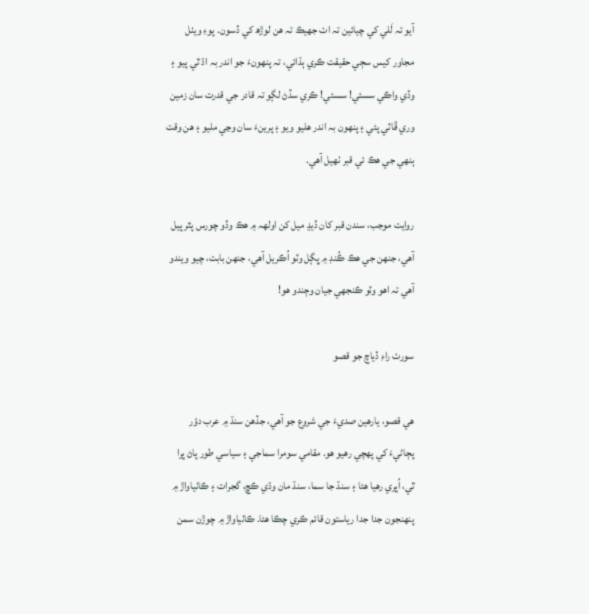آيو تہ لَلي کي چيائين تہ اٺ جهيڪ تہ ھن لوڙھ کي ڏسون. پوءِ ويٺل مجاور کيس سڄي حقيقت ڪري ٻڌائي، تہ پنهونءَ جو اندر بہ اڌ ٿي پيو ۽ وڏي واڪي سسئي! سسئي! ڪري سڏڻ لڳو تہ قادر جي قدرت سان زمين وري ڦاٽي پئي ۽ پنهون بہ اندر ھليو ويو ۽ پرينءَ سان وڃي مليو ۽ ھن وقت ٻنهي جي ھڪ ئي قبر ٺھيل آھي.

روايت موجب، سندن قبر کان ڏيڍ ميل کن اولهہ ۾ ھڪ وڏو چورس پٿر پيل آھي، جنھن جي ھڪ ڪُنڊ ۾ ڀڳل وٽو اُڪريل آھي، جنھن بابت، چيو ويندو آھي تہ اھو وٽو ڪنجهي جيان وڄندو ھو!

سورٺ راءِ ڏياچ جو قصو

ھي قصو، يارهين صديءَ جي شروع جو آھي، جڏهن سنڌ ۾ عرب دؤر پڄاڻيءَ کي پھچي رهيو ھو. مقامي سومرا سماجي ۽ سياسي طور پاڻ ڀرا ٿي، اُڀري رهيا ھئا ۽ سنڌ جا سما، سنڌ مان وڌي ڪڇ، گجرات ۽ ڪاٺياواڙ ۾ پنھنجون جدا جدا رياستون قائم ڪري چڪا ھئا. ڪاٺياواڙ ۾ چوڙن سمن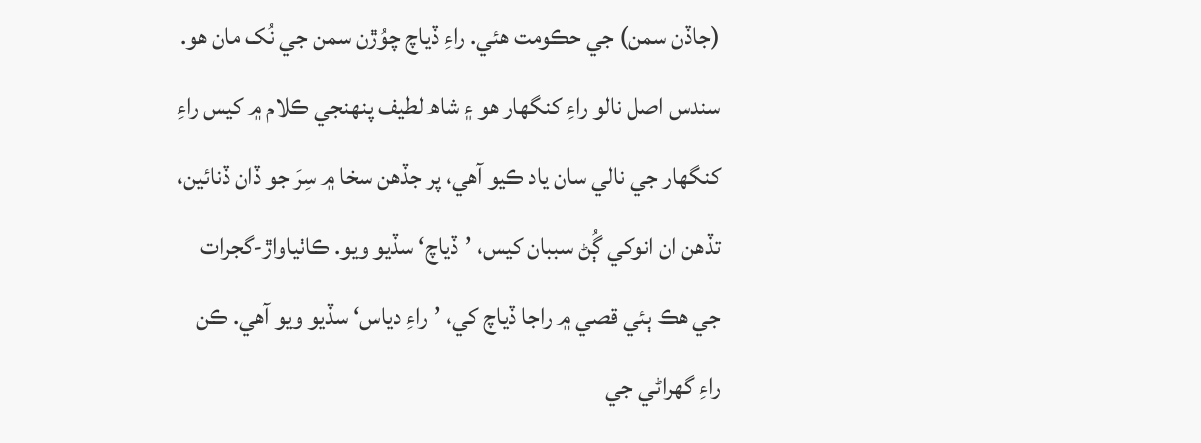(جاڏن سمن) جي حڪومت ھئي. راءِ ڏياچ چوُڙن سمن جي نُک مان ھو. سندس اصل نالو راءِ کنگهار ھو ۽ شاھ لطيف پنھنجي ڪلام ۾ کيس راءِ کنگهار جي نالي سان ياد ڪيو آھي، پر جڏهن سخا ۾ سِرَ جو ڏان ڏنائين، تڏهن ان انوکي ڳُڻ سببان کيس، ’ڏياچ‘ سڏيو ويو. ڪاٺياواڙ-گجرات جي ھڪ ٻئي قصي ۾ راجا ڏياچ کي، ’راءِ دياس‘ سڏيو ويو آھي. ڪن راءِ گهراڻي جي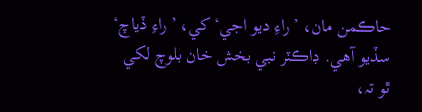حاڪمن مان، ’راءِ ديو اجي‘ کي، ’راءِ ڏياچ‘ سڏيو آھي. ڊاڪٽر نبي بخش خان بلوچ لکي ٿو تہ،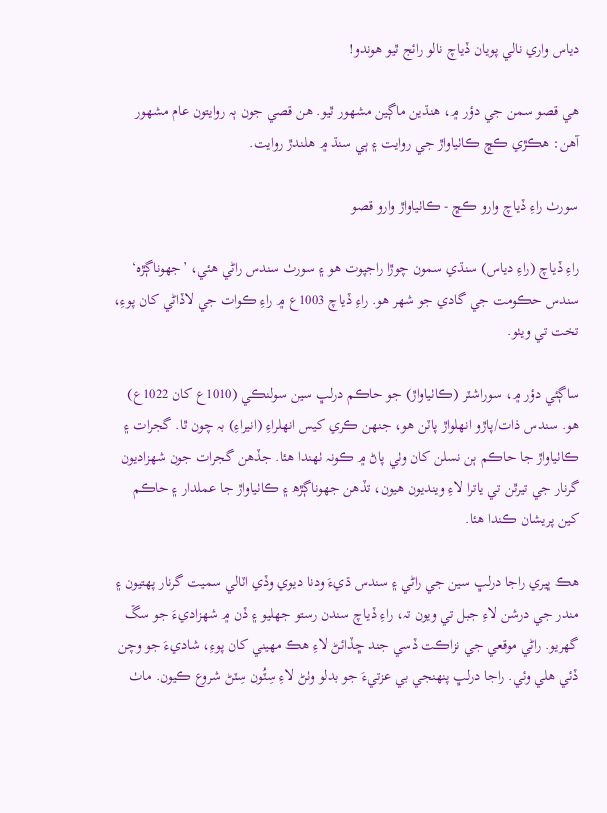دياس واري نالي پويان ڏياچ نالو رائج ٿيو ھوندو!

ھي قصو سمن جي دؤر ۾، ھنڌين ماڳين مشھور ٿيو. ھن قصي جون ٻہ روايتون عام مشھور آھن: ھڪڙي ڪڇ ڪاٺياواڙ جي روايت ۽ ٻي سنڌ ۾ ھلندڙ روايت.

سورٺ راءِ ڏياچ وارو ڪڇ - ڪاٺياواڙ وارو قصو

راءِ ڏياچ (راءِ دياس) سنڌي سمون چوڙا راجپوت ھو ۽ سورٺ سندس راڻي ھئي، ’جهوناڳڙه‘ سندس حڪومت جي گادي جو شھر ھو. راءِ ڏياچ 1003ع ۾ راءِ ڪوات جي لاڏاڻي کان پوءِ، تخت تي ويٺو.

ساڳئي دؤر ۾، سوراشٽر (ڪاٺياواڙ) جو حاڪم درلڀ سين سولنڪي (1010ع کان 1022ع) ھو. سندس ذات/پاڙو انهلواڙ پاٽن ھو، جنھن ڪري کيس انهلراءِ (انيراءِ) بہ چون ٿا. گجرات ۽ ڪاٺياواڙ جا حاڪم ٻن نسلن کان وٺي پاڻ ۾ ڪونہ ٺھندا ھئا. جڏهن گجرات جون شھزاديون گرنار جي تيرٿن تي ياترا لاءِ وينديون ھيون، تڏهن جهوناڳڙھ ۽ ڪاٺياواڙ جا عملدار ۽ حاڪم کين پريشان ڪندا ھئا.

ھڪ ڀيري راجا درلڀ سين جي راڻي ۽ سندس ڌيءَ ودنا ديوي وڏي اٽالي سميت گرنار پھتيون ۽ مندر جي درشن لاءِ جبل تي ويون تہ، راءِ ڏياچ سندن رستو جهليو ۽ ڏن ۾ شھزاديءَ جو سڱ گهريو. راڻي موقعي جي نزاڪت ڏسي جند ڇڏائڻ لاءِ ھڪ مھيني کان پوءِ، شاديءَ جو وچن ڏئي ھلي وئي. راجا درلڀ پنھنجي بي عزتيءَ جو بدلو وٺڻ لاءِ سِٽُون سِٽڻ شروع ڪيون. ماٺ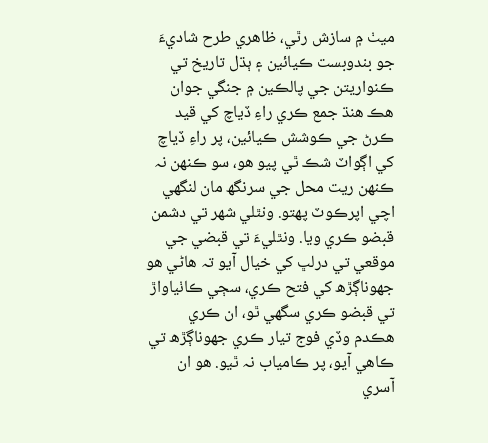ميٺ ۾ سازش رٿي، ظاھري طرح شاديءَ جو بندوبست ڪيائين ۽ ٻڌل تاريخ تي ڪنواريتن جي پالڪين ۾ جنگي جوان ھڪ ھنڌ جمع ڪري راءِ ڏياچ کي قيد ڪرڻ جي ڪوشش ڪيائين، پر راءِ ڏياچ کي اڳواٽ شڪ ٿي پيو ھو، سو ڪنھن نہ ڪنھن ريت محل جي سرنگھ مان لنگهي اچي اپرڪوٽ پھتو. ونٿلي شھر تي دشمن قبضو ڪري ويا. ونٿليءَ تي قبضي جي موقعي تي درلڀ کي خيال آيو تہ ھاڻي ھو جهوناڳڙھ کي فتح ڪري، سڄي ڪاٺياواڙ تي قبضو ڪري سگهي ٿو، ان ڪري ھڪدم وڏي فوج تيار ڪري جهوناڳڙھ تي ڪاھي آيو، پر ڪامياب نہ ٿيو. ھو ان آسري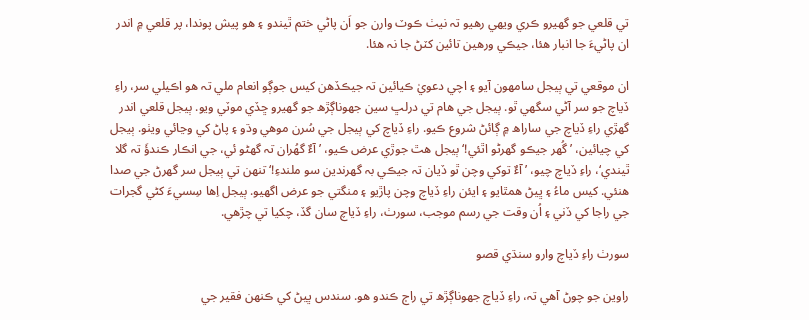تي قلعي جو گهيرو ڪري ويھي رهيو تہ نيٺ ڪوٽ وارن جو اَن پاڻي ختم ٿيندو ۽ ھو پيش پوندا، پر قلعي ۾ اندر ان پاڻيءَ جا انبار ھئا، جيڪي ورهين تائين کٽڻ جا نہ ھئا.

ان موقعي تي ٻيجل سامهون آيو ۽ اچي دعويٰ ڪيائين تہ جيڪڏهن کيس جوڳو انعام ملي تہ ھو اڪيلي سر، راءِ ڏياچ جو سر آڻي سگهي ٿو. ٻيجل جي ھام تي درلڀ سين جهوناڳڙھ جو گهيرو ڇڏي موٽي ويو. ٻيجل قلعي اندر گهڙي راءِ ڏياچ جي ساراھ ۾ ڳائڻ شروع ڪيو. راءِ ڏياچ کي ٻيجل جي سُرن موهي وڌو ۽ پاڻ کي وڃائي ويٺو. ٻيجل کي چيائين، ’گُهر جيڪو گهرڻو اٿئي!‘ ٻيجل ھٿ جوڙي عرض ڪيو، ’آءٌ گهُران تہ گهڻو ئي، جي انڪار ڪندؤَ تہ گلا ٿيندي‘، راءِ ڏياچ چيو، ’آءٌ توکي وچن ٿو ڏيان تہ جيڪي بہ گهرندين سو ملندءِ!‘ تنھن تي ٻيجل سر گهرڻ جي صدا ھنئي. کيس ماءُ ۽ ڀيڻ ھمٿايو ۽ ايئن راءِ ڏياچ وچن پاڙيو ۽ منگتي جو عرض اگهيو. ٻيجل اِھا سِسيءَ کڻي گجرات جي راجا کي ڏني ۽ اُن وقت جي رسم موجب، سورٺ، راءِ ڏياچ سان گڏ، چکيا تي چڙهي.

سورٺ راءِ ڏياچ وارو سنڌي قصو

راوين جو چوڻ آھي تہ، راءِ ڏياچ جهوناڳڙھ تي راڄ ڪندو ھو. سندس ڀيڻ کي ڪنھن فقير جي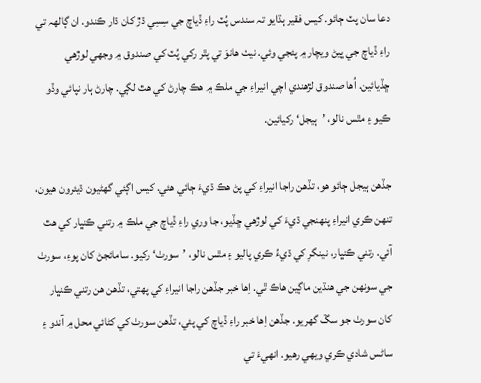دعا سان پٽ ڄائو. کيس فقير ٻڌايو تہ سندس پُٽ راءِ ڏياچ جي سِسِي ڌڙ کان ڌار ڪندو. ان ڳالهہ تي راءِ ڏياچ جي ڀيڻ ويچار ۾ پئجي وئي. نيٺ ھانوَ تي پٿر رکي پُٽ کي صندوق ۾ وجهي لوڙهي ڇڏيائين. اُھا صندوق لڙهندي اچي انيراءِ جي ملڪ ۾ ھڪ چارڻ کي ھٿ لڳي. چارڻ ٻار نپائي وڏو ڪيو ۽ مٿس نالو، ’ٻيجل‘ رکيائين.

جڏهن ٻيجل ڄائو ھو، تڏهن راجا انيراءِ کي پڻ ھڪ ڌيءَ ڄائي ھئي. کيس اڳئي گهڻيون ڌيئرون ھيون، تنھن ڪري انيراءِ پنھنجي ڌيءَ کي لوڙهي ڇڏيو، جا وري راءِ ڏياچ جي ملڪ ۾ رتني ڪنڀار کي ھٿ آئي. رتني ڪنڀار، نينگرِ کي ڌيءُ ڪري پاليو ۽ مٿس نالو، ’سورٺ‘ رکيو. سامائجڻ کان پوءِ، سورٺ جي سونھن جي ھنڌين ماڳين ھاڪ ٿي. اِھا خبر جڏهن راجا انيراءِ کي پھتي، تڏهن ھن رتني ڪنڀار کان سورٺ جو سڱ گهريو. جڏهن اِھا خبر راءِ ڏياچ کي پئي، تڏهن سورٺ کي کڻائي محل ۾ آندو ۽ ساڻس شادي ڪري ويھي رهيو. انهيءَ تي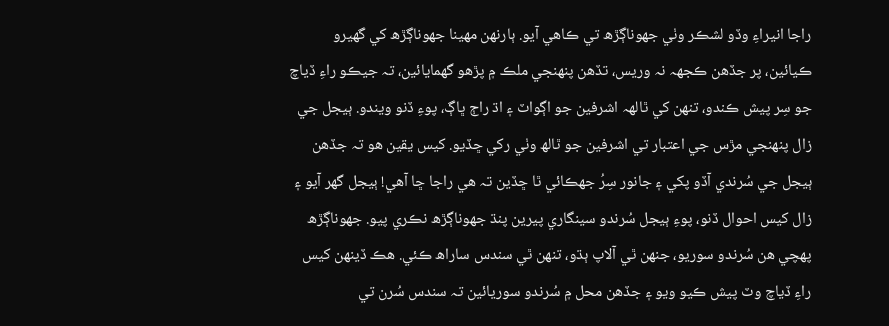راجا انيراءِ وڏو لشڪر وٺي جهوناڳڙھ تي ڪاھي آيو. ٻارنهن مھينا جهوناڳڙھ کي گهيرو ڪيائين، پر جڏهن ڪجهہ نہ وريس، تڏهن پنھنجي ملڪ ۾ پڙهو گهمايائين، تہ جيڪو راءِ ڏياچ جو سِر پيش ڪندو، تنھن کي ٿالهہ اشرفين جو اڳواٽ ۽ اڌ راڄ ڀاڳ، پوءِ ڏنو ويندو. ٻيجل جي زال پنھنجي مڙس جي اعتبار تي اشرفين جو ٿالھ وٺي رکي ڇڏيو. کيس يقين ھو تہ جڏهن ٻيجل جي سُرندي آڏو پکي ۽ جانور سِرُ جهڪائي ٿا ڇڏين تہ ھي راجا ڇا آھي! ٻيجل گهر آيو ۽ زال کيس احوال ڏنو، پوءِ ٻيجل سُرندو سينگاري پيرين پنڌ جهوناڳڙھ نڪري پيو. جهوناڳڙھ پھچي ھن سُرندو سوريو، جنھن ٿي آلاپ ٻڌو، تنھن ٿي سندس ساراھ ڪئي. ھڪ ڏينھن کيس راءِ ڏياچ وٽ پيش ڪيو ويو ۽ جڏهن محل ۾ سُرندو سوريائين تہ سندس سُرن تي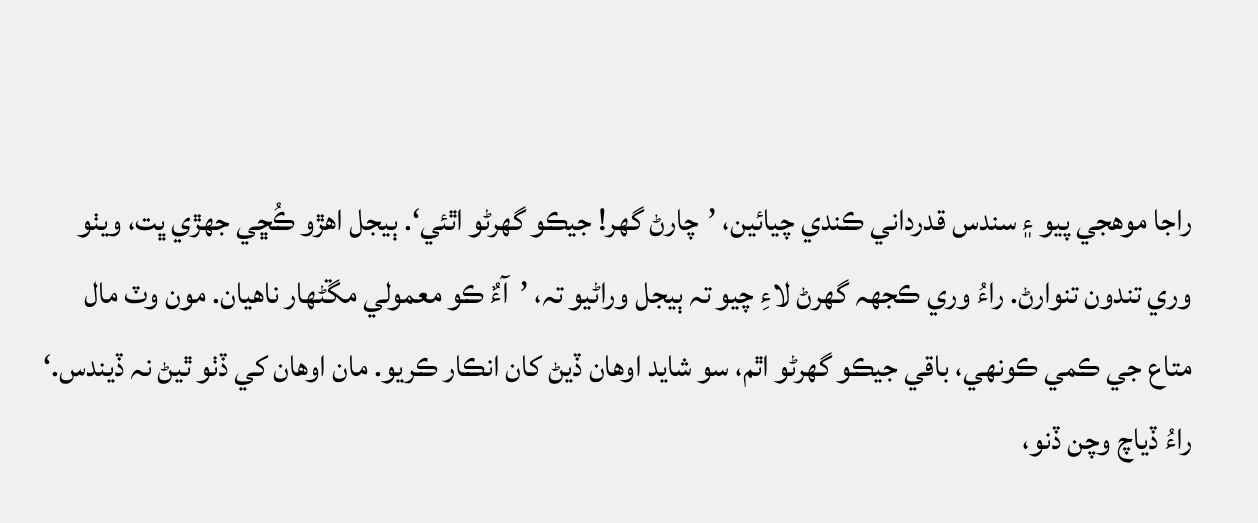راجا موهجي پيو ۽ سندس قدرداني ڪندي چيائين، ’چارڻ گهر! جيڪو گهرڻو اٿئي‘. ٻيجل اھڙو ڪُڇي جھڙي ڀت، ويٺو وري تندون تنوارڻ. راءُ وري ڪجهہ گهرڻ لاءِ چيو تہ ٻيجل وراڻيو تہ، ’آءٌ ڪو معمولي مڱڻھار ناھيان. مون وٽ مال متاع جي ڪمي ڪونهي، باقي جيڪو گهرڻو اٿم، سو شايد اوهان ڏيڻ کان انڪار ڪريو. مان اوهان کي ڏٺو ٿيڻ نہ ڏيندس.‘ راءُ ڏياچ وچن ڏنو،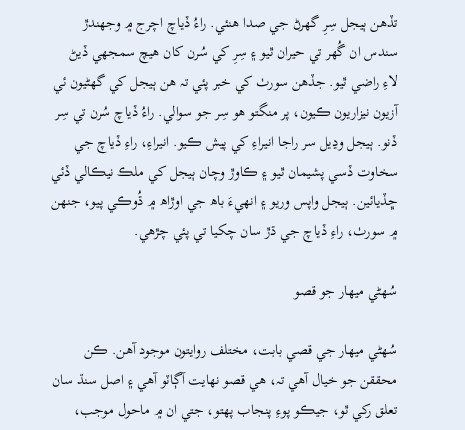تڏهن ٻيجل سِرِ گهرڻ جي صدا ھنئي. راءُ ڏياچ اچرج ۾ وجهندڙ سندس ان گُهر تي حيران ٿيو ۽ سِرِ کي سُرن کان ھيچ سمجهي ڏيڻ لاءِ راضي ٿيو. جڏهن سورٺ کي خبر پئي تہ ھن ٻيجل کي گهڻيون ئي آزيون نيزاريون ڪيون، پر منگتو ھو سِر جو سوالي. راءُ ڏياچ سُرن تي سِر ڏنو. ٻيجل وڍيل سر راجا انيراءِ کي پيش ڪيو. انيراءِ، راءِ ڏياچ جي سخاوت ڏسي پشيمان ٿيو ۽ ڪاوڙ وچان ٻيجل کي ملڪ نيڪالي ڏئي ڇڏيائين. ٻيجل واپس وريو ۽ انهيءَ باھ جي اوڙاھ ۾ ڌُوڪي پيو، جنھن ۾ سورٺ، راءِ ڏياچ جي ڌڙ سان چکيا تي پئي چڙهي.

سُهڻي ميھار جو قصو

سُهڻي ميھار جي قصي بابت، مختلف روايتون موجود آھن. ڪن محققن جو خيال آھي تہ، ھي قصو نھايت آڳاٽو آھي ۽ اصل سنڌ سان تعلق رکي ٿو، جيڪو پوءِ پنجاب پھتو، جتي ان ۾ ماحول موجب،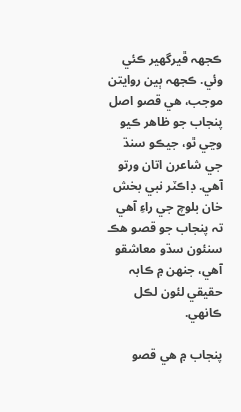ڪجهہ ڦيرگهير ڪئي وئي. ڪجهہ ٻين روايتن موجب، ھي قصو اصل پنجاب جو ظاھر ڪيو وڃي ٿو، جيڪو سنڌ جي شاعرن اتان ورتو آھي. ڊاڪٽر نبي بخش خان بلوچ جي راءِ آھي تہ پنجاب جو قصو ھڪ سنئون سڌو معاشقو آھي، جنھن ۾ ڪابہ حقيقي لئون لڪل ڪانهي.

پنجاب ۾ ھي قصو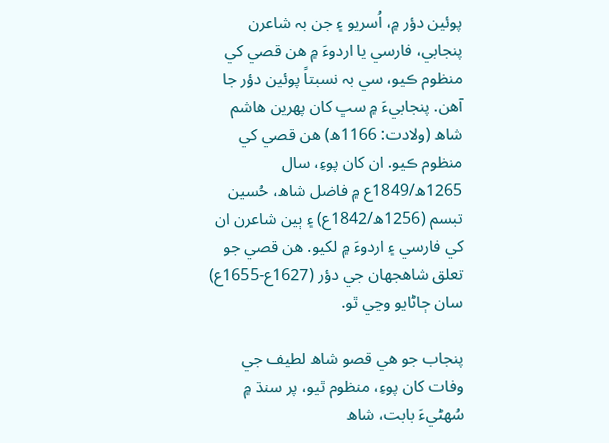پوئين دؤر ۾، اُسريو ۽ جن بہ شاعرن پنجابي، فارسي يا اردوءَ ۾ ھن قصي کي منظوم ڪيو، سي بہ نسبتاً پوئين دؤر جا آھن. پنجابيءَ ۾ سڀ کان پھرين ھاشم شاھ (ولادت: 1166ھ) ھن قصي کي منظوم ڪيو. ان کان پوءِ، سال 1265ھ/1849ع ۾ فاضل شاھ، حُسين تبسم (1256ھ/1842ع) ۽ ٻين شاعرن ان کي فارسي ۽ اردوءَ ۾ لکيو. ھن قصي جو تعلق شاھجھان جي دؤر (1627ع-1655ع) سان ڄاڻايو وڃي ٿو.

پنجاب جو ھي قصو شاھ لطيف جي وفات کان پوءِ، منظوم ٿيو، پر سنڌ ۾ سُهڻيءَ بابت، شاھ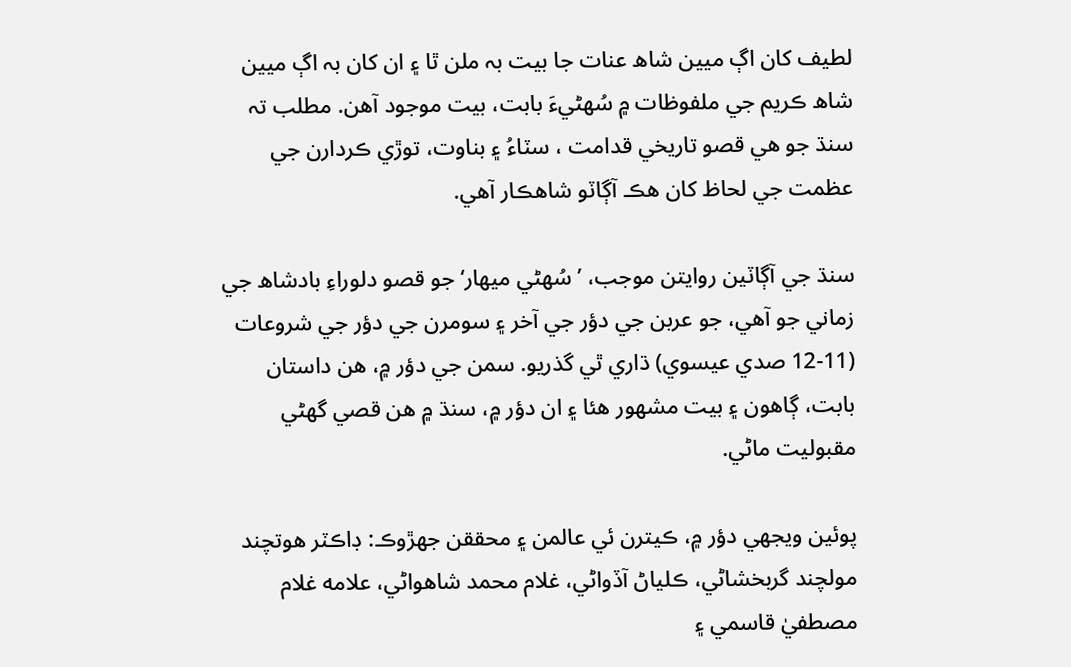لطيف کان اڳ ميين شاھ عنات جا بيت بہ ملن ٿا ۽ ان کان بہ اڳ ميين شاھ ڪريم جي ملفوظات ۾ سُهڻيءَ بابت، بيت موجود آھن. مطلب تہ سنڌ جو ھي قصو تاريخي قدامت ، سٽاءُ ۽ بناوت، توڙي ڪردارن جي عظمت جي لحاظ کان ھڪ آڳاٽو شاھڪار آھي.

سنڌ جي آڳاٽين روايتن موجب، ’سُهڻي ميھار‘ جو قصو دلوراءِ بادشاھ جي زماني جو آھي، جو عربن جي دؤر جي آخر ۽ سومرن جي دؤر جي شروعات (11-12 صدي عيسوي) ڌاري ٿي گذريو. سمن جي دؤر ۾، ھن داستان بابت، ڳاھون ۽ بيت مشھور ھئا ۽ ان دؤر ۾، سنڌ ۾ ھن قصي گهڻي مقبوليت ماڻي.

پوئين ويجهي دؤر ۾، ڪيترن ئي عالمن ۽ محققن جھڙوڪ: ڊاڪٽر ھوتچند مولچند گربخشاڻي، ڪلياڻ آڏواڻي، غلام محمد شاھواڻي، علامه غلام مصطفيٰ قاسمي ۽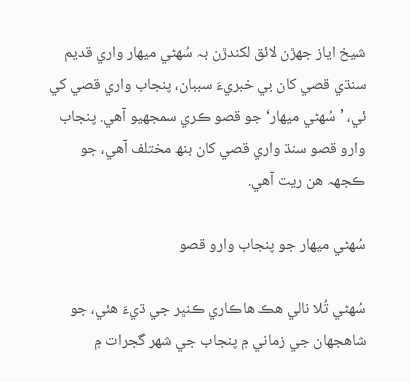شيخ اياز جھڙن لائق لکندڙن بہ سُهڻي ميھار واري قديم سنڌي قصي کان بي خبريءَ سببان، پنجاب واري قصي کي ئي، ’سُهڻي ميھار‘ جو قصو ڪري سمجهيو آھي. پنجاب وارو قصو سنڌ واري قصي کان بنھ مختلف آھي، جو ڪجهہ ھن ريت آھي.

سُهڻي ميھار جو پنجاب وارو قصو

سُهڻي تُلا نالي ھڪ ھاڪاري ڪنڀر جي ڌيءَ ھئي، جو شاھجھان جي زماني ۾ پنجاب جي شھر گجرات ۾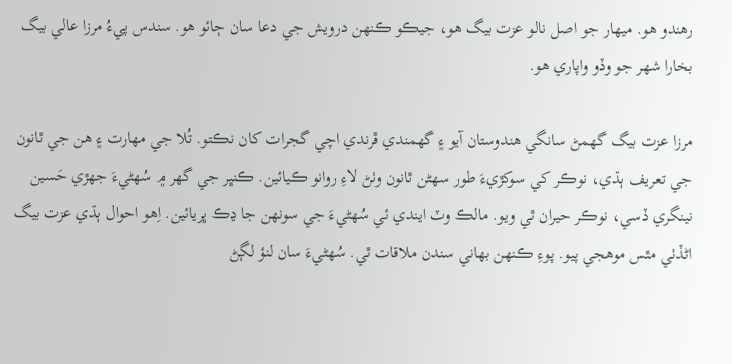رهندو ھو. ميھار جو اصل نالو عزت بيگ ھو، جيڪو ڪنھن درويش جي دعا سان ڄائو ھو. سندس پيءُ مرزا عالي بيگ بخارا شھر جو وڏو واپاري ھو.

مرزا عزت بيگ گهمڻ سانگي ھندوستان آيو ۽ گهمندي ڦرندي اچي گجرات کان نڪتو. تُلا جي مھارت ۽ ھن جي ٿانون جي تعريف ٻڌي، نوڪر کي سوکڙيءَ طور سهڻن ٿانون وٺڻ لاءِ روانو ڪيائين. ڪنڀر جي گهر ۾ سُهڻيءَ جھڙي حَسين نينگري ڏسي، نوڪر حيران ٿي ويو. مالڪ وٽ ايندي ئي سُهڻيءَ جي سونھن جا ڍڪ ڀريائين. اِھو احوال ٻڌي عزت بيگ اڻڏٺي مٿس موهجي پيو. پوءِ ڪنھن بھاني سندن ملاقات ٿي. سُهڻيءَ سان لنؤ لڳڻ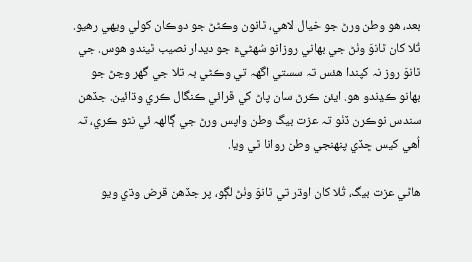بعد، ھو وطن ورڻ جو خيال لاھي، ٿانون وڪڻڻ جو دوڪان کولي ويھي رهيو. تُلا کان ٿانوَ وٺڻ جي بھاني روزانو سُهڻيءَ جو ديدار نصيب ٿيندو ھوس. جي ٿانوَ روز نہ کپندا ھئس تہ سستي اگهہ تي وڪڻي بہ تلا جي گهر وڃڻ جو بھانو ڪڍندو ھو. ايئن ڪرڻ سان پاڻ کي ڦرائي ڪنگال ڪري وڌائين. جڏهن سندس نوڪرن ڏٺو تہ عزت بيگ وطن واپس ورڻ جي ڳالهہ ئي نٿو ڪري، تہ اُھي کيس ڇڏي پنھنجي وطن روانا ٿي ويا.

ھاڻي عزت بيگ، تُلا کان اوڌر تي ٿانوَ وٺڻ لڳو، پر جڏهن قرض وڌي ويو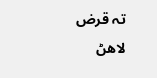تہ قرض لاھڻ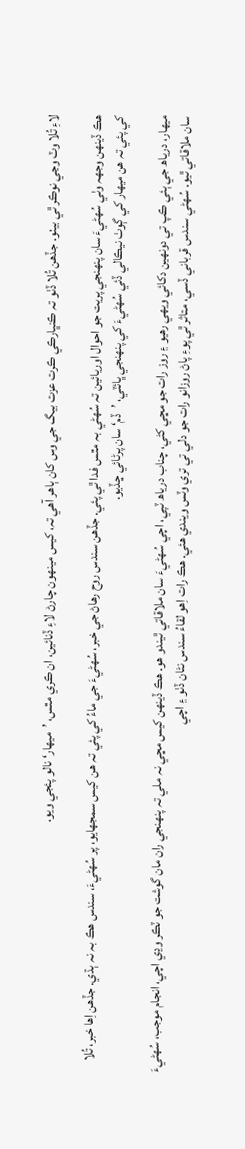لاءِ تُلا وٽ وڃي نوڪر ٿي بيٺو. جڏهن تُلا ڏٺو تہ ڪنڀارڪي ڪرت عزت بيگ جي وس کان ٻاھر آھي تہ، کيس مينھون چارڻ لاءِ ڏنائين، ان ڪري مٿس، ’ميھار‘ نالو پئجي ويو.

ھڪ ڏينھن وجهہ وٺي سُهڻيءَ سان پنھنجي پريت جو احوال اوريائين تہ سُهڻي بہ مٿس فدا ٿي پئي. جڏهن سندس روح رهاڻ جي خبر، سُهڻيءَ جي ماءُ کي پئي تہ ھن کيس سمجهايو، پر سُهڻيءَ، سندس ھڪ بہ نہ ٻڌي. جڏهن اِھا خبر، تُلا کي پئي تہ ھن ميھار کي ڳوٺ نيڪالي ڏئي سُهڻيءَ کي پنھنجي ڀائٽي، ’ڏم‘ سان پرڻائي ڇڏيو.

ميھار، درياھ جي ٻئي ڪپ تي دونھين دکائي ويھي رهيو ۽ روز رات جو مڇي کڻي، چناب درياھ ٽپي، اچي سُهڻيءَ سان ملاقاتي ٿيندو ھو. ھڪ ڏينھن کيس مڇي نہ ملي تہ پنھنجي ران مان گوشت جو ٽڪر وڍي اچي، انجام موجب، سُهڻيءَ سان ملاقاتي ٿيو. سُهڻي سندس قرباني ڏسي، متاثر ٿي پوءِ پاڻ روزانو رات جو دلي تي تري وٽس ويندي ھئي. ھڪ رات اِھو لقاءُ سندس نڻان ڏٺو ۽ اچي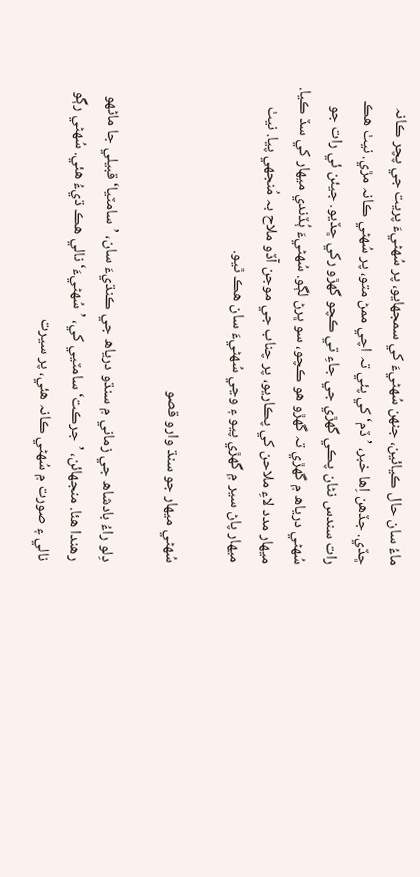ماءُ سان حال ڪيائين، جنھن سُهڻيءَ کي سمجهايو، پر سُهڻيءَ پريت جي پچر ڪانہ ڇڏي. جڏهن اِھا خبر، ’ڏم‘ کي پئي تہ اچي ممڻ متو، پر سُهڻي ڪانہ مڙي. نيٺ ھڪ رات سندس نڻان پڪي گهڙي جي جاءِ تي ڪچو گهڙو رکي ڇڏيو. جيئن ئي رات جو سُهڻي درياھ ۾ گهڙي تہ گهڙو ھو ڪچو، سو ڀرڻ لڳو. سُهڻيءَ ٻُڏندي ميھار کي سڏ ڪيا. ميھار مدد لاءِ ملاحن کي پڪاريو، پر چناب جي موجن آڏو ملاح بہ مُنجهي پيا. نيٺ ميھار پاڻ سير ۾ گهڙي پيو ۽ وڃي سُهڻيءَ سان ھڪ ٿيو.

سُهڻي ميھار جو سنڌ وارو قصو

دِلو راءُ بادشاھ جي زماني ۾ سنڌو درياھ جي ڪنڌيءَ سان، ’سامٽيا‘ قبيلي جا ماڻهو رهندا ھئا. منجهائن، ’جرڪت‘ سامٽيي کي، ’سُهڻيءَ‘ نالي ھڪ ڌيءُ ھئي. سُهڻي رڳو نالي ۽ صورت ۾ سُهڻي ڪانہ ھئي، پر سيرت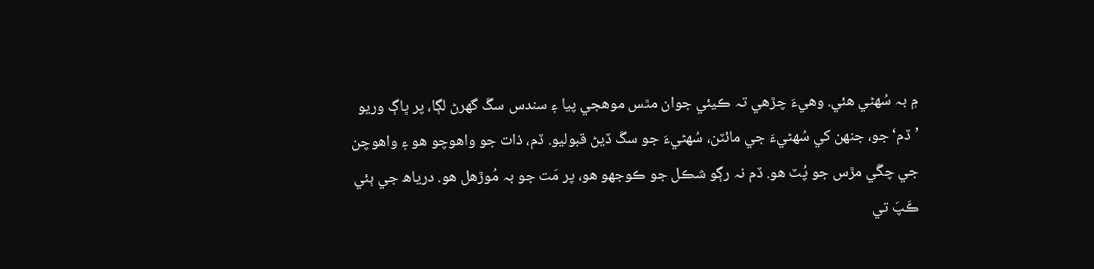۾ بہ سُهڻي ھئي. وهيءَ چڙهي تہ ڪيئي جوان مٿس موهجي پيا ۽ سندس سڱ گھرڻ لڳا، پر ڀاڳ وريو ’ڏم‘ جو، جنھن کي سُهڻيءَ جي مائٽن، سُهڻيءَ جو سڱ ڏيڻ قبوليو. ڏم، ذات جو واھوچو ھو ۽ واھوچن جي چڱي مڙس جو پُٽ ھو. ڏم نہ رڳو شڪل جو ڪوجهو ھو، پر مَت جو بہ مُوڙهل ھو. درياھ جي ٻئي ڪَپَ تي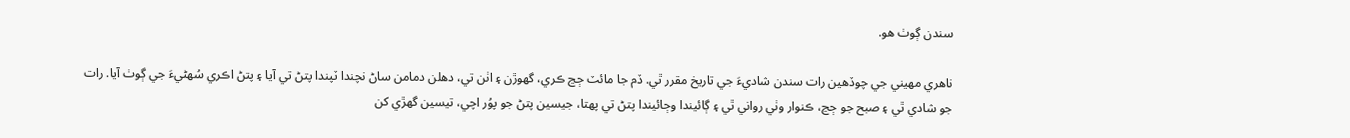سندن ڳوٺ ھو.

ناھري مھيني جي چوڏهين رات سندن شاديءَ جي تاريخ مقرر ٿي. ڏم جا مائٽ ڄڃ ڪري، گهوڙن ۽ اٺن تي، دھلن دمامن ساڻ نچندا ٽپندا پتڻ تي آيا ۽ پتڻ اڪري سُهڻيءَ جي ڳوٺ آيا. رات جو شادي ٿي ۽ صبح جو ڄڃ، ڪنوار وٺي رواني ٿي ۽ ڳائيندا وڄائيندا پتڻ تي پھتا، جيسين پتڻ جو پوُر اچي، تيسين گهڙي کن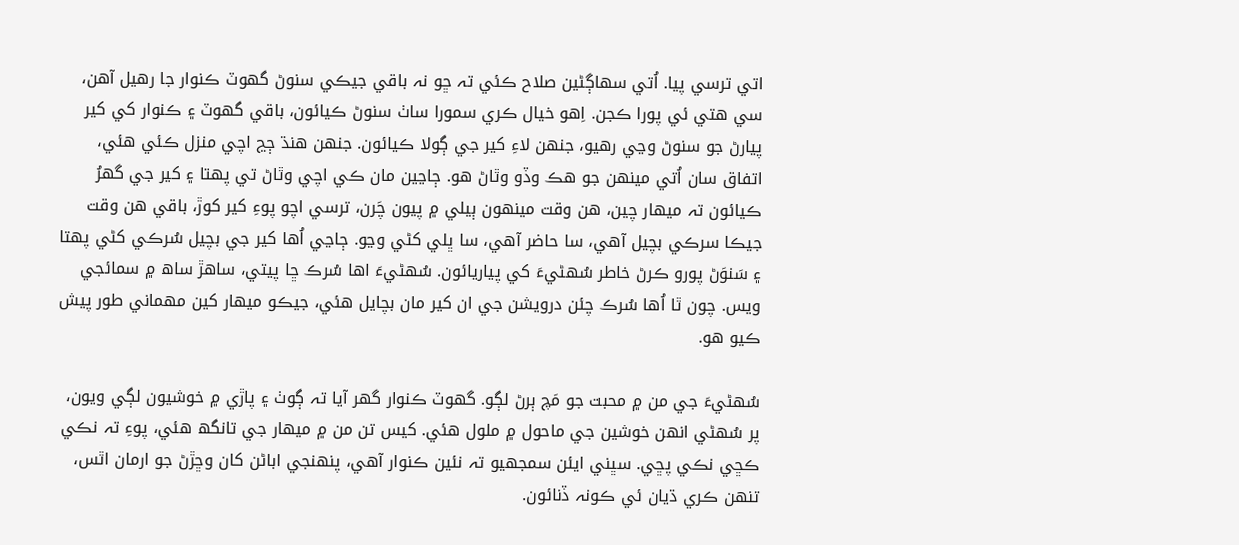اتي ترسي پيا. اُتي سھاڳڻين صلاح ڪئي تہ ڇو نہ باقي جيڪي سنوڻ گهوٽ ڪنوار جا رهيل آھن، سي ھتي ئي پورا ڪجن. اِھو خيال ڪري سمورا ساٺ سنوڻ ڪيائون، باقي گهوٽ ۽ ڪنوار کي کير پيارڻ جو سنوڻ وڃي رهيو، جنھن لاءِ کير جي ڳولا ڪيائون. جنھن ھنڌ ڄڃ اچي منزل ڪئي ھئي، اتفاق سان اُتي مينھن جو ھڪ وڏو وٿاڻ ھو. ڄاڃين مان ڪي اچي وٿاڻ تي پھتا ۽ کير جي گهرُ ڪيائون تہ ميھار چين، ھن وقت مينھون ٻيلي ۾ پيون چَرن، ترسي اچو پوءِ کير کوڙ، باقي ھن وقت جيڪا سرڪي بچيل آھي، سا حاضر آھي، سا ڀلي کڻي وڃو. ڄاڃي اُھا کير جي بچيل سُرڪي کڻي پھتا ۽ سَنوَڻ پورو ڪرڻ خاطر سُهڻيءَ کي پياريائون. سُهڻيءَ اھا سُرڪ ڇا پيتي، ساھڙ ساھ ۾ سمائجي ويس. چون ٿا اُھا سُرڪ چئن درويشن جي ان کير مان بچايل ھئي، جيڪو ميھار کين مهماني طور پيش ڪيو ھو.

سُهڻيءَ جي من ۾ محبت جو مَچ ٻرڻ لڳو. گهوٽ ڪنوار گهر آيا تہ ڳوٺ ۽ پاڙي ۾ خوشيون لڳي ويون، پر سُهڻي انهن خوشين جي ماحول ۾ ملول ھئي. کيس تن من ۾ ميھار جي تانگھ ھئي، پوءِ تہ نڪي ڪڇي نڪي پڇي. سڀني ايئن سمجهيو تہ نئين ڪنوار آھي، پنھنجي اباڻن کان وڇڙڻ جو ارمان اٿس، تنھن ڪري ڌيان ئي ڪونہ ڏنائون.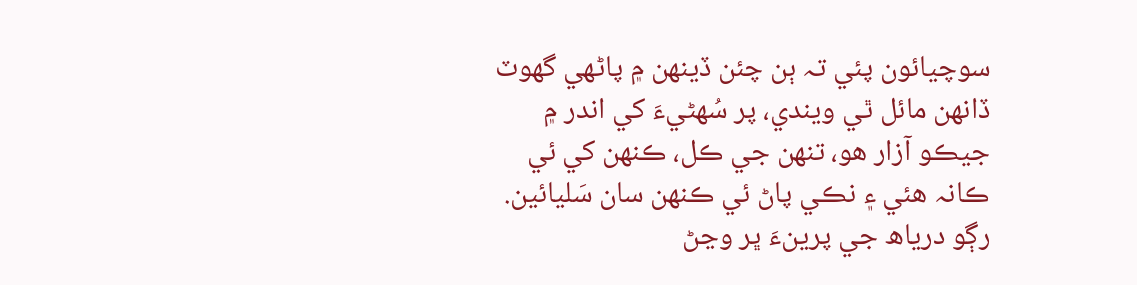سوچيائون پئي تہ ٻن چئن ڏينھن ۾ پاڻهي گهوٽ ڏانھن مائل ٿي ويندي، پر سُهڻيءَ کي اندر ۾ جيڪو آزار ھو، تنھن جي ڪل، ڪنھن کي ئي ڪانہ ھئي ۽ نڪي پاڻ ئي ڪنھن سان سَليائين. رڳو درياھ جي پرينءَ ڀر وڃڻ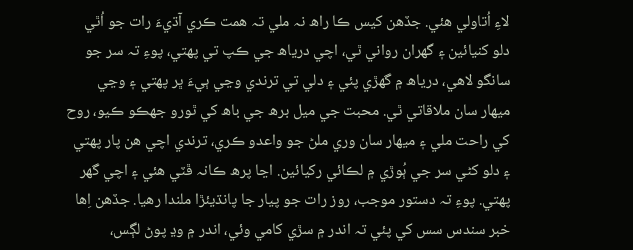لاءِ اُتاولي ھئي. جڏهن کيس ڪا راھ نہ ملي تہ ھمت ڪري آڌيءَ رات جو اُٿي دلو کنيائين ۽ گهران رواني ٿي، اچي درياھ جي ڪپ تي پھتي، پوءِ تہ سر جو سانگو لاھي، درياھ ۾ گهڙي پئي ۽ دلي تي ترندي وڃي ٻيءَ ڀر پھتي ۽ وڃي ميھار سان ملاقاتي ٿي. محبت جي ميل برھ جي باھ کي ٿورو جهڪو ڪيو، روح کي راحت ملي ۽ ميھار سان وري ملڻ جو واعدو ڪري، ترندي اچي ھن پار پھتي ۽ دلو کڻي سر جي ٻُوڙي ۾ لڪائي رکيائين. اڃا پرھ ڪانہ ڦٽي ھئي ۽ اچي گهر پھتي. پوءِ تہ دستور موجب، روز رات جو پيار جا پانڌيئڙا ملندا رهيا. جڏهن اِھا خبر سندس سس کي پئي تہ اندر ۾ سڙي کامي وئي، اندر ۾ وڍ پوڻ لڳس،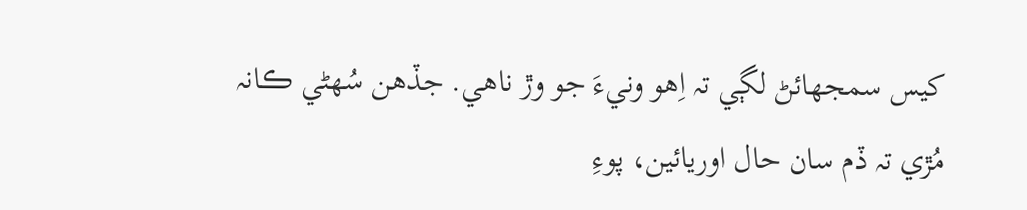کيس سمجهائڻ لڳي تہ اِھو ونيءَ جو وڙ ناھي. جڏهن سُهڻي ڪانہ مُڙي تہ ڏم سان حال اوريائين، پوءِ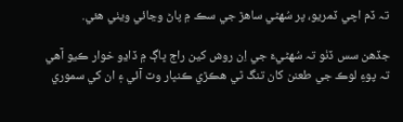تہ ڏم اچي ڏمريو، پر سُهڻي ساھڙ جي سڪ ۾ پاڻ وڃائي ويٺي ھئي.

جڏهن سس ڏٺو تہ سُهڻيءَ جي اِن روش کين راڄ ڀاڳ ۾ ڏاڍو خوار ڪيو آھي تہ پوءِ لوڪ جي طعنن کان تنگ ٿي ھڪڙي ڪنڀار وٽ آئي ۽ ان کي سموري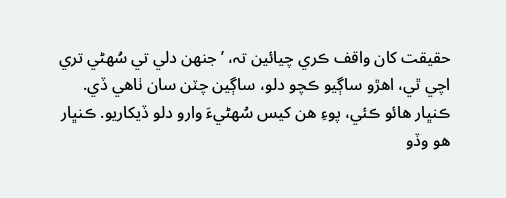حقيقت کان واقف ڪري چيائين تہ، ’جنھن دلي تي سُهڻي تري اچي ٿي، اھڙو ساڳيو ڪچو دلو، ساڳين چٽن سان ٺاھي ڏي. ڪنڀار ھائو ڪئي، پوءِ ھن کيس سُهڻيءَ وارو دلو ڏيکاريو. ڪنڀار ھو وڏو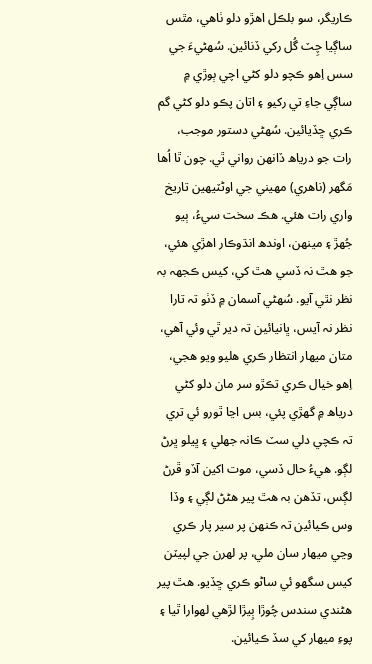ڪاريگر، سو بلڪل اھڙو دلو ٺاھي، مٿس ساڳيا چِٽ گُل رکي ڏنائين. سُهڻيءَ جي سس اِھو ڪچو دلو کڻي اچي ٻوڙي ۾ ساڳي جاءِ تي رکيو ۽ اتان پڪو دلو کڻي گم ڪري ڇڏيائين. سُهڻي دستور موجب، رات جو درياھ ڏانھن رواني ٿي. چون ٿا اُھا مَگهر (ناھري) مھيني جي اوڻٽيهين تاريخ واري رات ھئي. ھڪ سخت سيءُ، ٻيو جُهڙ ۽ مينھن، اوندھ انڌوڪار اھڙي ھئي، جو ھٿ نہ ڏسي ھٿ کي، کيس ڪجهہ بہ نظر نٿي آيو. سُهڻي آسمان ۾ ڏٺو تہ تارا نظر نہ آيس، ڀانيائين تہ دير ٿي وئي آھي، متان ميھار انتظار ڪري ھليو ويو ھجي، اِھو خيال ڪري تڪڙو سر مان دلو کڻي درياھ ۾ گهڙي پئي، بس اڃا ٿورو ئي تري تہ ڪچي دلي سٽ ڪانہ جهلي ۽ ڀيلو ڀرڻ لڳو. ھيءُ حال ڏسي، موت اکين آڏو ڦرڻ لڳس، تڏهن بہ ھٿ پير ھڻڻ لڳي ۽ وڏا وس ڪيائين تہ ڪنھن پر سير پار ڪري وڃي ميھار سان ملي، پر لهرن جي لپيٽن کيس سگهو ئي ساڻو ڪري ڇڏيو. ھٿ پير ھڻندي سندس چُوڙا ٻِيڙا لڙهي لهوارا ٿيا ۽ پوءِ ميھار کي سڏ ڪيائين.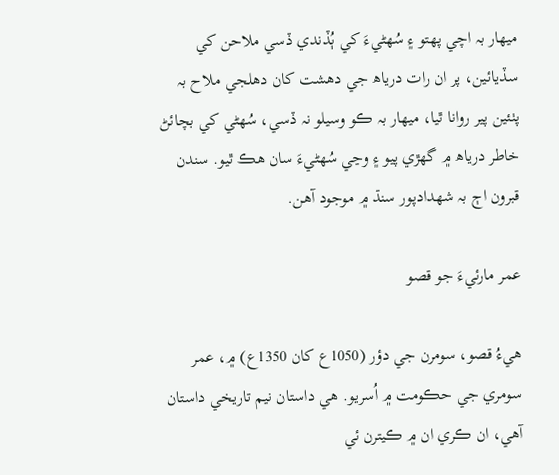ميھار بہ اچي پھتو ۽ سُهڻيءَ کي ٻُڏندي ڏسي ملاحن کي سڏيائين، پر ان رات درياھ جي دھشت کان دھلجي ملاح بہ پٺئين پير روانا ٿيا، ميھار بہ ڪو وسيلو نہ ڏسي، سُهڻي کي بچائڻ خاطر درياھ ۾ گهڙي پيو ۽ وڃي سُهڻيءَ سان ھڪ ٿيو. سندن قبرون اڄ بہ شھدادپور سنڌ ۾ موجود آھن.

عمر مارئيءَ جو قصو

ھيءُ قصو، سومرن جي دؤر (1050ع کان 1350ع) ۾، عمر سومري جي حڪومت ۾ اُسريو. ھي داستان نيم تاريخي داستان آھي، ان ڪري ان ۾ ڪيترن ئي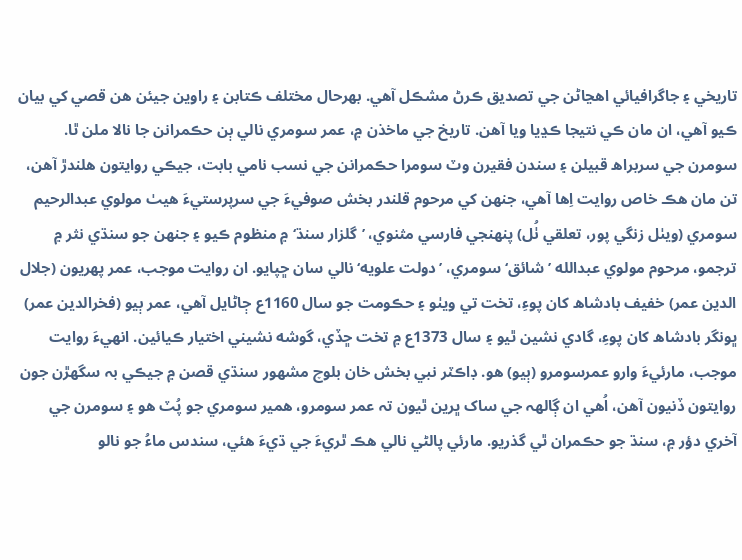تاريخي ۽ جاگرافيائي اھڃاڻن جي تصديق ڪرڻ مشڪل آھي. بھرحال مختلف ڪتابن ۽ راوين جيئن ھن قصي کي بيان ڪيو آھي، ان مان ڪي نتيجا ڪڍيا ويا آھن. تاريخ جي ماخذن ۾، عمر سومري نالي ٻن حڪمرانن جا نالا ملن ٿا. سومرن جي سربراھ قبيلن ۽ سندن فقيرن وٽ سومرا حڪمرانن جي نسب نامي بابت، جيڪي روايتون ھلندڙ آھن، تن مان ھڪ خاص روايت اِھا آھي، جنھن کي مرحوم قلندر بخش صوفيءَ جي سرپرستيءَ ھيٺ مولوي عبدالرحيم سومري (ويٺل زنگي پور، تعلقي ٺُل) پنھنجي فارسي مثنوي، ’گلزار سنڌ‘ ۾ منظوم ڪيو ۽ جنھن جو سنڌي نثر ۾ ترجمو، مرحوم مولوي عبدالله ’شائق‘ سومري، ’دولت علويه‘ نالي سان ڇپايو. ان روايت موجب، عمر پھريون (جلال الدين عمر) خفيف بادشاھ کان پوءِ، تخت تي ويٺو ۽ حڪومت جو سال 1160ع ڄاڻايل آھي، عمر ٻيو (فخرالدين عمر) ڀونگر بادشاھ کان پوءِ، گادي نشين ٿيو ۽ سال 1373ع ۾ تخت ڇڏي، گوشه نشيني اختيار ڪيائين. انهيءَ روايت موجب، مارئيءَ وارو عمرسومرو (ٻيو) ھو. ڊاڪٽر نبي بخش خان بلوچ مشھور سنڌي قصن ۾ جيڪي بہ سگهڙن جون روايتون ڏنيون آھن، اُھي ان ڳالهہ جي ساک ڀرين ٿيون تہ عمر سومرو، ھمير سومري جو پُٽ ھو ۽ سومرن جي آخري دؤر ۾، سنڌ جو حڪمران ٿي گذريو. مارئي پالڻي نالي ھڪ ٿريءَ جي ڌيءَ ھئي، سندس ماءُ جو نالو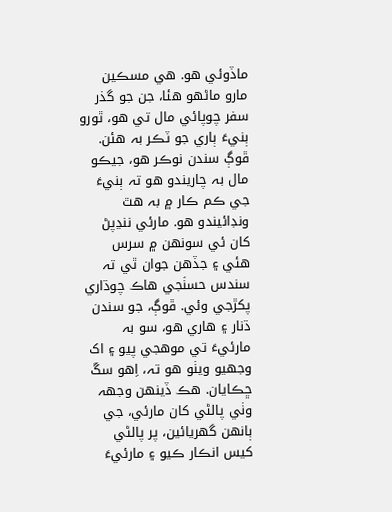ماڏوئي ھو. ھي مسڪين مارو ماڻهو ھئا، جن جو گذر سفر چوپائي مال تي ھو، ٿورو ٻنيءَ ٻاري جو ٽڪر بہ ھئن. ڦوڳ سندن نوڪر ھو، جيڪو مال بہ چاريندو ھو تہ ٻنيءَ جي ڪم ڪار ۾ بہ ھٿ ونڊائيندو ھو. مارئي ننڍپڻ کان ئي سونھن ۾ سرس ھئي ۽ جڏهن جوان ٿي تہ سندس حسنؑجي ھاڪ چوڌاري پکڙجي وئي. ڦوڳ، جو سندن ڌنار ۽ ھاري ھو، سو بہ مارئيءَ تي موهجي پيو ۽ اک وجھيو ويٺو ھو تہ، اِھو سڱ ڇڪايان. ھڪ ڏينھن وجهہ وٺي پالڻي کان مارئي، جي ٻانهن گهريائين، پر پالڻي کيس انڪار ڪيو ۽ مارئيءَ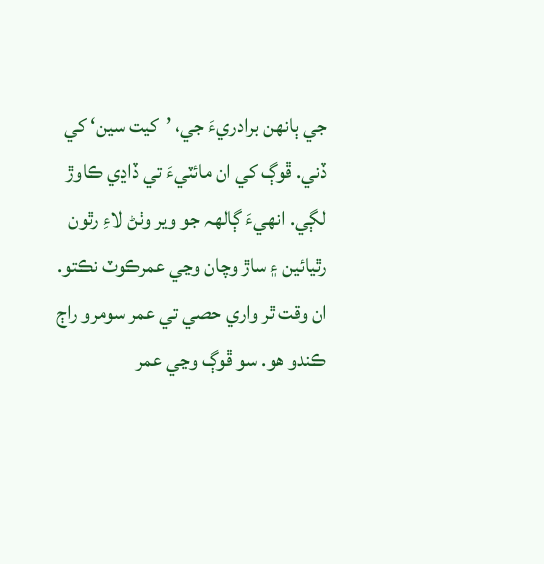جي ٻانهن برادريءَ جي، ’کيت سين‘ کي ڏني. ڦوڳ کي ان مائٽيءَ تي ڏاڍي ڪاوڙ لڳي. انهيءَ ڳالهہ جو وير وٺڻ لاءِ رٿون رٿيائين ۽ ساڙ وچان وڃي عمرڪوٽ نڪتو. ان وقت ٿر واري حصي تي عمر سومرو راڄ ڪندو ھو. سو ڦوڳ وڃي عمر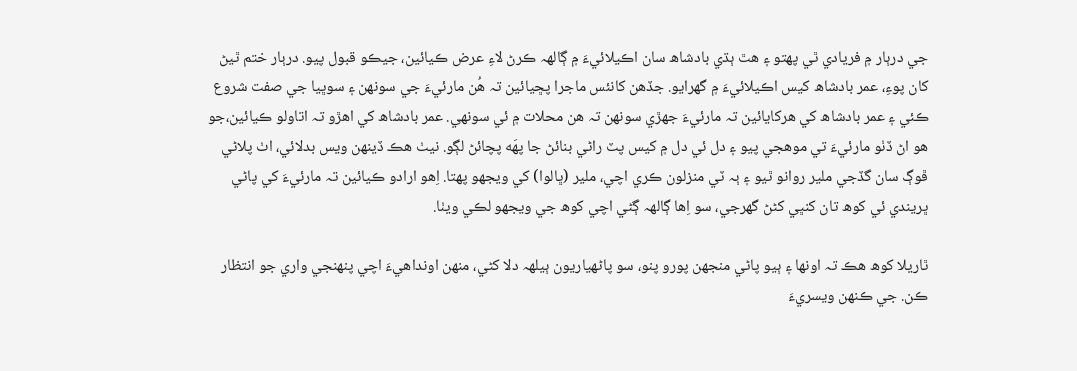جي درٻار ۾ فريادي ٿي پھتو ۽ ھٿ ٻڌي بادشاھ سان اڪيلائيءَ ۾ ڳالهہ ڪرڻ لاءِ عرض ڪيائين، جيڪو قبول پيو. درٻار ختم ٿيڻ کان پوءِ، عمر بادشاھ کيس اڪيلائيءَ ۾ گهرايو. جڏهن کانئس ماجرا پڇيائين تہ ھُن مارئيءَ جي سونھن ۽ سوڀيا جي صفت شروع ڪئي ۽ عمر بادشاھ کي ھرکايائين تہ مارئيءَ جھڙي سونھن تہ ھن محلات ۾ ئي سونھي. عمر بادشاھ کي اھڙو تہ اتاولو ڪيائين،جو ھو اڻ ڏٺو مارئيءَ تي موهجي پيو ۽ دل ئي دل ۾ کيس پٽ راڻي بنائڻ جا پھَه پچائڻ لڳو. نيٺ ھڪ ڏينھن ويس بدلائي، اٺ پلاڻي ڦوڳ سان گڏجي ملير روانو ٿيو ۽ ٻہ ٽي منزلون ڪري اچي، ملير (ڀالوا) کي ويجهو پھتا. اِھو ارادو ڪيائين تہ مارئيءَ کي پاڻي ڀريندي ئي کوھ تان کنڀي کڻڻ گهرجي، سو اِھا ڳالهہ ڳڻي اچي کوھ جي ويجهو لڪي ويٺا.

ٿاريلا کوھ ھڪ تہ اونها ۽ ٻيو پاڻي منجهن پورو پنو، سو پاڻهياريون ٻيلهہ دلا کڻي، منھن اونداھيءَ اچي پنھنجي واري جو انتظار ڪن. جي ڪنھن ويسريءَ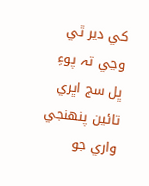کي دير ٿي وڃي تہ پوءِ ڀل سج اڀري تائين پنھنجي واري جو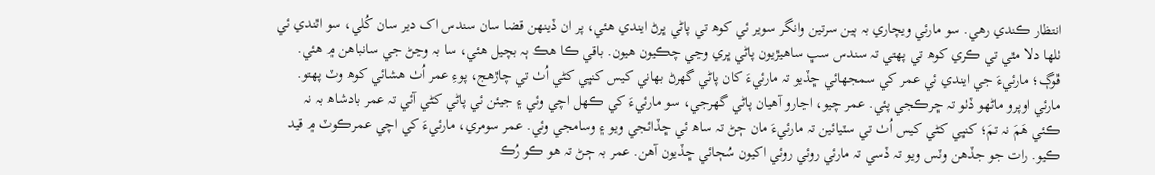انتظار ڪندي رهي. سو مارئي ويچاري بہ ٻين سرتين وانگر سوير ئي کوھ تي پاڻي ڀرڻ ايندي ھئي، پر ان ڏينھن قضا سان سندس اک دير سان کُلي، سو اٿندي ئي ٺلها دلا مٿي تي ڪري کوھ تي پھتي تہ سندس سڀ ساھيڙيون پاڻي ڀري وڃي چڪيون ھيون. باقي ڪا ھڪ ٻہ بچيل ھئي، سا بہ وڃڻ جي سانباھن ۾ ھئي. ڦوڳ؛ مارئيءَ جي ايندي ئي عمر کي سمجهائي ڇڏيو تہ مارئيءَ کان پاڻي گهرڻ بھاني کيس کنڀي کڻي اُٺ تي چاڙهج، پوءِ عمر اُٺ ھشائي کوھ وٽ پھتو. مارئي اوپرو ماڻهو ڏٺو تہ ڇرڪجي پئي. عمر چيو، اڃارو آھيان پاڻي گهرجي، سو مارئيءَ کي ڪھل اچي وئي ۽ جيئن ئي پاڻي کڻي آئي تہ عمر بادشاھ بہ نہ ڪئي ھَمَ نہ تمَ؛ کنڀي کڻي کيس اُٺ تي سٽيائين تہ مارئيءَ مان ڄڻ تہ ساھ ئي ڇڏائجي ويو ۽ وسامجي وئي. عمر سومري، مارئيءَ کي اچي عمرڪوٽ ۾ قيد ڪيو. رات جو جڏهن وٽس ويو تہ ڏسي تہ مارئي روئي روئي اکيون سُڄائي ڇڏيون آھن. عمر بہ ڄڻ تہ ھو ڪو رُڪ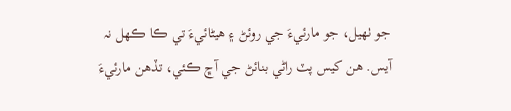جو ٺھيل، جو مارئيءَ جي روئڻ ۽ ھيڻائيءَ تي ڪا ڪھل نہ آيس. ھن کيس پٽ راڻي بنائڻ جي آڇ ڪئي، تڏهن مارئيءَ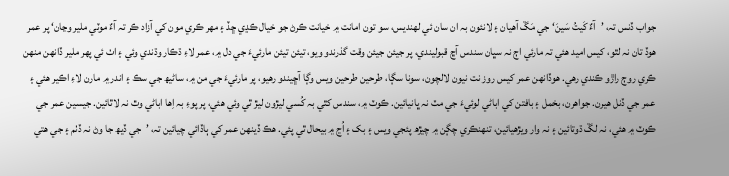جواب ڏنس تہ، ’آءٌ کَيتُ سَينَ‘ جي مَڱ آھيان ۽ لانئون بہ ان سان ئي لهنديس، سو تون امانت ۾ خيانت ڪرڻ جو خيال ڪڍي ڇڏ ۽ مهر ڪري مون کي آزاد ڪر تہ آءٌ موٽي ملير وڃان‘ پر عمر ھوڏ تان نہ لٿو، کيس اميد ھئي تہ مارئي اڄ نہ سڀان سندس آڇ قبوليندي، پر جيئن جيئن وقت گذرندو ويو، تيئن تيئن مارئيءَ جي دل ۾، عمر لاءِ ڌڪار وڌندي وئي ۽ اٺ ئي پھر ملير ڏانھن منھن ڪري روڄ راڙو ڪندي رهي. ھوڏانھن عمر کيس روز نت نيون لالچون، سونا سڳا، طرحين طرحين ويس وڳا آڇيندو رهيو، پر مارئيءَ جي من ۾، ساڻيھ جي سڪ ۽ اندر ۾ مارن لاءِ اڪير ھئي ۽ عمر جي ڏنل ھيرن. جواھرن، بخمل ۽ بافتن کي اباڻي لوئيءَ جي مٽ نہ ڀانيائين. ڪوٽ ۾، سندس کٿي بہ کُسي ليڙون ليڙ ٿي وئي ھئي، پر پوءِ بہ اِھا اباڻي وٿ نہ لاٿائين. جيسين عمر جي ڪوٽ ۾ ھئي، نہ لڱ ڌوتائين ۽ نہ وار ويڙهيائين، تنھنڪري چڳن ۾ چيڙھ پئجي ويس ۽ بک ۽ اُڃ ۾ بيحال ٿي پئي. ھڪ ڏينھن عمر کي ٻاڏائي چيائين تہ، ’جي ڏيھ جا وڻ نہ ڏٺم ۽ جي ھتي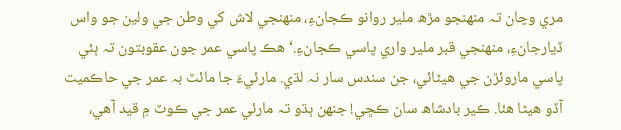مري وڃان تہ منھنجو مڙھ ملير روانو ڪجانءِ، منھنجي لاش کي وطن جي ولين جو واس ڏيارجانءِ، منھنجي قبر ملير واري پاسي ڪجانءِ.‘ ھڪ پاسي عمر جون عقوبتون تہ ٻئي پاسي ماروئڙن جي ھيڻائي، جن سندس سار نہ لڌي. مارئيءَ جا مائٽ بہ عمر جي حاڪميت آڏو ھيڻا ھئا. ڪير بادشاھ سان ڪڇي! جنھن ٻڌو تہ مارئي عمر جي ڪوٽ ۾ قيد آھي،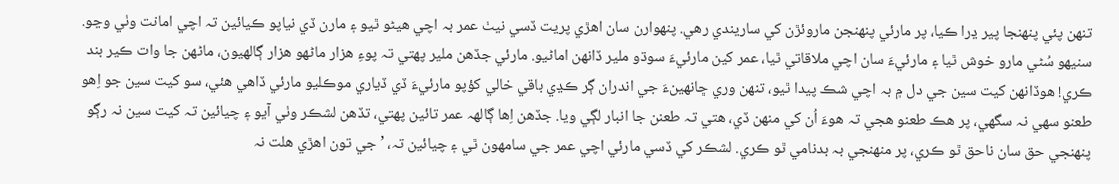تنھن پئي پنھنجا پير ڍرا ڪيا، پر مارئي پنھنجن ماروئڙن کي ساريندي رهي. پنهوارن سان اھڙي پريت ڏسي نيٺ عمر بہ اچي ھيڻو ٿيو ۽ مارن ڏي نياپو ڪيائين تہ اچي امانت وٺي وڃو. سنيھو سُڻي مارو خوش ٿيا ۽ مارئيءَ سان اچي ملاقاتي ٿيا، عمر کين مارئيءَ سوڌو ملير ڏانھن اماڻيو. مارئي جڏهن ملير پھتي تہ پوءِ ھزار ماڻهو ھزار ڳالهيون، ماڻهن جا وات ڪير بند ڪري! ھوڏانھن کيت سين جي دل ۾ بہ اچي شڪ پيدا ٿيو، تنھن وري ڇانھينءَ جي اندران ڳر ڪڍي باقي خالي کؤپو مارئيءَ ڏي ڏياري موڪليو مارئي ڏاھي ھئي، سو کيت سين جو اِھو طعنو سھي نہ سگهي، پر ھڪ طعنو ھجي تہ ھوءَ اُن کي منھن ڏي، ھتي تہ طعنن جا انبار لڳي ويا. جڏهن اِھا ڳالهہ عمر تائين پھتي، تڏهن لشڪر وٺي آيو ۽ چيائين تہ کيت سين نہ رڳو پنھنجي حق سان ناحق ٿو ڪري، پر منھنجي بہ بدنامي ٿو ڪري. لشڪر کي ڏسي مارئي اچي عمر جي سامهون ٿي ۽ چيائين تہ، ’جي تون اھڙي ھلت نہ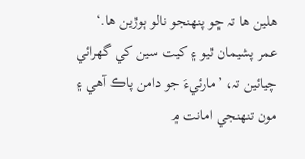ھلين ھا تہ ڇو پنھنجو نالو ٻوڙين ھا.‘ عمر پشيمان ٿيو ۽ کيت سين کي گهرائي چيائين تہ، ’مارئيءَ جو دامن پاڪ آھي ۽ مون تنھنجي امانت ۾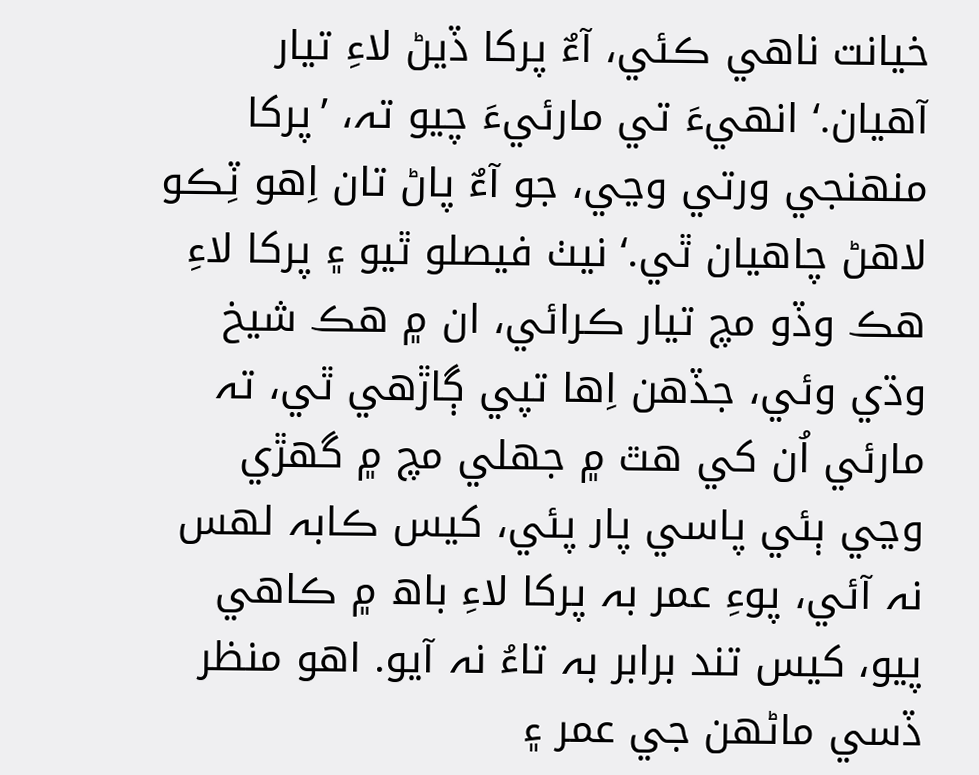خيانت ناھي ڪئي، آءٌ پرکا ڏيڻ لاءِ تيار آھيان.‘ انهيءَ تي مارئيءَ چيو تہ، ’پرکا منھنجي ورتي وڃي، جو آءٌ پاڻ تان اِھو ٽِڪو لاھڻ چاھيان ٿي.‘ نيٺ فيصلو ٿيو ۽ پرکا لاءِ ھڪ وڏو مچ تيار ڪرائي، ان ۾ ھڪ شيخ وڌي وئي، جڏهن اِھا تپي ڳاڙهي ٿي، تہ مارئي اُن کي ھٿ ۾ جهلي مچ ۾ گهڙي وڃي ٻئي پاسي پار پئي، کيس ڪابہ لهس نہ آئي، پوءِ عمر بہ پرکا لاءِ باھ ۾ ڪاھي پيو، کيس تند برابر بہ تاءُ نہ آيو. اھو منظر ڏسي ماڻهن جي عمر ۽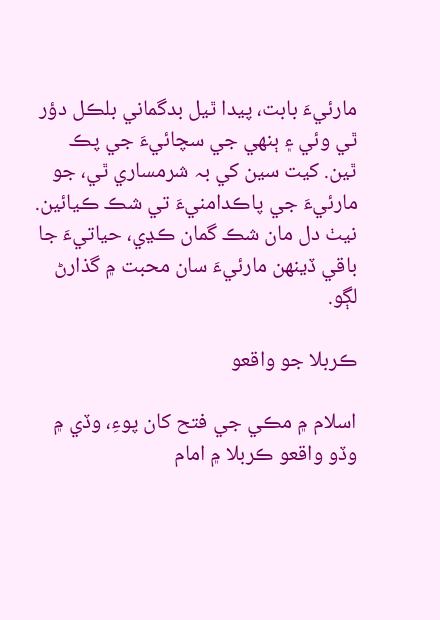مارئيءَ بابت، پيدا ٿيل بدگماني بلڪل دؤر ٿي وئي ۽ ٻنهي جي سچائيءَ جي پڪ ٿين. کيت سين کي بہ شرمساري ٿي، جو مارئيءَ جي پاڪدامنيءَ تي شڪ ڪيائين. نيٺ دل مان شڪ گمان ڪڍي، حياتيءَ جا باقي ڏينھن مارئيءَ سان محبت ۾ گذارڻ لڳو.

ڪربلا جو واقعو

اسلام ۾ مڪي جي فتح کان پوءِ، وڏي ۾ وڏو واقعو ڪربلا ۾ امام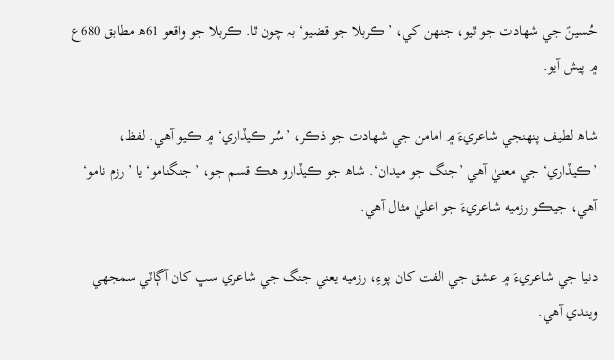حُسينؑ جي شھادت جو ٿيو، جنھن کي، ’ڪربلا جو قضيو‘ بہ چون ٿا. ڪربلا جو واقعو 61ھ مطابق 680ع ۾ پيش آيو.

شاھ لطيف پنھنجي شاعريءَ ۾ امامن جي شھادت جو ذڪر، ’سُر ڪيڏاري‘ ۾ ڪيو آھي. لفظ، ’ڪيڏاري‘ جي معنيٰ آھي ’جنگ جو ميدان‘. شاھ جو ڪيڏارو ھڪ قسم جو، ’جنگنامو‘ يا ’رزم نامو‘ آھي، جيڪو رزميه شاعريءَ جو اعليٰ مثال آھي.

دنيا جي شاعريءَ ۾ عشق جي الفت کان پوءِ، رزميه يعني جنگ جي شاعري سڀ کان آڳاٽي سمجهي ويندي آھي.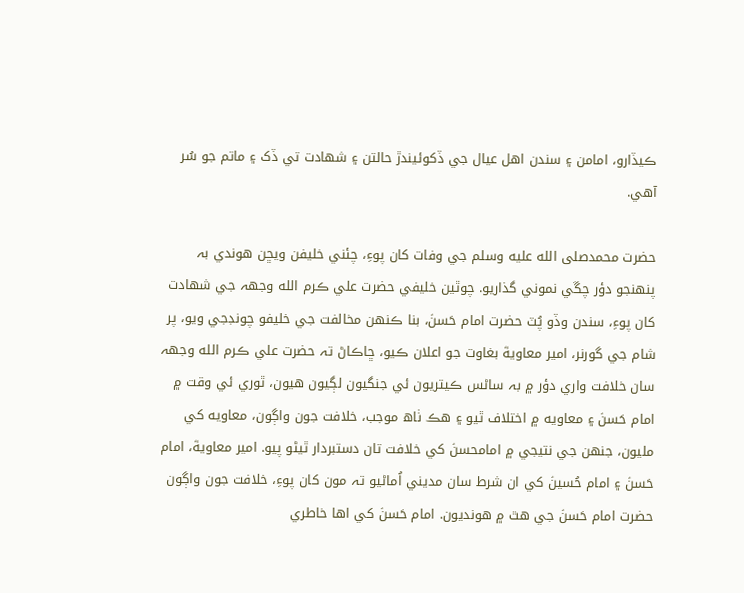ڪيڏارو، امامن ۽ سندن اھل عيال جي ڏکوئيندڙ حالتن ۽ شھادت تي ڏک ۽ ماتم جو سُر آھي.

حضرت محمدصلى الله عليه وسلم جي وفات کان پوءِ، چئني خليفن ويڇن ھوندي بہ پنھنجو دؤر چڱي نموني گذاريو. چوٿين خليفي حضرت علي ڪرم الله وجهہ جي شھادت کان پوءِ، سندن وڏو پُٽ حضرت امام حَسنؑ، بنا ڪنھن مخالفت جي خليفو چونڊجي ويو، پر شام جي گورنر، امير معاويهؓ بغاوت جو اعلان ڪيو، ڇاڪاڻ تہ حضرت علي ڪرم الله وجهہ سان خلافت واري دؤر ۾ بہ ساڻس ڪيتريون ئي جنگيون لڳيون ھيون، ٿوري ئي وقت ۾ امام حَسنؑ ۽ معاويه ۾ اختلاف ٿيو ۽ ھڪ ٺاھ موجب، خلافت جون واڳون، معاويه کي مليون، جنھن جي نتيجي ۾ امامحسنؑ کي خلافت تان دستبردار ٿيڻو پيو. امير معاويهؓ، امام حَسنؑ ۽ امام حُسينؑ کي ان شرط سان مديني اُماڻيو تہ مون کان پوءِ، خلافت جون واڳون حضرت امام حَسنؑ جي ھٿ ۾ ھونديون. امام حَسنؑ کي اھا خاطري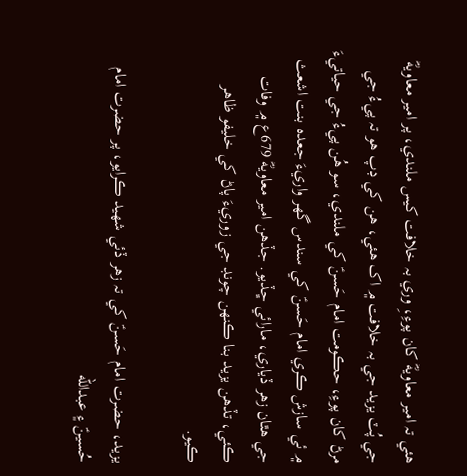ھئي تہ امير معاويهؓ کان پوءِ،ِ وري بہ خلافت کيس ملندي، پر امير معاويهؓ جي پُٽ يزيد جي بہ خلافت ۾ اک ھئي، ھن کي ڊپ ھو تہ پيءُ جي مرڻ کان پوءِ، حڪومت امام حَسنؑ کي ملندي، سو ھُن پيءُ جي حياتيءَ ۾ ئي سازش ڪري امام حَسنؑ کي سندس گهر واريءَ جعدہ بنت اشعث جي ھٿان زھر ڏياري، مارائي ڇڏيو. جڏهن امير معاويهؓ 679ع ۾ وفات ڪئي، تڏهن يزيد بنا ڪنھن چونڊ جي زوريءَ پاڻ کي خليفو ظاھر ڪيو.

يزيد، حضرت امام حَسنؑ کي تہ زھر ڏئي شھيد ڪرايو، پر حضرت امام حُسينؑ ۽ عبدالله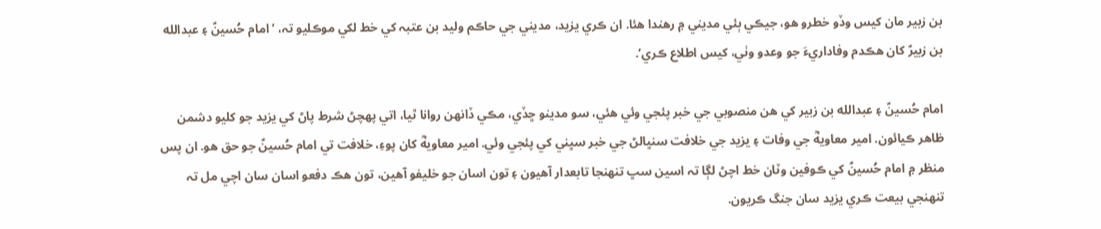بن زبير مان کيس وڏو خطرو ھو، جيڪي ٻئي مديني ۾ رهندا ھئا. ان ڪري يزيد، مديني جي حاڪم وليد بن عتبہ کي خط لکي موڪليو تہ، ’امام حُسينؑ ۽ عبدالله بن زبيرؑ کان ھڪدم وفاداريءَ جو وعدو وٺي، کيس اطلاع ڪري‘.

امام حُسينؑ ۽ عبدالله بن زبير کي ھن منصوبي جي خبر پئجي وئي ھئي، سو مدينو ڇڏي، مڪي ڏانھن روانا ٿيا، اتي پھچڻ شرط پاڻ کي يزيد جو کليو دشمن ظاھر ڪيائون. امير معاويهؓ جي وفات ۽ يزيد جي خلافت سنڀالڻ جي خبر سڀني کي پئجي وئي. امير معاويهؓ کان پوءِ، خلافت تي امام حُسينؑ جو حق ھو. ان پس منظر ۾ امام حُسينؑ کي ڪوفين وٽان خط اچڻ لڳا تہ اسين سڀ تنھنجا تابعدار آھيون ۽ تون اسان جو خليفو آھين، تون ھڪ دفعو اسان سان اچي مل تہ تنھنجي بيعت ڪري يزيد سان جنگ ڪريون.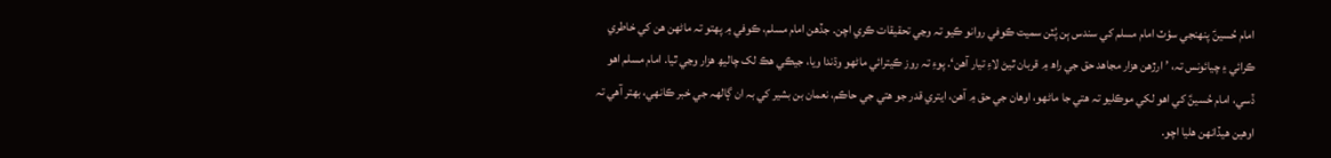امام حُسينؑ پنھنجي سؤٽ امام مسلم کي سندس ٻن پُٽن سميت ڪوفي روانو ڪيو تہ وڃي تحقيقات ڪري اچن. جڏهن امام مسلم، ڪوفي ۾ پھتو تہ ماڻهن ھن کي خاطري ڪرائي ۽ چيائونس تہ، ’ارڙهن ھزار مجاھد حق جي راھ ۾ قربان ٿيڻ لاءِ تيار آھن‘. پوءِ تہ روز ڪيترائي ماڻهو وڌندا ويا، جيڪي ھڪ لک چاليھ ھزار وڃي ٿيا. امام مسلم اھو ڏسي، امام حُسينؑ کي اھو لکي موڪليو تہ ھتي جا ماڻهو، اوهان جي حق ۾ آھن، ايتري قدر جو ھتي جي حاڪم، نعمان بن بشير کي بہ ان ڳالهہ جي خبر ڪانهي، بھتر آھي تہ اوهين ھيڏانھن ھليا اچو.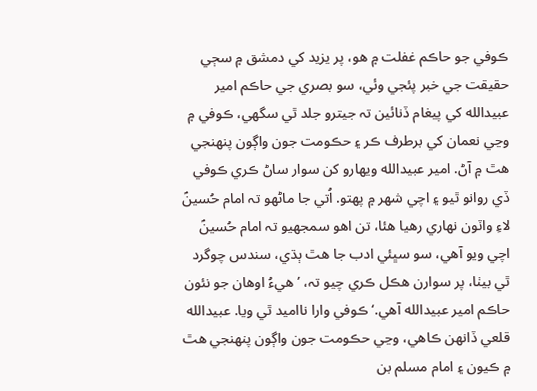ڪوفي جو حاڪم غفلت ۾ ھو، پر يزيد کي دمشق ۾ سڄي حقيقت جي خبر پئجي وئي، سو بصري جي حاڪم امير عبيدالله کي پيغام ڏنائين تہ جيترو جلد ٿي سگهي، ڪوفي ۾ وڃي نعمان کي برطرف ڪر ۽ حڪومت جون واڳون پنھنجي ھٿ ۾ آڻ. امير عبيدالله ويھارو کن سوار ساڻ ڪري ڪوفي ڏي روانو ٿيو ۽ اچي شھر ۾ پھتو. اُتي جا ماڻهو تہ امام حُسينؑ لاءِ واٽون نھاري رهيا ھئا، تن اھو سمجهيو تہ امام حُسينؑ اچي ويو آھي، سو سڀئي ادب جا ھٿ ٻڌي، سندس چوگرد ٿي بيٺا، پر سوارن ھڪل ڪري چيو تہ، ’هيءُ اوهان جو نئون حاڪم امير عبيدالله آھي.‘ ڪوفي وارا نااميد ٿي ويا. عبيدالله قلعي ڏانھن ڪاھي، وڃي حڪومت جون واڳون پنھنجي ھٿ ۾ ڪيون ۽ امام مسلم بن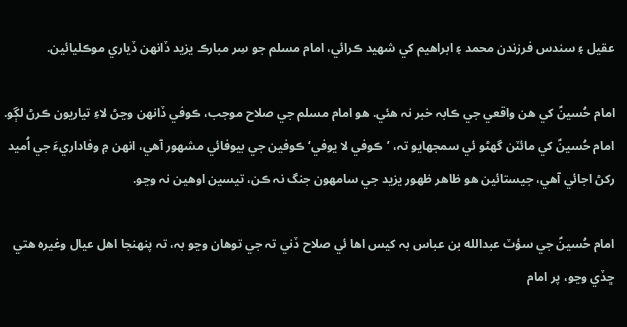عقيل ۽ سندس فرزندن محمد ۽ ابراھيم کي شھيد ڪرائي، امام مسلم جو سِر مبارڪ يزيد ڏانھن ڏياري موڪليائين.

امام حُسينؑ کي ھن واقعي جي ڪابہ خبر نہ ھئي. ھو امام مسلم جي صلاح موجب، ڪوفي ڏانھن وڃڻ لاءِ تياريون ڪرڻ لڳو. امام حُسينؑ کي مائٽن گهڻو ئي سمجهايو تہ، ’ڪوفي لا يوفي‘ ڪوفين جي بيوفائي مشھور آھي، انهن ۾ وفاداريءَ جي اُميد رکڻ اجائي آھي، جيستائين ھو ظاھر ظھور يزيد جي سامهون جنگ نہ ڪن، تيسين اوهين نہ وڃو.

امام حُسينؑ جي سؤٽ عبدالله بن عباس بہ کيس اھا ئي صلاح ڏني تہ جي توهان وڃو بہ، تہ پنھنجا اھل عيال وغيرہ ھتي ڇڏي وڃو، پر امام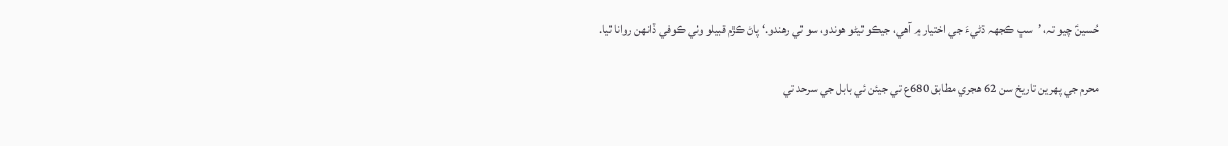حُسينؑ چيو تہ، ’سڀ ڪجهہ ڌڻيءَ جي اختيار ۾ آھي، جيڪو ٿيڻو ھوندو، سو ٿي رهندو.‘ پاڻ ڪڙم قبيلو وٺي ڪوفي ڏانھن روانا ٿيا.

محرم جي پھرين تاريخ سن 62 ھجري مطابق 680ع تي جيئن ئي بابل جي سرحد تي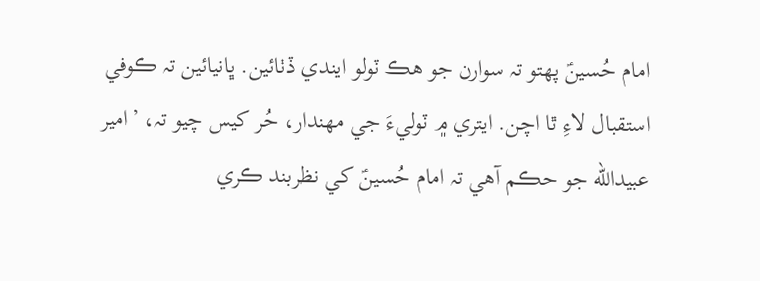امام حُسينؑ پھتو تہ سوارن جو ھڪ ٽولو ايندي ڏٺائين. ڀانيائين تہ ڪوفي استقبال لاءِ ٿا اچن. ايتري ۾ ٽوليءَ جي مهندار، حُر کيس چيو تہ، ’امير عبيدالله جو حڪم آھي تہ امام حُسينؑ کي نظربند ڪري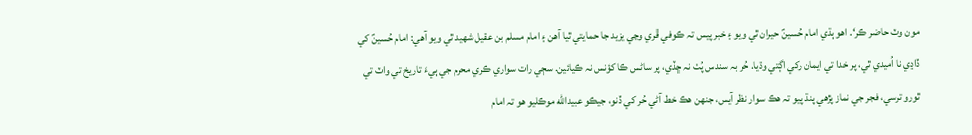مون وٽ حاضر ڪر‘. اھو ٻڌي امام حُسينؑ حيران ٿي ويو ۽ خبر پيس تہ ڪوفي ڦري وڃي يزيد جا حمايتي ٿيا آھن ۽ امام مسلم بن عقيل شھيد ٿي ويو آھي: امام حُسينؑ کي ڏاڍي نا اُميدي ٿي، پر خدا تي ايمان رکي اڳتي وڌيا. حُر بہ سندس پُٺ نہ ڇڏي، پر ساڻس ڪا کؤنس نہ ڪيائين. سڄي رات سواري ڪري محرم جي ٻيءَ تاريخ تي واٽ تي ٿورو ترسي، فجر جي نماز پڙهي پنڌ پيو تہ ھڪ سوار نظر آيس، جنھن ھڪ خط آڻي حُر کي ڏنو، جيڪو عبيدالله موڪليو ھو تہ امام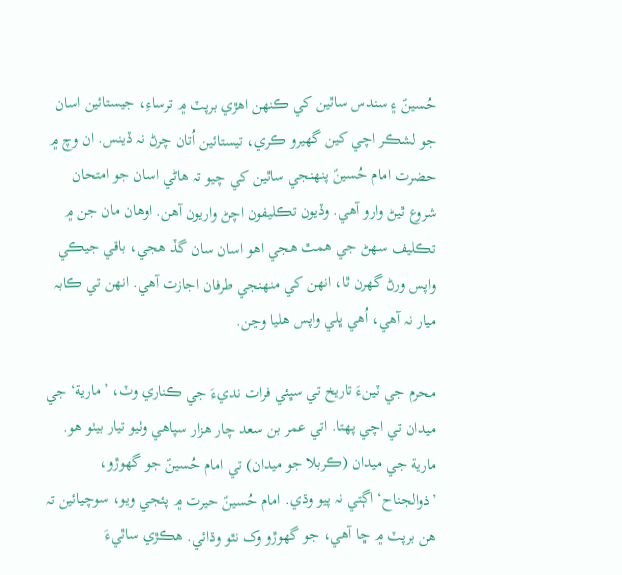حُسينؑ ۽ سندس ساٿين کي ڪنھن اھڙي برپٽ ۾ ترساءِ، جيستائين اسان جو لشڪر اچي کين گهيرو ڪري، تيستائين اُتان چرڻ نہ ڏينس. ان وچ ۾ حضرت امام حُسينؑ پنھنجي ساٿين کي چيو تہ ھاڻي اسان جو امتحان شروع ٿيڻ وارو آھي. وڏيون تڪليفون اچڻ واريون آھن. اوهان مان جن ۾ تڪليف سھڻ جي ھمٿ ھجي اھو اسان سان گڏ ھجي، باقي جيڪي واپس ورڻ گهرن ٿا، انهن کي منھنجي طرفان اجازت آھي. انهن تي ڪابہ ميار نہ آھي، اُھي ڀلي واپس ھليا وڃن.

محرم جي ٽينءَ تاريخ تي سڀئي فرات نديءَ جي ڪناري وٽ، ’مارية‘ جي ميدان تي اچي پھتا. اتي عمر بن سعد چار ھزار سپاھي وٺيو تيار بيٺو ھو. مارية جي ميدان (ڪربلا جو ميدان) تي امام حُسينؑ جو گهوڙو، ’ذوالجناح‘ اڳتي نہ پيو وڌي. امام حُسينؑ حيرت ۾ پئجي ويو، سوچيائين تہ ھن برپٽ ۾ ڇا آھي، جو گهوڙو وک نٿو وڌائي. ھڪڙي ساٿيءَ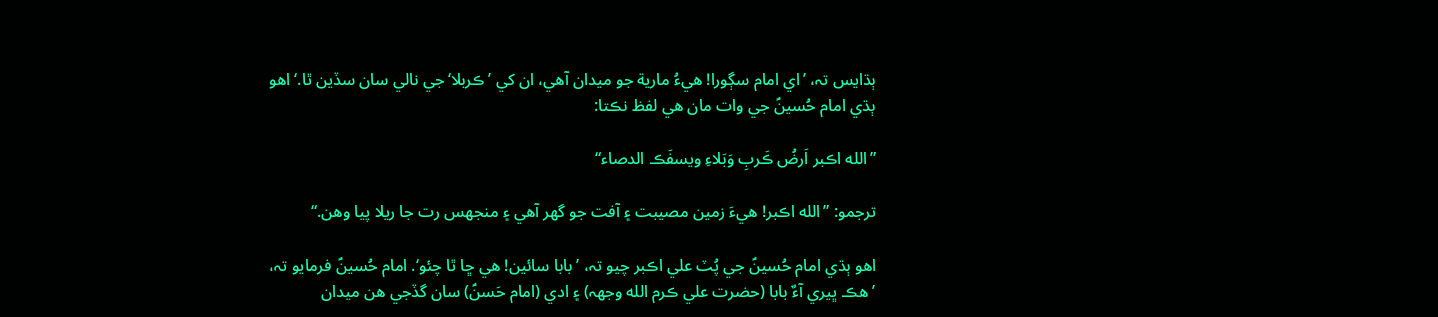ٻڌايس تہ، ’اي امام سڳورا! ھيءُ مارية جو ميدان آھي، ان کي ’ڪربلا‘ جي نالي سان سڏين ٿا.‘ اھو ٻڌي امام حُسينؑ جي وات مان ھي لفظ نڪتا:

”الله اڪبر اَرضُ ڪَربِ وَبَلاءِ ويسفَڪ الدصاء“

ترجمو: ”الله اڪبر! ھيءَ زمين مصيبت ۽ آفت جو گهر آھي ۽ منجھس رت جا ريلا پيا وهن.“

اھو ٻڌي امام حُسينؑ جي پُٽ علي اڪبر چيو تہ، ’بابا سائين! ھي ڇا ٿا چئو‘. امام حُسينؑ فرمايو تہ، ’هڪ ڀيري آءٌ بابا (حضرت علي ڪرم الله وجهہ) ۽ ادي (امام حَسنؑ) سان گڏجي ھن ميدان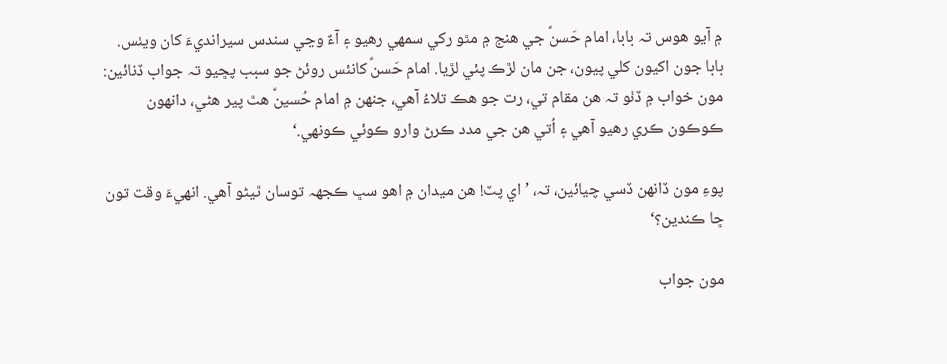۾ آيو ھوس تہ بابا، امام حَسنؑ جي ھنج ۾ مٿو رکي سمهي رهيو ۽ آءٌ وڃي سندس سيرانديءَ کان ويٺس. بابا جون اکيون کلي پيون، جن مان لڙڪ پئي لڙيا. امام حَسنؑ کانئس روئڻ جو سبب پڇيو تہ جواب ڏنائين: مون خواب ۾ ڏٺو تہ ھن مقام تي، رت جو ھڪ تلاءُ آھي، جنھن ۾ امام حُسينؑ ھٿ پير ھڻي، دانھون ڪوڪون ڪري رهيو آھي ۽ اُتي ھن جي مدد ڪرڻ وارو ڪوئي ڪونهي.‘

پوءِ مون ڏانھن ڏسي چيائين، تہ، ’اي پٽ! ھن ميدان ۾ اھو سڀ ڪجهہ توسان ٿيڻو آھي. انهيءَ وقت تون ڇا ڪندين؟‘

مون جواب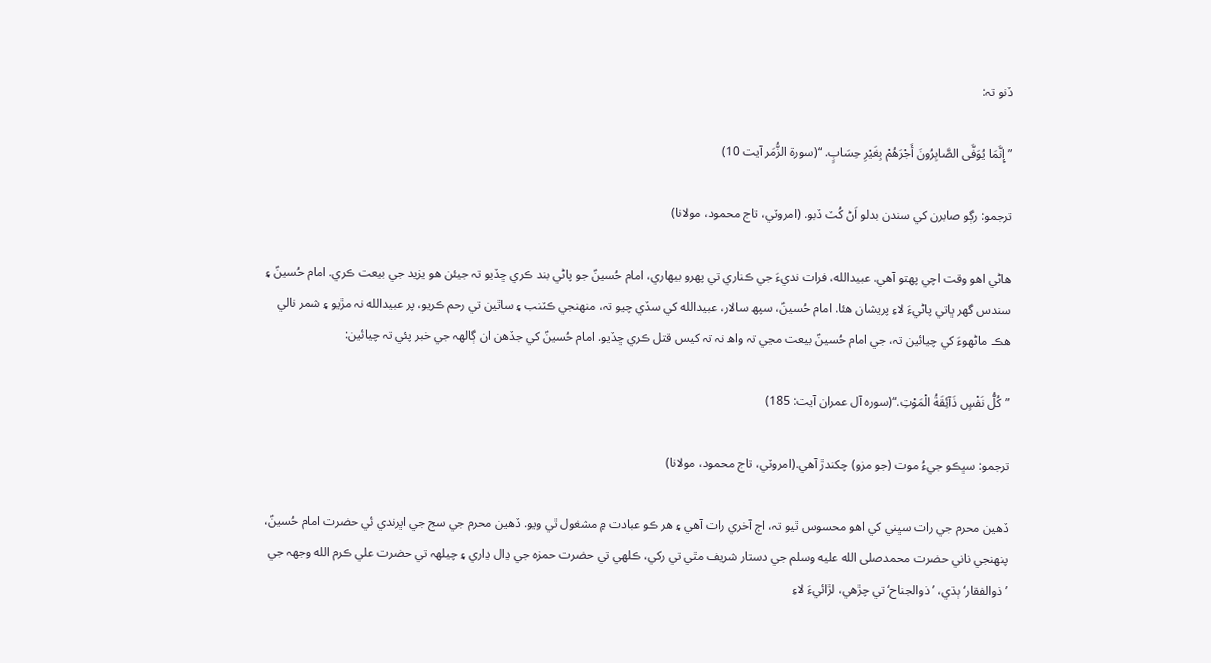ڏنو تہ:

” إِنَّمَا يُوَفَّى الصَّابِرُونَ أَجْرَهُمْ بِغَيْرِ حِسَابٍ. “(سورة الزُّمَر آيت 10)

ترجمو: رڳو صابرن کي سندن بدلو اَڻ کُٽ ڏبو. (امروٽي، تاج محمود، مولانا)

ھاڻي اھو وقت اچي پھتو آھي. عبيدالله، فرات نديءَ جي ڪناري تي پھرو بيهاري، امام حُسينؑ جو پاڻي بند ڪري ڇڏيو تہ جيئن ھو يزيد جي بيعت ڪري. امام حُسينؑ ۽ سندس گهر ڀاتي پاڻيءَ لاءِ پريشان ھئا. امام حُسينؑ، سپھ سالار، عبيدالله کي سڏي چيو تہ، منھنجي ڪٽنب ۽ ساٿين تي رحم ڪريو، پر عبيدالله نہ مڙيو ۽ شمر نالي ھڪ ماڻهوءَ کي چيائين تہ، جي امام حُسينؑ بيعت مڃي تہ واھ نہ تہ کيس قتل ڪري ڇڏيو. امام حُسينؑ کي جڏهن ان ڳالهہ جي خبر پئي تہ چيائين:

”كُلُّ نَفْسٍ ذَآئِقَةُ الْمَوْتِ.“(سورہ آل عمران آيت: 185)

ترجمو: سڀڪو جيءُ موت (جو مزو) چکندڙ آھي.(امروٽي، تاج محمود، مولانا)

ڏهين محرم جي رات سڀني کي اھو محسوس ٿيو تہ، اڄ آخري رات آھي ۽ ھر ڪو عبادت ۾ مشغول ٿي ويو. ڏهين محرم جي سج جي اڀرندي ئي حضرت امام حُسينؑ، پنھنجي ناني حضرت محمدصلى الله عليه وسلم جي دستار شريف مٿي تي رکي، ڪلهي تي حضرت حمزہ جي ڍال ڍاري ۽ چيلهہ تي حضرت علي ڪرم الله وجهہ جي ’ذوالفقار‘ ٻڌي، ’ذوالجناح‘ تي چڙهي، لڙائيءَ لاءِ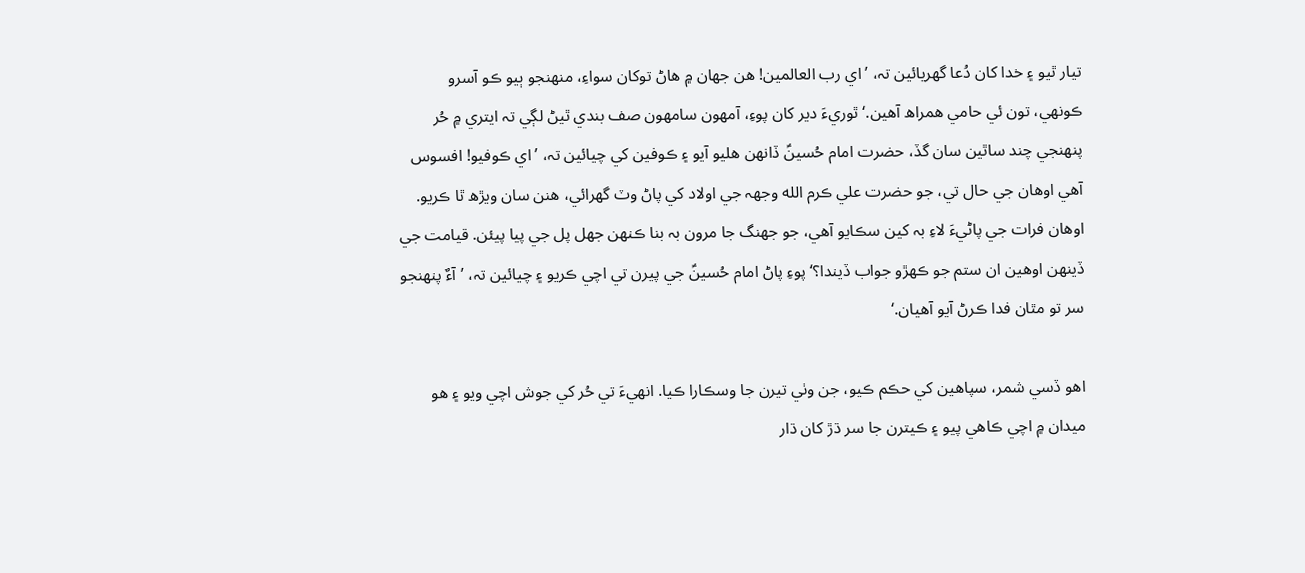تيار ٿيو ۽ خدا کان دُعا گهريائين تہ، ’اي رب العالمين! ھن جھان ۾ ھاڻ توکان سواءِ، منھنجو ٻيو ڪو آسرو ڪونهي، تون ئي حامي ھمراھ آھين.‘ ٿوريءَ دير کان پوءِ، آمهون سامهون صف بندي ٿيڻ لڳي تہ ايتري ۾ حُر پنھنجي چند ساٿين سان گڏ، حضرت امام حُسينؑ ڏانھن ھليو آيو ۽ ڪوفين کي چيائين تہ، ’اي ڪوفيو! افسوس آھي اوهان جي حال تي، جو حضرت علي ڪرم الله وجهہ جي اولاد کي پاڻ وٽ گهرائي، ھنن سان ويڙھ ٿا ڪريو. اوهان فرات جي پاڻيءَ لاءِ بہ کين سڪايو آھي، جو جهنگ جا مرون بہ بنا ڪنھن جهل پل جي پيا پيئن. قيامت جي ڏينھن اوهين ان ستم جو ڪھڙو جواب ڏيندا؟‘ پوءِ پاڻ امام حُسينؑ جي پيرن تي اچي ڪريو ۽ چيائين تہ، ’آءٌ پنھنجو سر تو مٿان فدا ڪرڻ آيو آھيان.‘

اھو ڏسي شمر، سپاھين کي حڪم ڪيو، جن وٺي تيرن جا وسڪارا ڪيا. انهيءَ تي حُر کي جوش اچي ويو ۽ ھو ميدان ۾ اچي ڪاھي پيو ۽ ڪيترن جا سر ڌڙ کان ڌار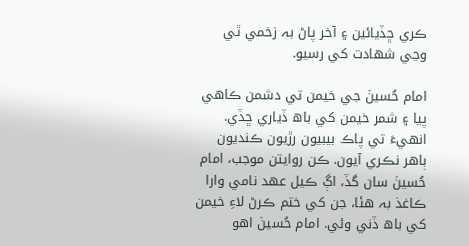ڪري ڇڏيائين ۽ آخر پاڻ بہ زخمي ٿي وڃي شھادت کي رسيو.

امام حُسينؑ جي خيمن تي دشمن ڪاھي پيا ۽ شمر خيمن کي باھ ڏياري ڇڏي. انهيءَ تي پاڪ بيبيون رڙيون ڪنديون ٻاھر نڪري آيون. ڪن روايتن موجب، امام حُسينؑ سان گڏ، اڳ ڪيل عھد نامي وارا ڪاغذ بہ ھئا، جن کي ختم ڪرڻ لاءِ خيمن کي باھ ڏني وئي. امام حُسينؑ اھو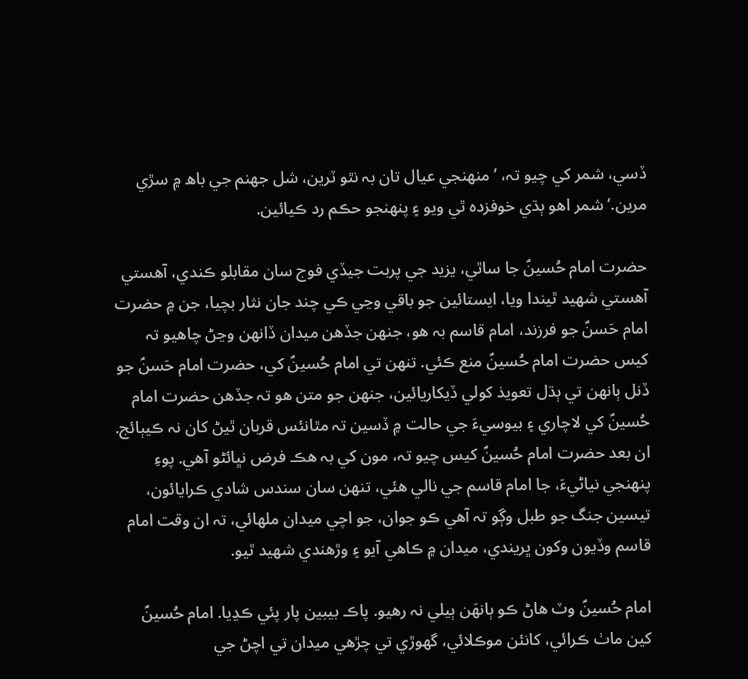ڏسي، شمر کي چيو تہ، ’منھنجي عيال تان بہ نٿو ٽرين، شل جھنم جي باھ ۾ سڙي مرين.‘ شمر اھو ٻڌي خوفزدہ ٿي ويو ۽ پنھنجو حڪم رد ڪيائين.

حضرت امام حُسينؑ جا ساٿي، يزيد جي پربت جيڏي فوج سان مقابلو ڪندي، آھستي آھستي شھيد ٿيندا ويا، ايستائين جو باقي وڃي ڪي چند جان نثار بچيا، جن ۾ حضرت امام حَسنؑ جو فرزند، امام قاسم بہ ھو، جنھن جڏهن ميدان ڏانھن وڃڻ چاھيو تہ کيس حضرت امام حُسينؑ منع ڪئي. تنھن تي امام حُسينؑ کي، حضرت امام حَسنؑ جو ڏنل ٻانهن تي ٻڌل تعويذ کولي ڏيکاريائين، جنھن جو متن ھو تہ جڏهن حضرت امام حُسينؑ کي لاچاري ۽ بيوسيءَ جي حالت ۾ ڏسين تہ مٿانئس قربان ٿيڻ کان نہ ڪيٻائج. ان بعد حضرت امام حُسينؑ کيس چيو تہ، مون کي بہ ھڪ فرض نڀائڻو آھي. پوءِ پنھنجي نياڻيءَ، جا امام قاسم جي نالي ھئي، تنھن سان سندس شادي ڪرايائون، تيسين جنگ جو طبل وڳو تہ آھي ڪو جوان، جو اچي ميدان ملهائي، تہ ان وقت امام قاسم وڏيون وکون ڀريندي، ميدان ۾ ڪاھي آيو ۽ وڙهندي شھيد ٿيو.

امام حُسينؑ وٽ ھاڻ ڪو ٻانھَن ٻيلي نہ رهيو. پاڪ بيبين پار پئي ڪڍيا. امام حُسينؑ کين ماٺ ڪرائي، کانئن موڪلائي، گهوڙي تي چڙهي ميدان تي اچڻ جي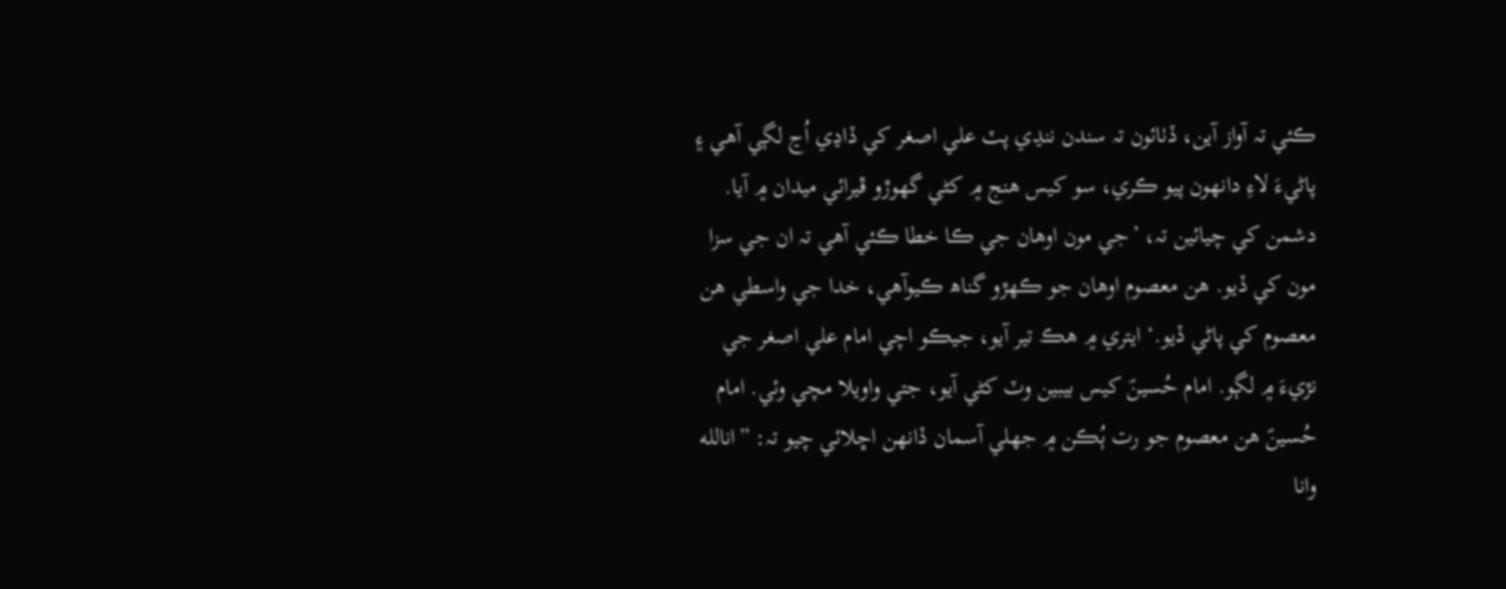ڪئي تہ آواز آين، ڏٺائون تہ سندن ننڍي پٽ علي اصغر کي ڏاڍي اُڃ لڳي آھي ۽ پاڻيءَ لاءِ دانھون پيو ڪري، سو کيس ھنج ۾ کڻي گهوڙو ڦيرائي ميدان ۾ آيا. دشمن کي چيائين تہ، ’جي مون اوهان جي ڪا خطا ڪئي آھي تہ ان جي سزا مون کي ڏيو. ھن معصوم اوهان جو ڪھڙو گناھ ڪيوآھي، خدا جي واسطي ھن معصوم کي پاڻي ڏيو.‘ ايتري ۾ ھڪ تير آيو، جيڪو اچي امام علي اصغر جي نڙيءَ ۾ لڳو. امام حُسينؑ کيس بيبين وٽ کڻي آيو، جتي واويلا مچي وئي. امام حُسينؑ ھن معصوم جو رت ٻُڪن ۾ جهلي آسمان ڏانھن اڇلائي چيو تہ: ”انالله وانا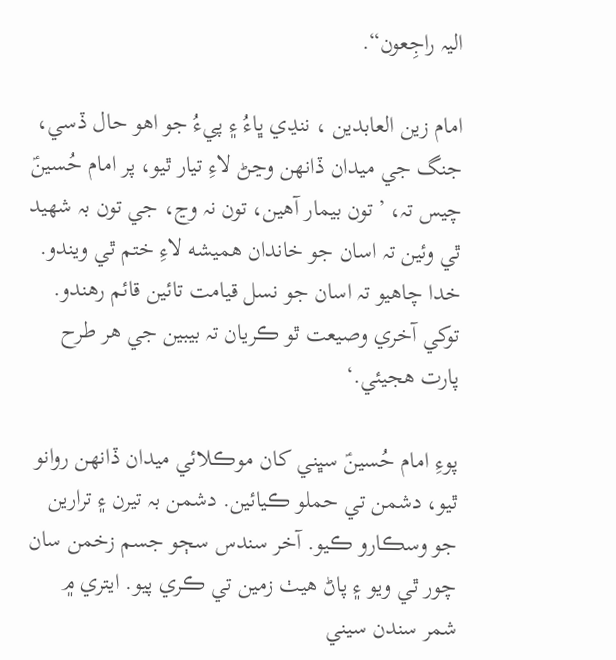اليہ راجِعون“.

امام زين العابدين ، ننڍي ڀاءُ ۽ پيءُ جو اھو حال ڏسي، جنگ جي ميدان ڏانھن وڃڻ لاءِ تيار ٿيو، پر امام حُسينؑ چيس تہ، ’تون بيمار آھين، تون نہ وڃ، جي تون بہ شھيد ٿي وئين تہ اسان جو خاندان ھميشه لاءِ ختم ٿي ويندو. خدا چاھيو تہ اسان جو نسل قيامت تائين قائم رهندو. توکي آخري وصيعت ٿو ڪريان تہ بيبين جي ھر طرح پارت ھجيئي.‘

پوءِ امام حُسينؑ سڀني کان موڪلائي ميدان ڏانھن روانو ٿيو، دشمن تي حملو ڪيائين. دشمن بہ تيرن ۽ ترارين جو وسڪارو ڪيو. آخر سندس سڄو جسم زخمن سان چور ٿي ويو ۽ پاڻ ھيٺ زمين تي ڪري پيو. ايتري ۾ شمر سندن سيني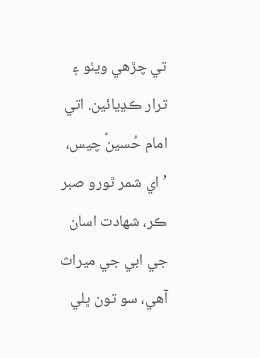تي چڙهي ويٺو ۽ ترار ڪڍيائين. اتي امام حُسينؑ چيس، ’اي شمر ٿورو صبر ڪر، شھادت اسان جي ابي جي ميراث آھي، سو تون ڀلي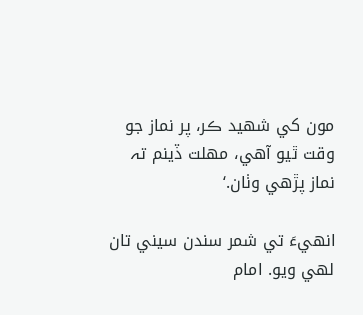مون کي شھيد ڪر، پر نماز جو وقت ٿيو آھي، مھلت ڏينم تہ نماز پڙهي وٺان.‘

انهيءَ تي شمر سندن سيني تان لھي ويو. امام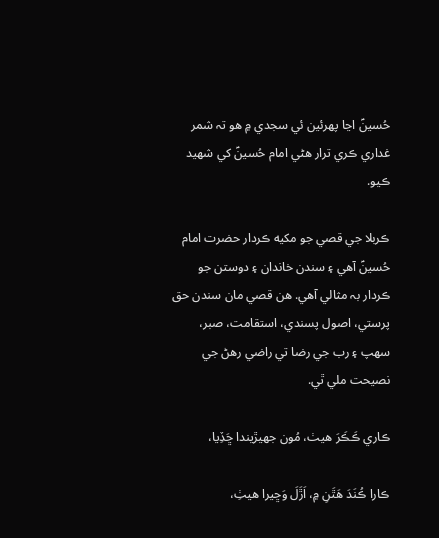حُسينؑ اڃا پھرئين ئي سجدي ۾ ھو تہ شمر غداري ڪري ترار ھڻي امام حُسينؑ کي شھيد ڪيو.

ڪربلا جي قصي جو مکيه ڪردار حضرت امام حُسينؑ آھي ۽ سندن خاندان ۽ دوستن جو ڪردار بہ مثالي آھي. ھن قصي مان سندن حق پرستي، اصول پسندي، استقامت، صبر، سھپ ۽ رب جي رضا تي راضي رهڻ جي نصيحت ملي ٿي.

ڪاري ڪَڪَرَ ھيٺ، مُون جهيڙيندا ڇَڏِيا،

ڪارا ڪُنَدَ ھَٿَنِ ۾، اَڙَلَ وَڇيرا ھيٺِ،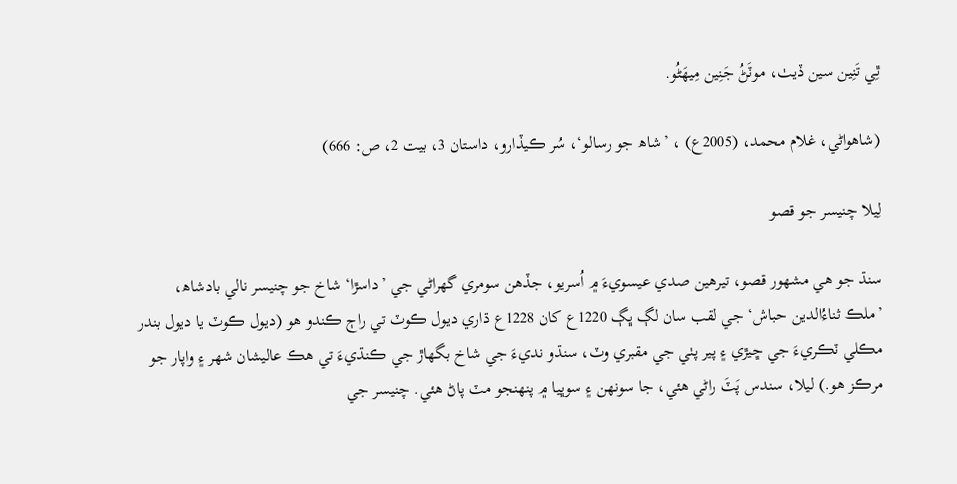ٿِي تَنِين سين ڏيٺ، موٽَڻُ جَنِين مِيهَڻُو.

(شاھواڻي، غلام محمد، (2005ع) ، ’شاھ جو رسالو‘، سُر ڪيڏارو، داستان 3، بيت 2، ص: 666)

لِيلا چنيسر جو قصو

سنڌ جو ھي مشھور قصو، تيرهين صدي عيسويءَ ۾ اُسريو، جڏهن سومري گهراڻي جي ’داسڙا‘ شاخ جو چنيسر نالي بادشاھ، ’ملڪ ثناءُالدين حباش‘ جي لقب سان لڳ ڀڳ 1220ع کان 1228ع ڌاري ديول ڪوٽ تي راڄ ڪندو ھو (ديول ڪوٽ يا ديول بندر مڪلي ٽڪريءَ جي ڇيڙي ۽ پير پٺي جي مقبري وٽ، سنڌو نديءَ جي شاخ بگهاڙ جي ڪنڌيءَ تي ھڪ عاليشان شھر ۽ واپار جو مرڪز ھو.) ليلا، سندس پَٽَ راڻي ھئي، جا سونھن ۽ سوڀيا ۾ پنھنجو مٽ پاڻ ھئي. چنيسر جي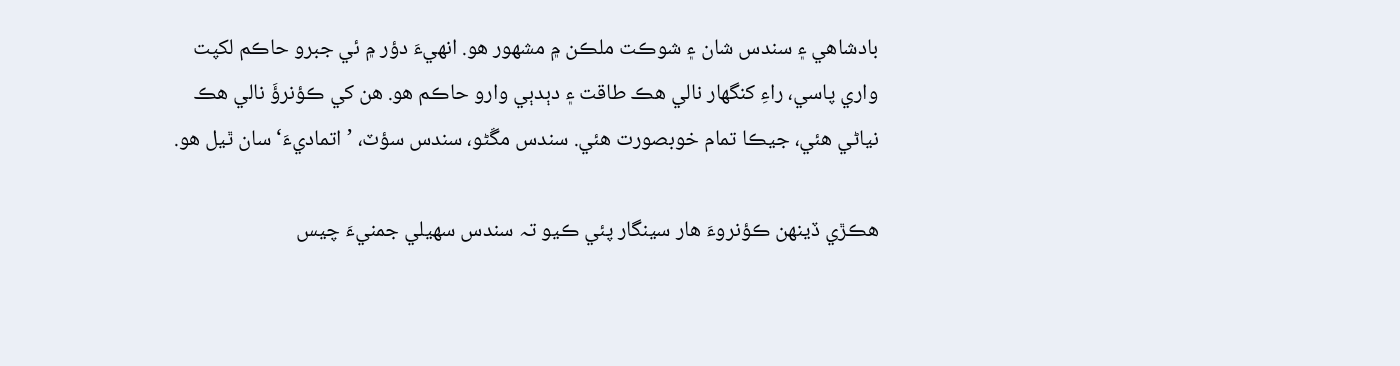بادشاھي ۽ سندس شان ۽ شوڪت ملڪن ۾ مشھور ھو. انهيءَ دؤر ۾ ئي جبرو حاڪم لکپت واري پاسي، راءِ کنگهار نالي ھڪ طاقت ۽ دٻدٻي وارو حاڪم ھو. ھن کي ڪؤنرؤَ نالي ھڪ نياڻي ھئي، جيڪا تمام خوبصورت ھئي. سندس مڱڻو، سندس سؤٽ، ’اتماديءَ‘ سان ٿيل ھو.

ھڪڙي ڏينھن ڪؤنروءَ ھار سينگار پئي ڪيو تہ سندس سھيلي جمنيءَ چيس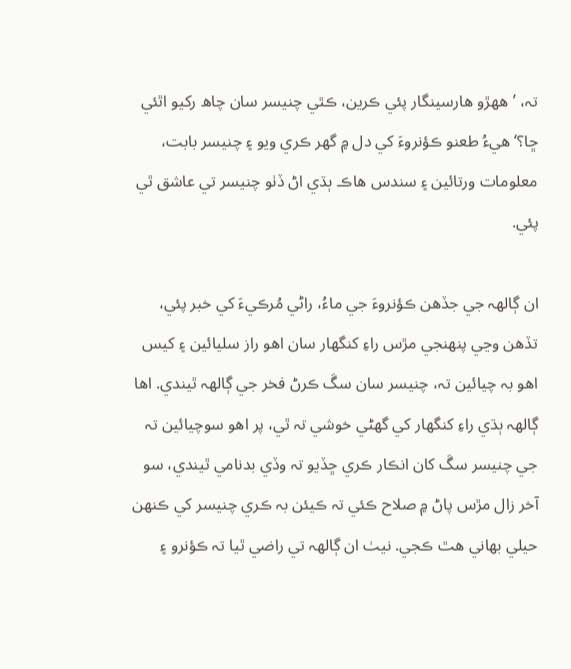تہ، ’ھھڙو ھارسينگار پئي ڪرين، ڪٿي چنيسر سان چاھ رکيو اٿئي ڇا؟‘ ھيءُ طعنو ڪؤنروءَ کي دل ۾ گهر ڪري ويو ۽ چنيسر بابت، معلومات ورتائين ۽ سندس ھاڪ ٻڌي اڻ ڏٺو چنيسر تي عاشق ٿي پئي.

ان ڳالهہ جي جڏهن ڪؤنروءَ جي ماءُ، راڻي مُرڪيءَ کي خبر پئي، تڏهن وڃي پنھنجي مڙس راءِ کنگهار سان اھو راز سليائين ۽ کيس اھو بہ چيائين تہ، چنيسر سان سڱ ڪرڻ فخر جي ڳالهہ ٿيندي. اھا ڳالهہ ٻڌي راءِ کنگهار کي گهڻي خوشي تہ ٿي، پر اھو سوچيائين تہ جي چنيسر سڱ کان انڪار ڪري ڇڏيو تہ وڏي بدنامي ٿيندي، سو آخر زال مڙس پاڻ ۾ صلاح ڪئي تہ ڪيئن بہ ڪري چنيسر کي ڪنھن حيلي بھاني ھٿ ڪجي. نيٺ ان ڳالهہ تي راضي ٿيا تہ ڪؤنرو ۽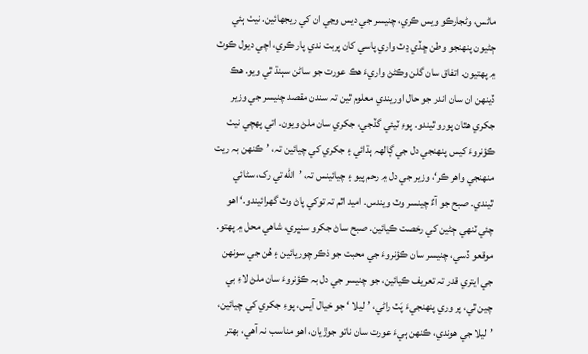ماڻس، وڻجارڪو ويس ڪري، چنيسر جي ديس وڃي ان کي ريجهائين. نيٺ ٻئي ڄڻيون پنھنجو وطن ڇڏي ڍٽ واري پاسي کان پربت ندي پار ڪري، اچي ديول ڪوٽ ۾ پھتيون. اتفاق سان گلن وڪڻڻ واريءَ ھڪ عورت جو ساڻن سٻنڌ ٿي ويو. ھڪ ڏينھن ان سان اندر جو حال اوريندي معلوم ٿين تہ سندن مقصد چنيسر جي وزير جکري ھٿان پورو ٿيندو. پوءِ ٽيئي گڏجي، جکري سان ملڻ ويون. اتي پھچي نيٺ ڪؤنروءَ کيس پنھنجي دل جي ڳالهہ ٻڌائي ۽ جکري کي چيائين تہ، ’ڪنھن بہ ريت منھنجي واھر ڪر‘، وزير جي دل ۾ رحم پيو ۽ چيائينس تہ، ’الله تي رک، سڻائي ٿيندي. صبح جو آءٌ چينسر وٽ ويندس. اميد اٿم تہ توکي پاڻ وٽ گهرائيندو.‘ اھو چئي ٽنهي ڄڻين کي رخصت ڪيائين. صبح ساڻ جکرو سنڀري، شاھي محل ۾ پھتو. موقعو ڏسي، چنيسر سان ڪؤنروءَ جي محبت جو ذڪر چوريائين ۽ ھُن جي سونھن جي ايتري قدر تہ تعريف ڪيائين، جو چنيسر جي دل بہ ڪؤنروءَ سان ملڻ لاءِ بي چين ٿي، پر وري پنھنجيءَ پَٽ راڻي، ’ليلا ‘ جو خيال آيس، پوءِ جکري کي چيائين، ’ليلا جي ھوندي، ڪنھن ٻيءَ عورت سان ناتو جوڙيان، اھو مناسب نہ آھي، بھتر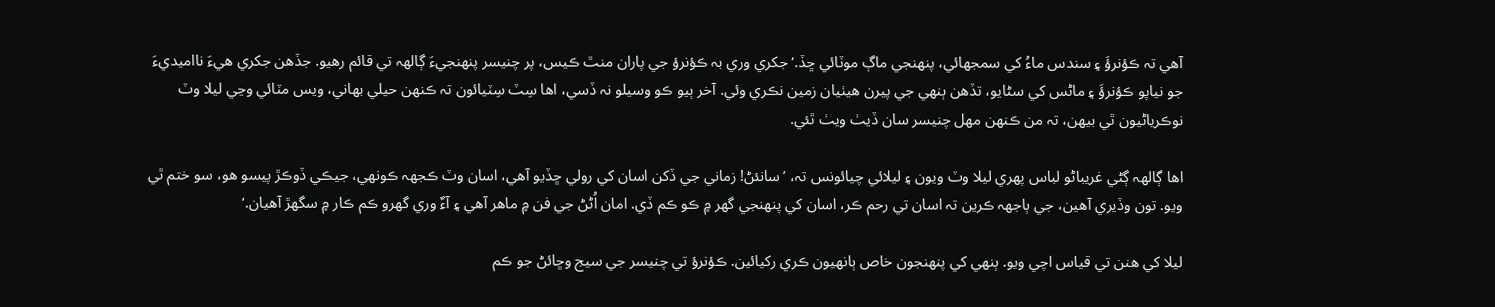آھي تہ ڪؤنرؤَ ۽ سندس ماءُ کي سمجهائي، پنھنجي ماڳ موٽائي ڇڏ.‘ جکري وري بہ ڪؤنرؤ جي پاران منٿ ڪيس، پر چنيسر پنھنجيءَ ڳالهہ تي قائم رهيو. جڏهن جکري ھيءَ نااميديءَ جو نياپو ڪؤنرؤَ ۽ ماڻس کي سڻايو، تڏهن ٻنهي جي پيرن ھيٺيان زمين نڪري وئي. آخر ٻيو ڪو وسيلو نہ ڏسي، اھا سِٽ سِٽيائون تہ ڪنھن حيلي بھاني، ويس مٽائي وڃي ليلا وٽ نوڪرياڻيون ٿي بيهن، تہ من ڪنھن مھل چنيسر سان ڏيٺ ويٺ ٿئي.

اھا ڳالهہ ڳڻي غريباڻو لباس پھري ليلا وٽ ويون ۽ ليلائي چيائونس تہ، ’سانئڻ! زماني جي ڏکن اسان کي رولي ڇڏيو آھي، اسان وٽ ڪجهہ ڪونهي، جيڪي ڏوڪڙ پيسو ھو، سو ختم ٿي ويو. تون وڏيري آھين، جي ٻاجهہ ڪرين تہ اسان تي رحم ڪر، اسان کي پنھنجي گهر ۾ ڪو ڪم ڏي. امان اُڻڻ جي فن ۾ ماھر آھي ۽ آءٌ وري گهرو ڪم ڪار ۾ سگهڙ آھيان.‘

ليلا کي ھنن تي قياس اچي ويو. ٻنهي کي پنھنجون خاص ٻانهيون ڪري رکيائين. ڪؤنرؤ تي چنيسر جي سيج وڇائڻ جو ڪم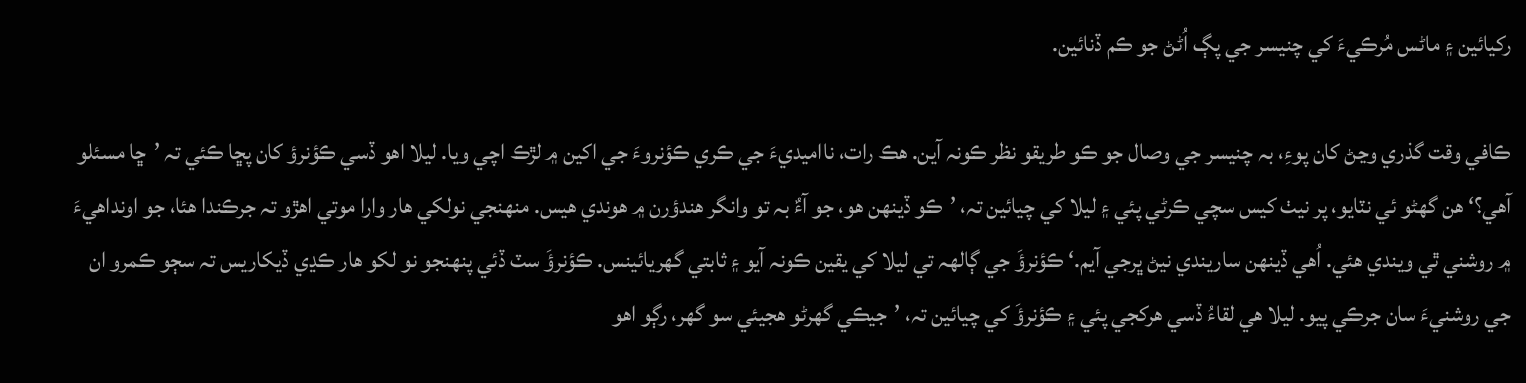رکيائين ۽ ماڻس مُرڪيءَ کي چنيسر جي پڳ اُڻڻ جو ڪم ڏنائين.

ڪافي وقت گذري وڃڻ کان پوءِ، بہ چنيسر جي وصال جو ڪو طريقو نظر ڪونہ آين. ھڪ رات، نااميديءَ جي ڪري ڪؤنروءَ جي اکين ۾ لڙڪ اچي ويا. ليلا اھو ڏسي ڪؤنرؤ کان پڇا ڪئي تہ ’ڇا مسئلو آھي؟‘ ھن گهڻو ئي نٽايو، پر نيٺ کيس سچي ڪرڻي پئي ۽ ليلا کي چيائين تہ، ’ڪو ڏينھن ھو، جو آءٌ بہ تو وانگر ھندؤرن ۾ ھوندي ھيس. منھنجي نولکي ھار وارا موتي اھڙو تہ جرڪندا ھئا، جو اونداھيءَ ۾ روشني ٿي ويندي ھئي. اُھي ڏينھن ساريندي نيڻ ڀرجي آيم.‘ ڪؤنرؤَ جي ڳالهہ تي ليلا کي يقين ڪونہ آيو ۽ ثابتي گهريائينس. ڪؤنرؤَ سٽ ڏئي پنھنجو نو لکو ھار ڪڍي ڏيکاريس تہ سڄو ڪمرو ان جي روشنيءَ سان جرڪي پيو. ليلا ھي لقاءُ ڏسي ھرکجي پئي ۽ ڪؤنرؤَ کي چيائين تہ، ’جيڪي گهرڻو ھجيئي سو گهر، رڳو اھو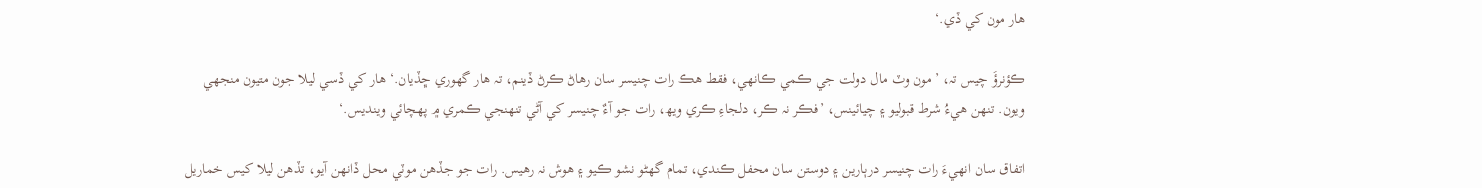ھار مون کي ڏي.‘

ڪؤنرؤَ چيس تہ، ’مون وٽ مال دولت جي ڪمي ڪانهي، فقط ھڪ رات چنيسر سان رهاڻ ڪرڻ ڏينم، تہ ھار گهوري ڇڏيان.‘ ھار کي ڏسي ليلا جون متيون منجھي ويون. تنھن ھيءُ شرط قبوليو ۽ چيائينس، ’فڪر نہ ڪر، دلجاءِ ڪري ويھ، رات جو آءٌ چنيسر کي آڻي تنھنجي ڪمري ۾ پھچائي وينديس.‘

اتفاق سان انهيءَ رات چنيسر درٻارين ۽ دوستن سان محفل ڪندي، تمام گهڻو نشو ڪيو ۽ ھوش نہ رهيس. رات جو جڏهن موٽي محل ڏانھن آيو، تڏهن ليلا کيس خماريل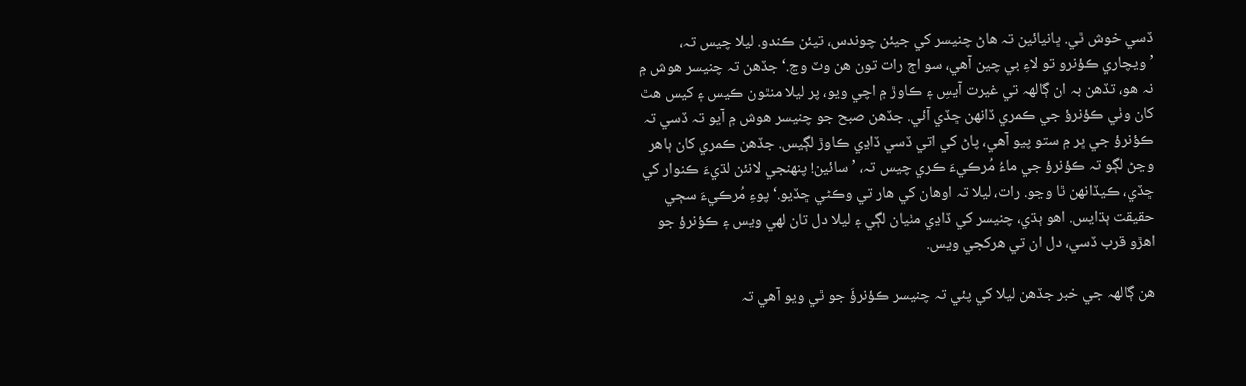ڏسي خوش ٿي. ڀانيائين تہ ھاڻ چنيسر کي جيئن چوندس، تيئن ڪندو. ليلا چيس تہ، ’ويچاري ڪؤنرو تو لاءِ بي چين آھي، سو اڄ رات تون ھن وٽ وڃ.‘ جڏهن تہ چنيسر ھوش ۾ نہ ھو، تڏهن بہ ان ڳالهہ تي غيرت آيسِ ۽ ڪاوڙ ۾ اچي ويو، پر ليلا منٿون ڪيس ۽ کيس ھٿ کان وٺي ڪؤنرؤ جي ڪمري ڏانھن ڇڏي آئي. جڏهن صبح جو چنيسر ھوش ۾ آيو تہ ڏسي تہ ڪؤنرؤ جي ڀر ۾ ستو پيو آھي، پاڻ کي اتي ڏسي ڏاڍي ڪاوڙ لڳيس. جڏهن ڪمري کان ٻاھر وڃڻ لڳو تہ ڪؤنرؤ جي ماءُ مُرڪيءَ ڪري چيس تہ، ’سائين! پنھنجي لانئن لڌيءَ ڪنوار کي ڇڏي، ڪيڏانھن ٿا وڃو. رات، ليلا تہ اوهان کي ھار تي وڪڻي ڇڏيو.‘ پوءِ مُرڪيءَ سڄي حقيقت ٻڌايس. اھو ٻڌي، چنيسر کي ڏاڍي مٺيان لڳي ۽ ليلا دل تان لھي ويس ۽ ڪؤنرؤ جو اھڙو قرب ڏسي، دل ان تي ھرکجي ويس.

ھن ڳالهہ جي خبر جڏهن ليلا کي پئي تہ چنيسر ڪؤنرؤَ جو ٿي ويو آھي تہ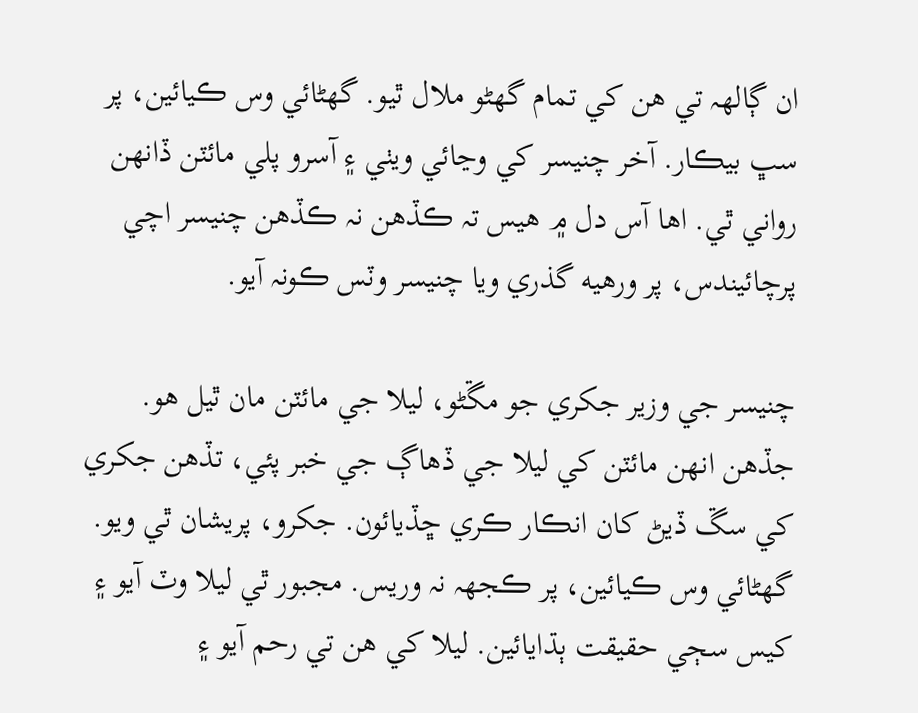ان ڳالهہ تي ھن کي تمام گهڻو ملال ٿيو. گهڻائي وس ڪيائين، پر سڀ بيڪار. آخر چنيسر کي وڃائي ويٺي ۽ آسرو پلي مائٽن ڏانھن رواني ٿي. اھا آس دل ۾ ھيس تہ ڪڏهن نہ ڪڏهن چنيسر اچي پرچائيندس، پر ورهيه گذري ويا چنيسر وٽس ڪونہ آيو.

چنيسر جي وزير جکري جو مڱڻو، ليلا جي مائٽن مان ٿيل ھو. جڏهن انهن مائٽن کي ليلا جي ڏهاڳ جي خبر پئي، تڏهن جکري کي سڱ ڏيڻ کان انڪار ڪري ڇڏيائون. جکرو، پريشان ٿي ويو. گهڻائي وس ڪيائين، پر ڪجهہ نہ وريس. مجبور ٿي ليلا وٽ آيو ۽ کيس سڄي حقيقت ٻڌايائين. ليلا کي ھن تي رحم آيو ۽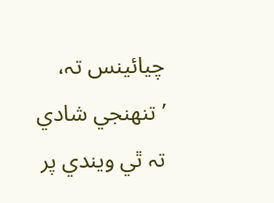چيائينس تہ، ’تنھنجي شادي تہ ٿي ويندي پر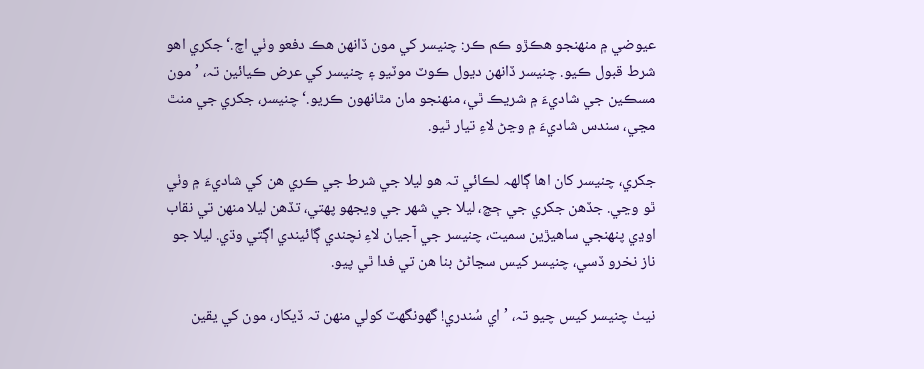عيوضي ۾ منھنجو ھڪڙو ڪم ڪر: چنيسر کي مون ڏانھن ھڪ دفعو وٺي اچ.‘ جکري اھو شرط قبول ڪيو. چنيسر ڏانھن ديول ڪوٽ موٽيو ۽ چنيسر کي عرض ڪيائين تہ، ’مون مسڪين جي شاديءَ ۾ شريڪ ٿي، منھنجو مان مٿانھون ڪريو.‘ چنيسر، جکري جي منٿ مڃي، سندس شاديءَ ۾ وڃڻ لاءِ تيار ٿيو.

جکري، چنيسر کان اھا ڳالهہ لڪائي تہ ھو ليلا جي شرط جي ڪري ھن کي شاديءَ ۾ وٺي ٿو وڃي. جڏهن جکري جي ڄڃ، ليلا جي شھر جي ويجهو پھتي، تڏهن ليلا منھن تي نقاب اوڍي پنھنجي ساھيڙين سميت، چنيسر جي آجيان لاءِ نچندي ڳائيندي اڳتي وڌي. ليلا جو ناز نخرو ڏسي، چنيسر کيس سڃاڻڻ بنا ھن تي فدا ٿي پيو.

نيٺ چنيسر کيس چيو تہ، ’اي سُندري! گهونگهٽ کولي منھن تہ ڏيکار، مون کي يقين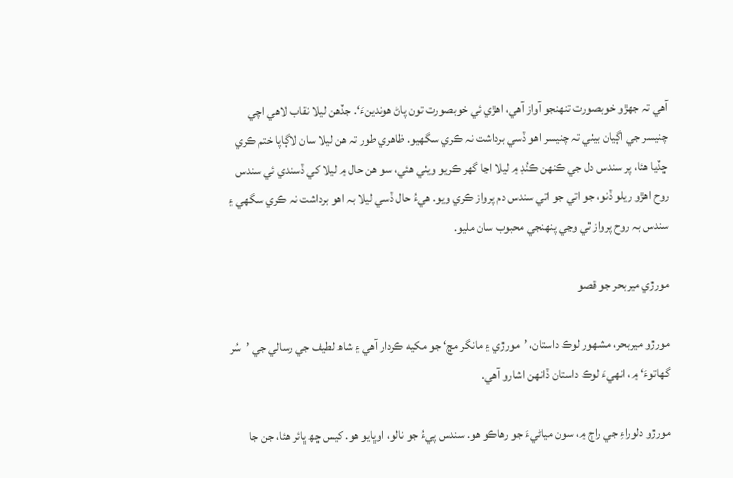آھي تہ جھڙو خوبصورت تنھنجو آواز آھي، اھڙي ئي خوبصورت تون پاڻ ھوندينءَ‘. جڏهن ليلا نقاب لاھي اچي چنيسر جي اڳيان بيٺي تہ چنيسر اھو ڏسي برداشت نہ ڪري سگهيو. ظاھري طور تہ ھن ليلا سان لاڳاپا ختم ڪري ڇڏيا ھئا، پر سندس دل جي ڪنھن ڪنُڊ ۾ ليلا اڃا گهر ڪريو ويٺي ھئي، سو ھن حال ۾ ليلا کي ڏسندي ئي سندس روح اھڙو ريلو ڏنو، جو اتي جو اتي سندس دم پرواز ڪري ويو. ھيءُ حال ڏسي ليلا بہ اھو برداشت نہ ڪري سگهي ۽ سندس بہ روح پرواز ٿي وڃي پنھنجي محبوب سان مليو.

مورڙي ميربحر جو قصو

مورڙو ميربحر، مشھور لوڪ داستان، ’مورڙي ۽ مانگر مڇ‘ جو مکيه ڪردار آھي ۽ شاھ لطيف جي رسالي جي ’سُر گهاتوءَ‘ ۾، انهيءَ لوڪ داستان ڏانھن اشارو آھي.

مورڙو دلوراءِ جي راڄ ۾، سون مياڻيءَ جو رهاڪو ھو. سندس پيءُ جو نالو، اوڀايو ھو. کيس ڇھ ڀائر ھئا، جن جا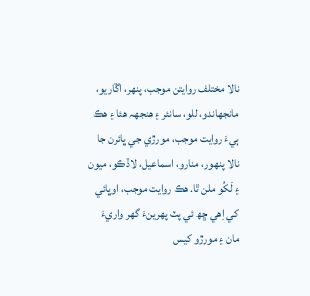نالا مختلف روايتن موجب، پنهر، اڱاريو، مانجهاندو، للو، سانئر ۽ ھنجهہ ھئا ۽ ھڪ ٻيءَ روايت موجب، مورڙي جي ڀائرن جا نالا پنھور، منارو، اسماعيل، لاڏڪو، ميون ۽ لَکُو ملن ٿا. ھڪ روايت موجب، اوڀائي کي اِھي ڇھ ئي پٽ پھرينءَ گهر واريءَ مان ۽ مورڙو کيس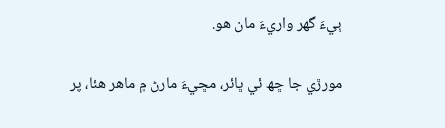ٻيءَ گهر واريءَ مان ھو.

مورڙي جا ڇھ ئي ڀائر، مڇيءَ مارڻ ۾ ماھر ھئا، پر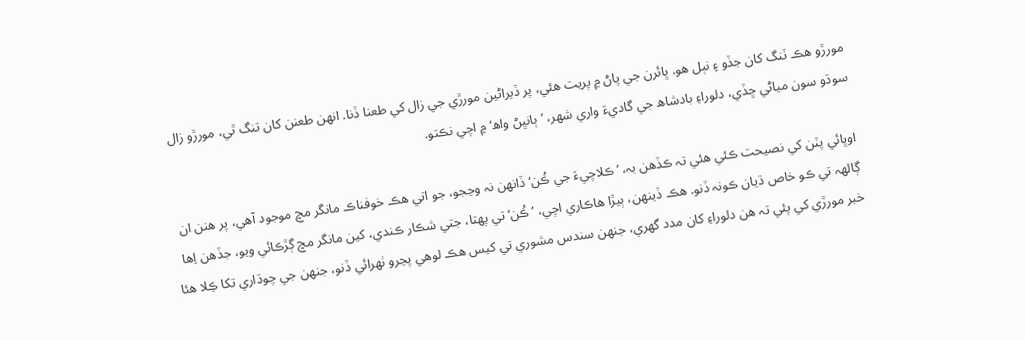مورڙو ھڪ ٽنگ کان جڏو ۽ نٻل ھو. ڀائرن جي پاڻ ۾ پريت ھئي، پر ڏيراڻين مورڙي جي زال کي طعنا ڏنا. انهن طعنن کان تنگ ٿي، مورڙو زال سوڌو سون مياڻي ڇڏي، دلوراءِ بادشاھ جي گاديءَ واري شھر، ’ٻانڀڻ واھ‘ ۾ اچي نڪتو.

اوڀائي پٽن کي نصيحت ڪئي ھئي تہ ڪڏهن بہ، ’ڪلاچيءَ جي ڪُن‘ ڏانھن نہ وڃجو، جو اتي ھڪ خوفناڪ مانگر مڇ موجود آھي، پر ھنن ان ڳالهہ تي ڪو خاص ڌيان ڪونہ ڏنو. ھڪ ڏينھن، ٻيڙا ھاڪاري اچي، ’ڪُن‘ تي پھتا، جتي شڪار ڪندي، کين مانگر مڇ ڳڙڪائي ويو، جڏهن اِھا خبر مورڙي کي پئي تہ ھن دلوراءِ کان مدد گهري، جنھن سندس مشوري تي کيس ھڪ لوهي پڃرو ٺھرائي ڏنو، جنھن جي چوڌاري تکا ڪِلا ھئا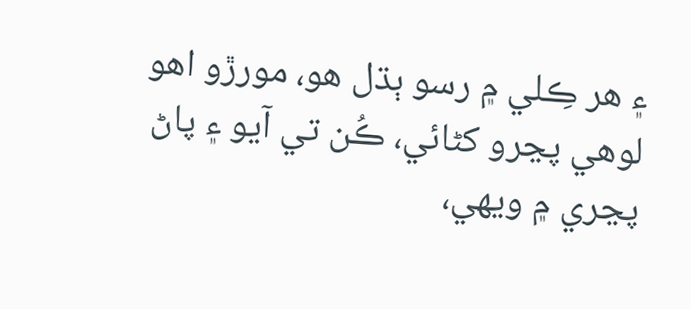۽ ھر ڪِلي ۾ رسو ٻڌل ھو، مورڙو اھو لوهي پڃرو کڻائي، ڪُن تي آيو ۽ پاڻ پڃري ۾ ويھي،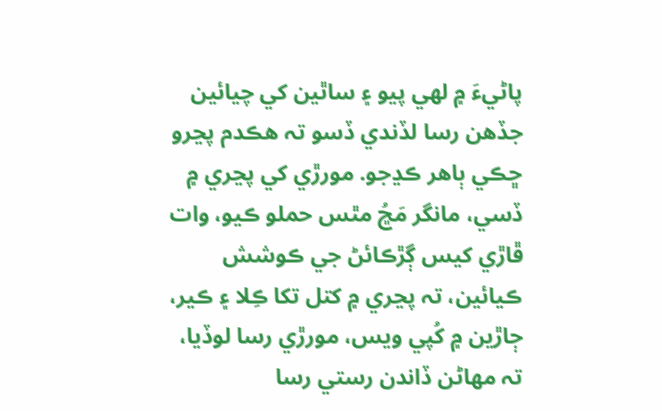پاڻيءَ ۾ لھي پيو ۽ ساٿين کي چيائين جڏهن رسا لڏندي ڏسو تہ ھڪدم پڃرو ڇڪي ٻاھر ڪڍجو. مورڙي کي پڃري ۾ ڏسي، مانگر مَڇُ مٿس حملو ڪيو، وات ڦاڙي کيس ڳڙڪائڻ جي ڪوشش ڪيائين، تہ پڃري ۾ کتل تکا ڪِلا ۽ ڪير، ڄاڙين ۾ کُپي ويس، مورڙي رسا لوڏيا، تہ مھاڻن ڏاندن رستي رسا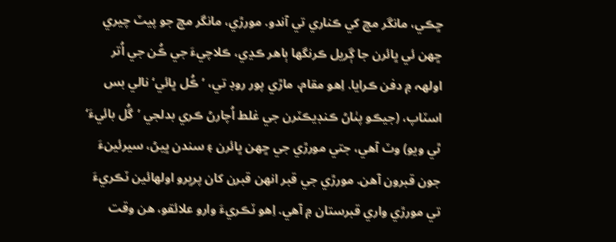ڇڪي، مانگر مڇ کي ڪناري تي آندو. مورڙي، مانگر مڇ جو پيٽ چيري ڇھن ئي ڀائرن جا ڳريل ڪرنگها ٻاھر ڪڍي، ڪلاچيءَ جي ڪُن جي اُتر اولهہ ۾ دفن ڪرايا. اِھو مقام، ماڙي پور روڊ تي، ’ڪُل ڀائي‘ نالي بس اسٽاپ، (جيڪو پٺاڻ ڪنڊيڪٽرن جي غلط اُچارڻ ڪري بدلجي ’گُل بائيءَ‘ ٿي ويو) وٽ آھي، جتي مورڙي جي ڇھن ڀائرن ۽ سندن ڀيڻ، سيرئينءَ جون قبرون آھن. مورڙي جي قبر انهن قبرن کان پرڀرو اولهائين ٽڪريءَ تي مورڙي واري قبرستان ۾ آھي. اِھو ٽڪريءَ وارو علائقو، ھن وقت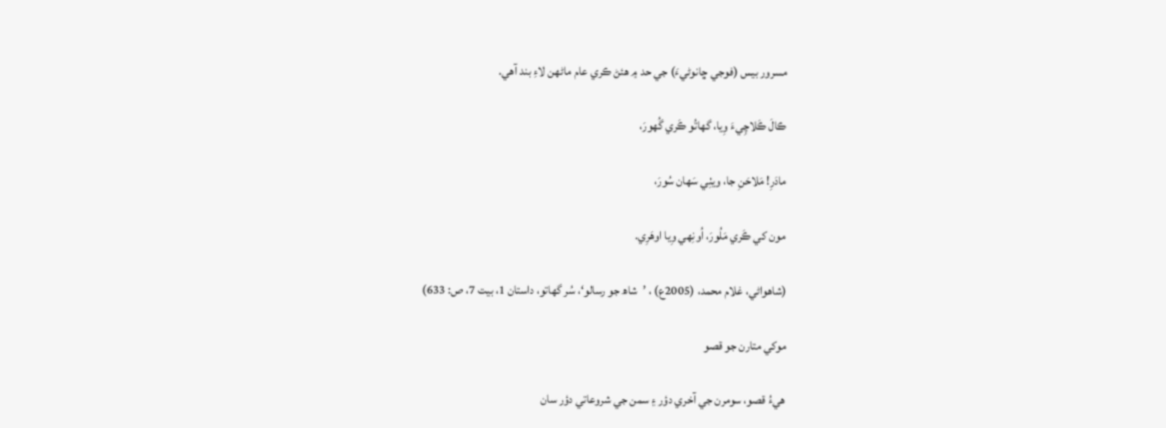مسرور بيس (فوجي ڇانوڻيءَ) جي حد ۾ ھئڻ ڪري عام ماڻهن لاءِ بند آھي.

ڪالَ ڪَلاچِيءَ وِيا، گهاتُو ڪَري گُهورَ،

مادَرِ! مَلاحَنِ جا، ويٺِي سَھان سُورَ،

مون کي ڪَري مَلُورَ، اُونِهي وِيا اوهَرِي.

(شاھواڻي، غلام محمد، (2005ع) ، ’شاھ جو رسالو‘، سُر گهاتو، داستان 1، بيت 7، ص: 633)

موکي متارن جو قصو

ھيءُ قصو، سومرن جي آخري دؤر ۽ سمن جي شروعاتي دؤر سان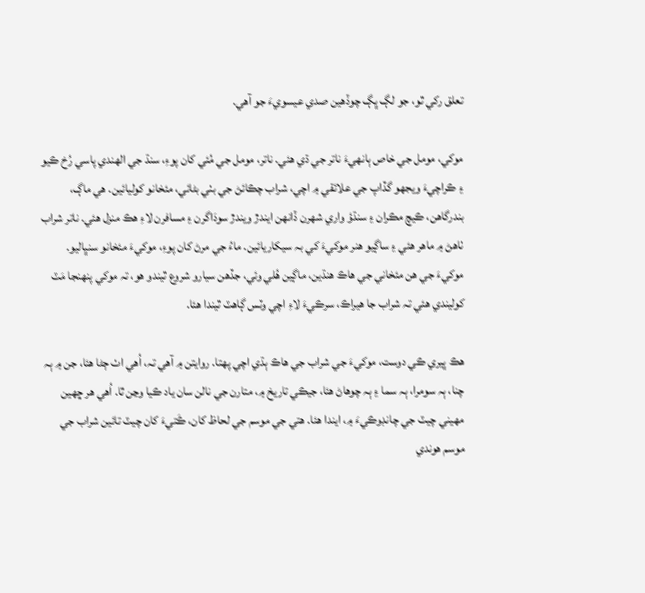تعلق رکي ٿو، جو لڳ ڀڳ چوڏهين صدي عيسويءَ جو آھي.

موکي، مومل جي خاص ٻانهيءَ ناتر جي ڌي ھئي. ناتر، مومل جي مُئي کان پوءِ، سنڌ جي الهندي پاسي رُخ ڪيو ۽ ڪراچيءَ ويجهو گڏاپ جي علائقي ۾ اچي، شراب چڪائڻ جي بٺي بڻائي، مئخانو کوليائين. ھي ماڳ، بندرگاھن، ڪيچ مڪران ۽ سنڌؤ واري شھرن ڏانھن ايندڙ ويندڙ سودَاگرن ۽ مسافرن لاءِ ھڪ منزل ھئي. ناتر شراب ٺاھڻ ۾ ماھر ھئي ۽ ساڳيو ھنر موکيءَ کي بہ سيکاريائين. ماءُ جي مرڻ کان پوءِ، موکيءَ مئخانو سنڀاليو. موکيءَ جي ھن مئخاني جي ھاڪ ھنڌين، ماڳين ھُلي وئي، جڏهن سيارو شروع ٿيندو ھو، تہ موکي پنھنجا مَٽ کوليندي ھئي تہ شراب جا ھيراڪ، سرڪيءَ لاءِ اچي وٽس ڳاھٽ ٿيندا ھئا.

ھڪ ڀيري ڪي دوست، موکيءَ جي شراب جي ھاڪ ٻڌي اچي پھتا. روايتن ۾ آھي تہ، اُھي اٺ ڄڻا ھئا، جن ۾ ٻہ چنا، ٻہ سومرا، ٻہ سما ۽ ٻہ چوهاڻ ھئا، جيڪي تاريخ ۾، متارن جي نالن سان ياد ڪيا وڃن ٿا. اُھي ھر ڇھين مھيني چيٽ جي چانڊوڪيءَ ۾، ايندا ھئا. ھتي جي موسم جي لحاظ کان، ڪَتيءَ کان چيٽ تائين شراب جي موسم ھوندي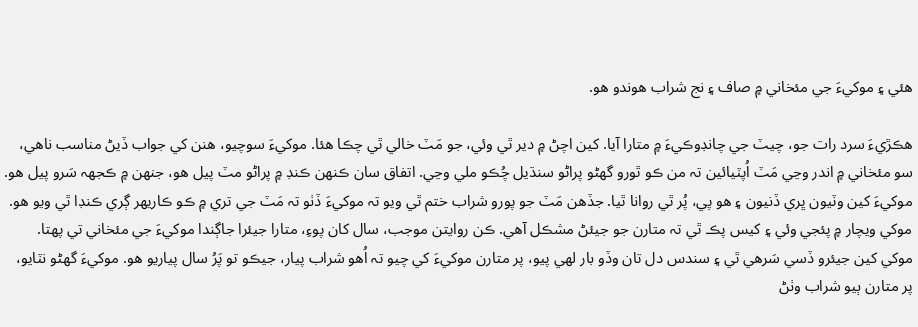ھئي ۽ موکيءَ جي مئخاني ۾ صاف ۽ نج شراب ھوندو ھو.

ھڪڙيءَ سرد رات جو، چيٽ جي چانڊوڪيءَ ۾ متارا آيا. کين اچڻ ۾ دير ٿي وئي، جو مَٽ خالي ٿي چڪا ھئا. موکيءَ سوچيو، ھنن کي جواب ڏيڻ مناسب ناھي، سو مئخاني ۾ اندر وڃي مَٽ اُپٽيائين تہ من ڪو ٿورو گهڻو پراڻو سنڌيل چُڪو ملي وڃي. اتفاق سان ڪنھن ڪنڊ ۾ پراڻو مٽ پيل ھو، جنھن ۾ ڪجهہ سَرو پيل ھو. موکيءَ کين وٽيون ڀري ڏنيون ۽ ھو پي، پُر ٿي روانا ٿيا. جڏهن مَٽ جو پورو شراب ختم ٿي ويو تہ موکيءَ ڏٺو تہ مَٽ جي تري ۾ ڪو ڪاريھر ڳري ڪنڊا ٿي ويو ھو. موکي ويچار ۾ پئجي وئي ۽ کيس پڪ ٿي تہ متارن جو جيئڻ مشڪل آھي. ڪن روايتن موجب، سال کان پوءِ، متارا جيئرا جاڳندا موکيءَ جي مئخاني تي پھتا. موکي کين جيئرو ڏسي سَرهي ٿي ۽ سندس دل تان وڏو بار لھي پيو، پر متارن موکيءَ کي چيو تہ اُھو شراب پيار، جيڪو تو پَرُ سال پياريو ھو. موکيءَ گهڻو نٽايو، پر متارن ٻيو شراب وٺڻ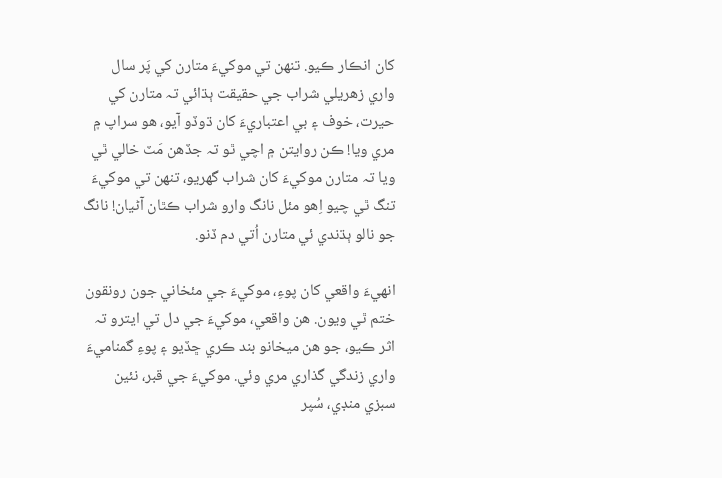کان انڪار ڪيو. تنھن تي موکيءَ متارن کي پَر سال واري زھريلي شراب جي حقيقت ٻڌائي تہ متارن کي حيرت، خوف ۽ بي اعتباريءَ کان ڌوڏو آيو، ھو سراپ ۾ مري ويا! ڪن روايتن ۾ اچي ٿو تہ جڏهن مَٽ خالي ٿي ويا تہ متارن موکيءَ کان شراب گهريو، تنھن تي موکيءَ تنگ ٿي چيو اِھو مئل نانگ وارو شراب ڪٿان آڻيان! نانگ جو نالو ٻڌندي ئي متارن اُتي دم ڏنو.

انهيءَ واقعي کان پوءِ، موکيءَ جي مئخاني جون رونقون ختم ٿي ويون. ھن واقعي، موکيءَ جي دل تي ايترو تہ اثر ڪيو، جو ھن ميخانو بند ڪري ڇڏيو ۽ پوءِ گمناميءَ واري زندگي گذاري مري وئي. موکيءَ جي قبر، نئين سبزي منڊي، سُپر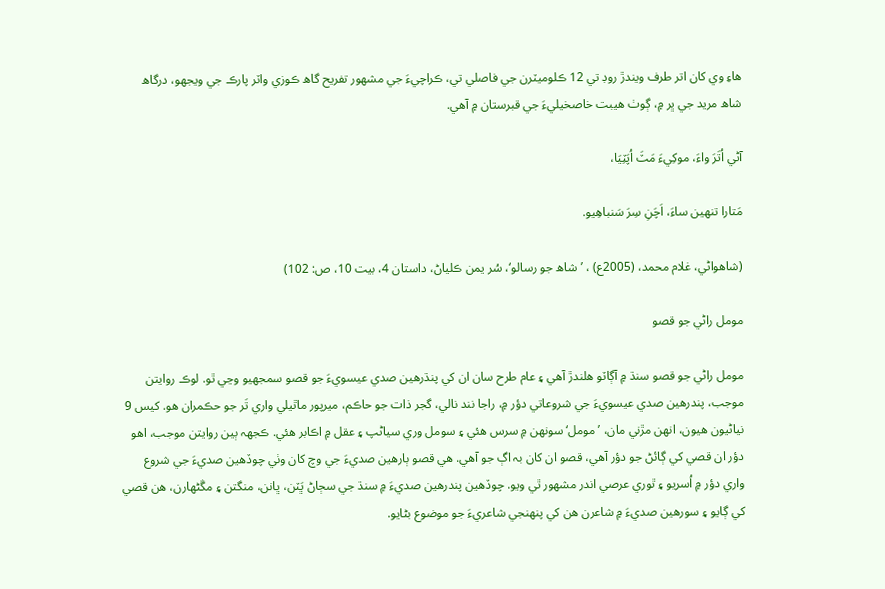ھاءِ وي کان اتر طرف ويندڙ روڊ تي 12 ڪلوميٽرن جي فاصلي تي، ڪراچيءَ جي مشھور تفريح گاھ ڪوزي واٽر پارڪ جي ويجهو، درگاھ شاھ مريد جي ڀر ۾، ڳوٺ ھيبت خاصخيليءَ جي قبرستان ۾ آھي.

آڻي اُتَرَ واءَ، موکِيءَ مَٽَ اُپَٽِيَا،

مَتارا تنهين ساءَ، اَچَنِ سِرَ سَنباھِيو.

(شاھواڻي، غلام محمد، (2005ع) ، ’شاھ جو رسالو‘، سُر يمن ڪلياڻ، داستان 4، بيت 10، ص: 102)

مومل راڻي جو قصو

مومل راڻي جو قصو سنڌ ۾ آڳاٽو ھلندڙ آھي ۽ عام طرح سان ان کي پنڌرهين صدي عيسويءَ جو قصو سمجهيو وڃي ٿو. لوڪ روايتن موجب، پندرهين صدي عيسويءَ جي شروعاتي دؤر ۾، راجا نند نالي، گجر ذات جو حاڪم، ميرپور ماٿيلي واري تَر جو حڪمران ھو. کيس 9 نياڻيون ھيون، انهن مڙني مان، ’مومل‘ سونھن ۾ سرس ھئي ۽ سومل وري سياڻپ ۽ عقل ۾ اڪابر ھئي. ڪجهہ ٻين روايتن موجب، اھو دؤر ان قصي کي ڳائڻ جو دؤر آھي، قصو ان کان بہ اڳ جو آھي. ھي قصو ٻارهين صديءَ جي وچ کان وٺي چوڏهين صديءَ جي شروع واري دؤر ۾ اُسريو ۽ ٿوري عرصي اندر مشھور ٿي ويو. چوڏهين پندرهين صديءَ ۾ سنڌ جي سڄاڻ ڀَٽن، ڀانن، منگتن ۽ مڱڻھارن، ھن قصي کي ڳايو ۽ سورهين صديءَ ۾ شاعرن ھن کي پنھنجي شاعريءَ جو موضوع بڻايو.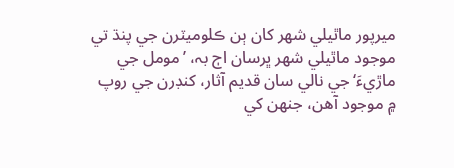ميرپور ماٿيلي شھر کان ٻن ڪلوميٽرن جي پنڌ تي موجود ماٿيلي شھر ڀرسان اڄ بہ، ’مومل جي ماڙيءَ‘ جي نالي سان قديم آثار، کنڊرن جي روپ ۾ موجود آھن، جنھن کي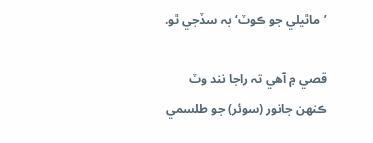’ماٿيلي جو ڪوٽ‘ بہ سڏجي ٿو.

قصي ۾ آھي تہ راجا نند وٽ ڪنھن جانور (سوئر) جو طلسمي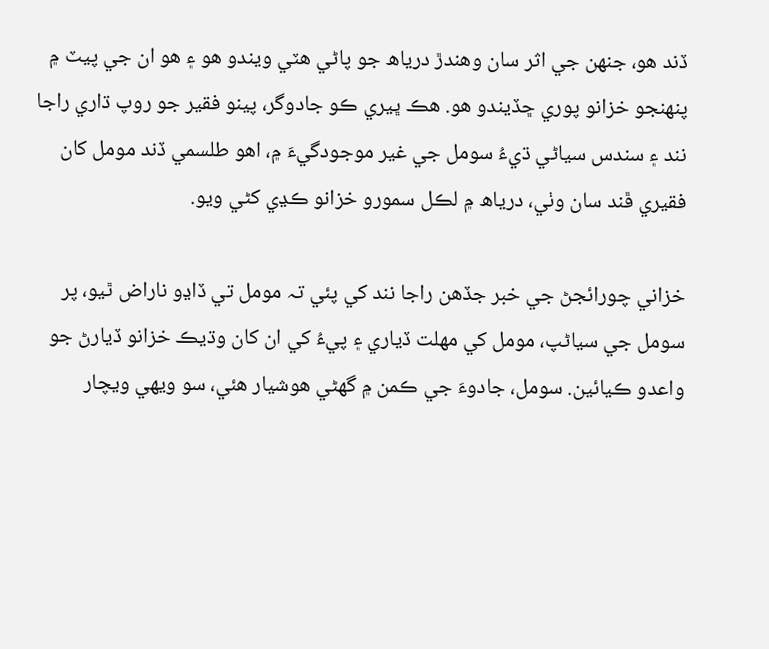ڏند ھو، جنھن جي اثر سان وهندڙ درياھ جو پاڻي ھٽي ويندو ھو ۽ ھو ان جي پيٽ ۾ پنھنجو خزانو پوري ڇڏيندو ھو. ھڪ ڀيري ڪو جادوگر، پينو فقير جو روپ ڌاري راجا نند ۽ سندس سياڻي ڌيءُ سومل جي غير موجودگيءَ ۾، اھو طلسمي ڏند مومل کان فقيري ڦند سان وٺي، درياھ ۾ لڪل سمورو خزانو ڪڍي کڻي ويو.

خزاني چورائجڻ جي خبر جڏهن راجا نند کي پئي تہ مومل تي ڏاڍو ناراض ٿيو، پر سومل جي سياڻپ، مومل کي مھلت ڏياري ۽ پيءُ کي ان کان وڌيڪ خزانو ڏيارڻ جو واعدو ڪيائين. سومل، جادوءَ جي ڪمن ۾ گهڻي ھوشيار ھئي، سو ويھي ويچار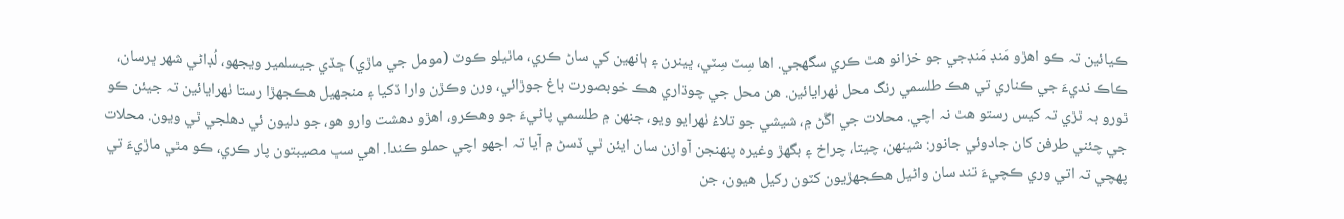ڪيائين تہ ڪو اھڙو مَنڊ مَنڊجي جو خزانو ھٿ ڪري سگهجي. اھا سِٽ سِٽي، ڀينرن ۽ ٻانهين کي ساڻ ڪري، ماٿيلو ڪوٽ (مومل جي ماڙي) ڇڏي جيسلمير ويجهو، لُڊاڻي شھر ڀرسان، ڪاڪ نديءَ جي ڪناري تي ھڪ طلسمي رنگ محل ٺھرايائين. ھن محل جي چوڌاري ھڪ خوبصورت باغ جوڙائي، ورن وڪڙن وارا ڏکيا ۽ منجھيل ھڪجھڙا رستا ٺھرايائين تہ جيئن ڪو ٿورو بہ ٿڙي تہ کيس رستو ھٿ نہ اچي. محلات جي اڱڻ ۾، شيشي جو تلاءُ ٺھرايو ويو، جنھن ۾ طلسمي پاڻيءَ جو وهڪرو، اھڙو دھشت وارو ھو، جو دليون ئي دھلجي ٿي ويون. محلات جي چئني طرفن کان جادوئي جانور: شينهن، چيتا، چراخ ۽ بگهڙ وغيرہ پنھنجن آوازن سان ايئن ٿي ڏسڻ ۾ آيا تہ اجهو اچي حملو ڪندا. اھي سڀ مصيبتون پار ڪري، ڪو مٿي ماڙيءَ تي پھچي تہ اتي وري ڪچيءَ تند سان واڻيل ھڪجھڙيون کٽون رکيل ھيون، جن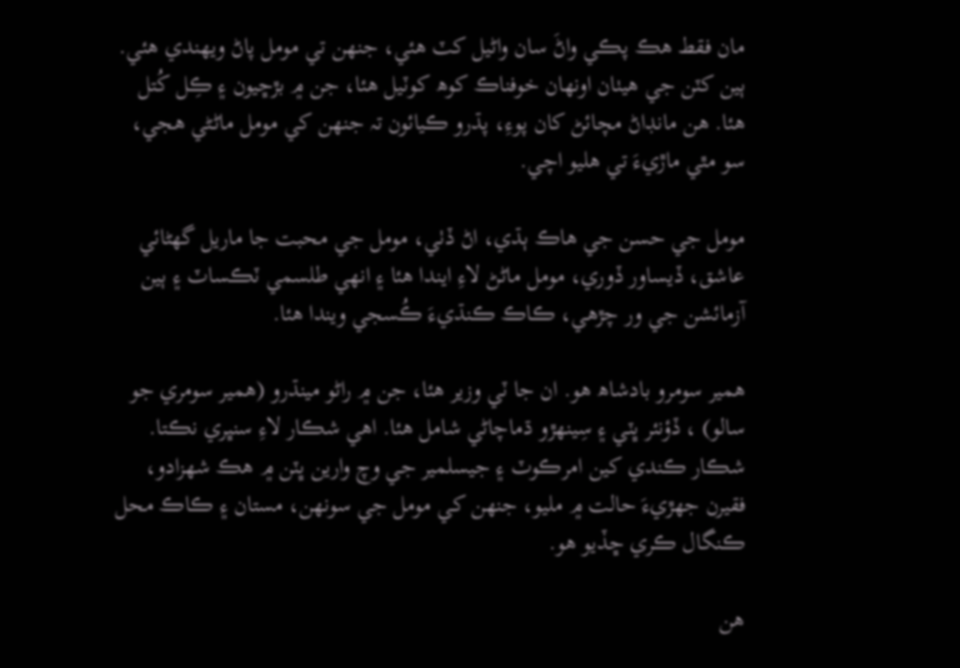مان فقط ھڪ پڪي واڻَ سان واڻيل کٽ ھئي، جنھن تي مومل پاڻ ويھندي ھئي. ٻين کٽن جي ھيٺان اونهان خوفناڪ کوھ کوٽيل ھئا، جن ۾ بڙڇيون ۽ ڪِل کُتل ھئا. ھن مانڊاڻ مچائڻ کان پوءِ، پڌرو ڪيائون تہ جنھن کي مومل ماڻڻي ھجي، سو مٿي ماڙيءَ تي ھليو اچي.

مومل جي حسن جي ھاڪ ٻڌي، اڻ ڏٺي، مومل جي محبت جا ماريل گهڻائي عاشق، ڏيساور ڏوري، مومل ماڻڻ لاءِ ايندا ھئا ۽ انهي طلسمي ٽڪساٽ ۽ ٻين آزمائشن جي ور چڙهي، ڪاڪ ڪنڌيءَ ڪُسجي ويندا ھئا.

ھمير سومرو بادشاھ ھو. ان جا ٽي وزير ھئا، جن ۾ راڻو مينڌرو (همير سومري جو سالو) ، ڏؤنئر ڀٽي ۽ سِينھڙو ڌماچاڻي شامل ھئا. اھي شڪار لاءِ سنڀري نڪتا. شڪار ڪندي کين امرڪوٽ ۽ جيسلمير جي وچ وارين ڀٽن ۾ ھڪ شھزادو، فقيرن جھڙيءَ حالت ۾ مليو، جنھن کي مومل جي سونھن، مستان ۽ ڪاڪ محل ڪنگال ڪري ڇڏيو ھو.

ھن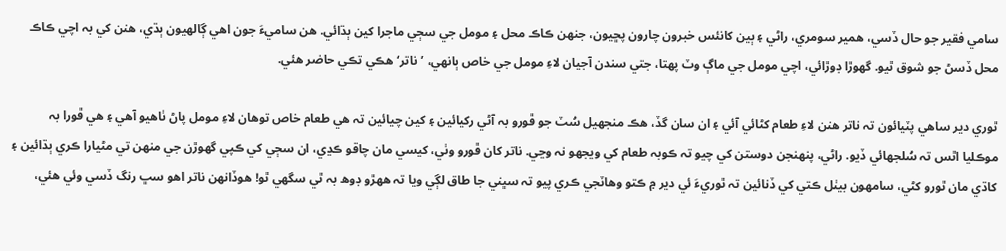سامي فقير جو حال ڏسي، ھمير سومري، راڻي ۽ ٻين کانئس خبرون چارون پڇيون، جنھن ڪاڪ محل ۽ مومل جي سڄي ماجرا کين ٻڌائي. ھن ساميءَ جون اھي ڳالهيون ٻڌي، ھنن کي بہ اچي ڪاڪ محل ڏسڻ جو شوق ٿيو. گهوڙا ڊوڙائي، اچي مومل جي ماڳ وٽ پھتا، جتي سندن آجيان لاءِ مومل جي خاص ٻانهي، ’ناتر‘ ھڪي تڪي حاضر ھئي.

ٿوري دير ساھي پٽيائون تہ ناتر ھنن لاءِ طعام کڻائي آئي ۽ ان سان گڏ، ھڪ منجهيل سُٽ جو ڦورو بہ آڻي رکيائين ۽ کين چيائين تہ ھي طعام خاص توهان لاءِ مومل پاڻ ٺاھيو آھي ۽ ھي ڦورا بہ موڪليا اٿس تہ سُلجهائي ڏيو. راڻي، پنھنجن دوستن کي چيو تہ ڪوبہ طعام کي ويجهو نہ وڃي. ناتر کان ڦورو وٺي، کيسي مان چاقو ڪڍي، ان سڄي کي ڪپي گهوڙن جي منھن تي مڻيارا ڪري ٻڌائين ۽ کاڌي مان ٿورو کڻي، سامهون بيٺل ڪتي کي ڏنائين تہ ٿوريءَ ئي دير ۾ ڪتو وهاٽجي ڪري پيو تہ سڀني جا طاق لڳي ويا تہ ھهڙو ڊوھ بہ ٿي سگهي ٿو! ھوڏانھن ناتر اھو سڀ رنگ ڏسي وئي ھئي،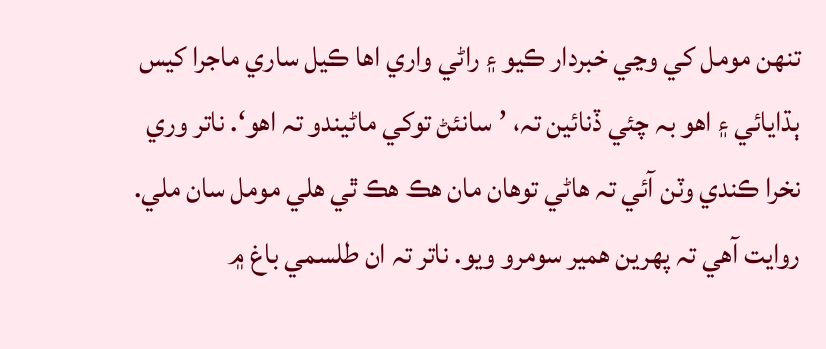تنھن مومل کي وڃي خبردار ڪيو ۽ راڻي واري اھا ڪيل ساري ماجرا کيس ٻڌايائي ۽ اھو بہ چئي ڏنائين تہ، ’سانئڻ توکي ماڻيندو تہ اھو‘. ناتر وري نخرا ڪندي وٽن آئي تہ ھاڻي توهان مان ھڪ ھڪ ٿي ھلي مومل سان ملي. روايت آھي تہ پھرين ھمير سومرو ويو. ناتر تہ ان طلسمي باغ ۾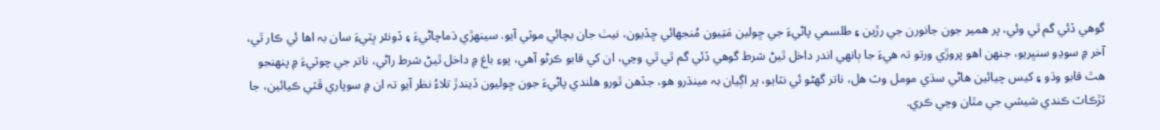گوهي ڏئي گم ٿي وئي، پر ھمير جون جانورن جي رڙين ۽ طلسمي پاڻيءَ جي ڇولين مَتِيون مُنجھائي ڇڏيون، نيٺ جان بچائي موٽي آيو. سينهڙي ڌماچاڻيءَ ۽ ڏونئر ڀٽيءَ سان بہ اھا ئي ڪار ٿي، آخر ۾ سوڍو سنڀريو، جنھن اھو پروڙي ورتو تہ ھيءَ جا ٻانهي اندر داخل ٿيڻ شرط گوهي ڏئي گم ٿي ٿي وڃي، ان کي قابو ڪرڻو آھي، پوءِ باغ ۾ داخل ٿيڻ شرط راڻي، ناتر جي چوٽيءَ ۾ پنھنجو ھٿ قابو وڌو ۽ کيس چيائين ھاڻي سڌي مومل وٽ ھل، ناتر گهڻو ئي نٽايو، پر اڳيان بہ مينڌرو ھو، جڏهن ٿورو ھلندي پاڻيءَ جون ڇوليون ڏيندڙ تلاءُ نظر آيو تہ ان ۾ سوپاري ڦٽي ڪيائين، جا ٽڙڪاٽ ڪندي شيشي جي مٿان وڃي ڪري.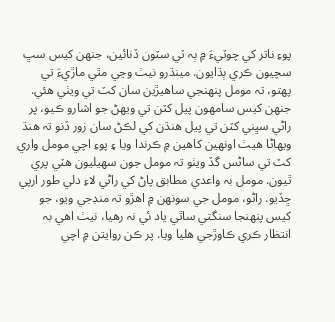پوءِ ناتر کي چوٽيءَ ۾ ٻہ ٽي سٽون ڏنائين، جنھن کيس سڀ سچيون ڪري ٻڌايون. مينڌرو نيٺ وڃي مٿي ماڙيءَ تي پھتو، تہ مومل پنھنجي ساھيڙين سان کٽ تي ويٺي ھئي. جنھن کيس سامهون پيل کٽن تي ويهڻ جو اشارو ڪيو، پر راڻي سڀني کٽن تي پيل ھنڌن کي لڪڻ سان زور ڏنو تہ ھنڌ ويهاڻا ھيٺ اونهين کاھين ۾ ڪرندا ويا ۽ پوءِ اچي مومل واري کٽ تي ساڻس گڏ ويٺو تہ مومل جون سھيليون ھٽي پري ٿيون. مومل بہ واعدي مطابق پاڻ کي راڻي لاءِ دلي طور ارپي ڇڏيو. راڻو، مومل جي سونھن ۾ اھڙو تہ منڊجي ويو، جو کيس پنھنجا سنگتي ساٿي ياد ئي نہ رهيا، نيٺ اھي بہ انتظار ڪري ڪاوڙجي ھليا ويا. پر ڪن روايتن ۾ اچي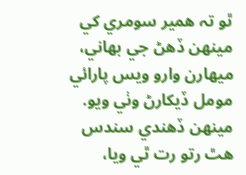ٿو تہ ھمير سومري کي مينھن ڏهڻ جي بھاني، ميھارن وارو ويس پارائي مومل ڏيکارڻ وٺي ويو. مينھن ڏهندي سندس ھٿ رتو رت ٿي ويا،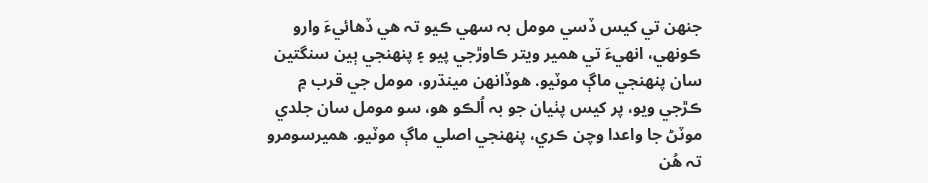جنھن تي کيس ڏسي مومل بہ سھي ڪيو تہ ھي ڏهائيءَ وارو ڪونهي، انهيءَ تي ھمير ويتر ڪاوڙجي پيو ۽ پنھنجي ٻين سنگتين سان پنھنجي ماڳ موٽيو. ھوڏانھن مينڌرو، مومل جي قرب ۾ ڪڙجي ويو، پر کيس پٺيان جو بہ اُلڪو ھو، سو مومل سان جلدي موٽڻ جا واعدا وچن ڪري، پنھنجي اصلي ماڳ موٽيو. ھميرسومرو تہ ھُن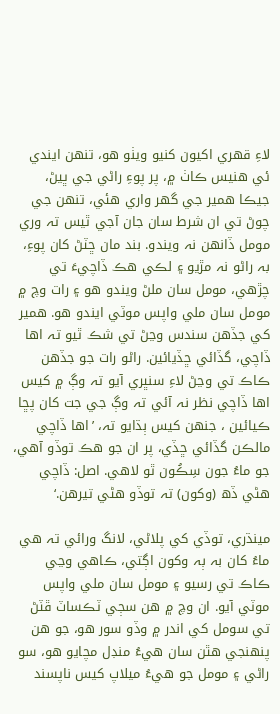لاءِ قھري اکيون کنيو ويٺو ھو، تنھن ايندي ئي ھنيس ڪاٺ ۾، پر پوءِ راڻي جي ڀيڻ، جيڪا ھمير جي گهر واري ھئي، تنھن جي چوڻ تي ان شرط سان جان آجي ٿيس تہ وري مومل ڏانھن نہ ويندو. بند مان ڇٽڻ کان پوءِ، بہ راڻو نہ مڙيو ۽ لڪي ھڪ ڏاچيءَ تي چڙهي، مومل سان ملڻ ويندو ھو ۽ رات وچ ۾ مومل سان ملي واپس موٽي ايندو ھو. ھمير کي جڏهن سندس وڃڻ تي شڪ ٿيو تہ اھا ڏاچي، گڏائي ڇڏيائين. راڻو رات جو جڏهن ڪاڪ تي وڃڻ لاءِ سنڀري آيو تہ وڳ ۾ کيس اھا ڏاچي نظر نہ آئي تہ وڳ جي جت کان پڇا ڪيائين ، جنھن کيس ٻڌايو تہ، ’اھا ڏاچي مالڪن گڏائي ڇڏي، پر ان جو ھڪ توڏو آھي، جو ماءُ جون سِڪُون ٿو لاھي. اصل: ڏاچي ھڻي ڏھ (وکون) تہ توڏو ھڻي تيرهن.‘

مينڌري، توڏي کي پلاڻي، لانگ ورائي تہ ھي ماءُ کان بہ ٻہ وکون اڳتي، ڪاھي وڃي ڪاڪ تي رسيو ۽ مومل سان ملي واپس موٽي آيو. ان وچ ۾ ھن سڄي ٽڪساٽ ڦٽڻ تي سومل کي اندر ۾ وڏو سور ھو، جو ھن پنھنجي ھٿن سان ھيءُ منڊل مچايو ھو، سو راڻي ۽ مومل جو ھيءُ ميلاپ کيس ناپسند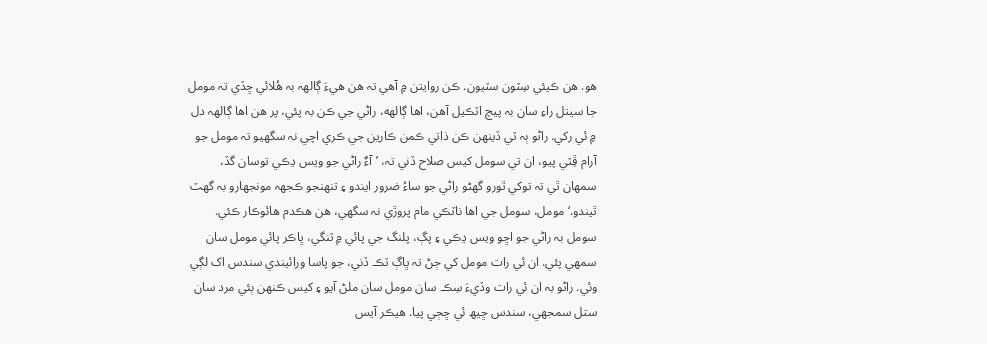ھو. ھن ڪيئي سِٽون سٽيون. ڪن روايتن ۾ آھي تہ ھن ھيءَ ڳالهہ بہ ھُلائي ڇڏي تہ مومل جا سيتل راءِ سان بہ پيچ اٽڪيل آھن، اھا ڳالهه، راڻي جي ڪن بہ پئي، پر ھن اھا ڳالهہ دل ۾ ئي رکي. راڻو ٻہ ٽي ڏينھن ڪن ذاتي ڪمن ڪارين جي ڪري اچي نہ سگهيو تہ مومل جو آرام ڦِٽي پيو، ان تي سومل کيس صلاح ڏني تہ، ’آءٌ راڻي جو ويس ڍڪي توسان گڏ، سمهان ٿي تہ توکي ٿورو گهڻو راڻي جو ساءُ ضرور ايندو ۽ تنھنجو ڪجهہ مونجهارو بہ گهٽ ٿيندو.‘ مومل، سومل جي اھا ناٽڪي مام پروڙي نہ سگهي، ھن ھڪدم ھائوڪار ڪئي. سومل بہ راڻي جو اڇو ويس ڍڪي ۽ پڳ، پلنگ جي پائي ۾ ٽنگي، ڀاڪر پائي مومل سان سمهي پئي. ان ئي رات مومل کي ڄڻ تہ ڀاڳ ٽڪ ڏني، جو پاسا ورائيندي سندس اک لڳي وئي. راڻو بہ ان ئي رات وڏيءَ سِڪ سان مومل سان ملڻ آيو ۽ کيس ڪنھن ٻئي مرد سان ستل سمجهي، سندس ڇيھ ئي ڇڄي پيا. ھيڪر آيس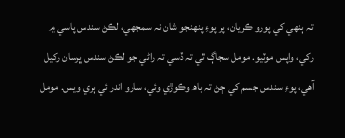تہ ٻنهي کي پورو ڪريان، پر پوءِ پنھنجو شان نہ سمجهي، لڪڻ سندس پاسي ۾ رکي، واپس موٽيو. مومل سجاڳ ٿي تہ ڏسي تہ راڻي جو لڪڻ سندس ڀرسان رکيل آھي، پوءِ سندس جسم کي ڄڻ تہ باھ وڪوڙي وئي، سارو اندر ئي ٻري ويس. مومل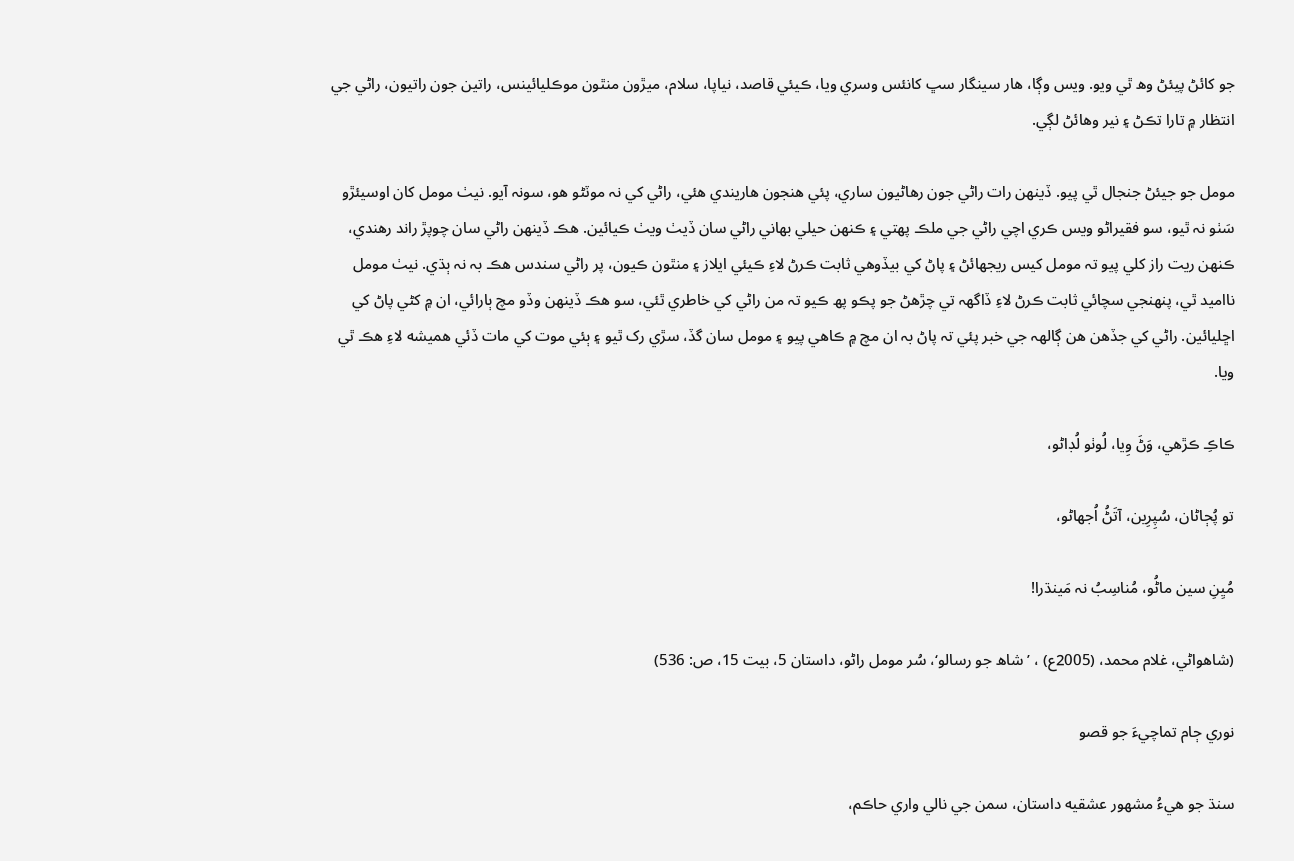جو کائڻ پيئڻ وھ ٿي ويو. ويس وڳا، ھار سينگار سڀ کانئس وسري ويا، ڪيئي قاصد، نياپا، سلام، ميڙون منٿون موڪليائينس، راتين جون راتيون، راڻي جي انتظار ۾ تارا تڪڻ ۽ نير وهائڻ لڳي.

مومل جو جيئڻ جنجال ٿي پيو. ڏينھن رات راڻي جون رهاڻيون ساري، پئي ھنجون ھاريندي ھئي، راڻي کي نہ موٽڻو ھو، سونہ آيو. نيٺ مومل کان اوسيئڙو سَٺو نہ ٿيو، سو فقيراڻو ويس ڪري اچي راڻي جي ملڪ پھتي ۽ ڪنھن حيلي بھاني راڻي سان ڏيٺ ويٺ ڪيائين. ھڪ ڏينھن راڻي سان چوپڙ راند رهندي، ڪنھن ريت راز کلي پيو تہ مومل کيس ريجهائڻ ۽ پاڻ کي بيڏوهي ثابت ڪرڻ لاءِ ڪيئي ايلاز ۽ منٿون ڪيون، پر راڻي سندس ھڪ بہ نہ ٻڌي. نيٺ مومل نااميد ٿي، پنھنجي سچائي ثابت ڪرڻ لاءِ ڏاگهہ تي چڙهڻ جو پڪو پھ ڪيو تہ من راڻي کي خاطري ٿئي، سو ھڪ ڏينھن وڏو مچ ٻارائي، ان ۾ کڻي پاڻ کي اڇليائين. راڻي کي جڏهن ھن ڳالهہ جي خبر پئي تہ پاڻ بہ ان مچ ۾ ڪاھي پيو ۽ مومل سان گڏ، سڙي رک ٿيو ۽ ٻئي موت کي مات ڏئي ھميشه لاءِ ھڪ ٿي ويا.

ڪاڪِ ڪڙهي، وَڻَ وِيا، لُوٺو لُڊاڻو،

تو پُڄاڻان، سُپِرِين، آتَڻُ اُجهاڻو،

مُيِنِ سين ماڻُو، مُناسِبُ نہ مَينڌرا!

(شاھواڻي، غلام محمد، (2005ع) ، ’شاھ جو رسالو‘، سُر مومل راڻو، داستان 5، بيت 15، ص: 536)

نوري ڄام تماچيءَ جو قصو

سنڌ جو ھيءُ مشھور عشقيه داستان، سمن جي نالي واري حاڪم،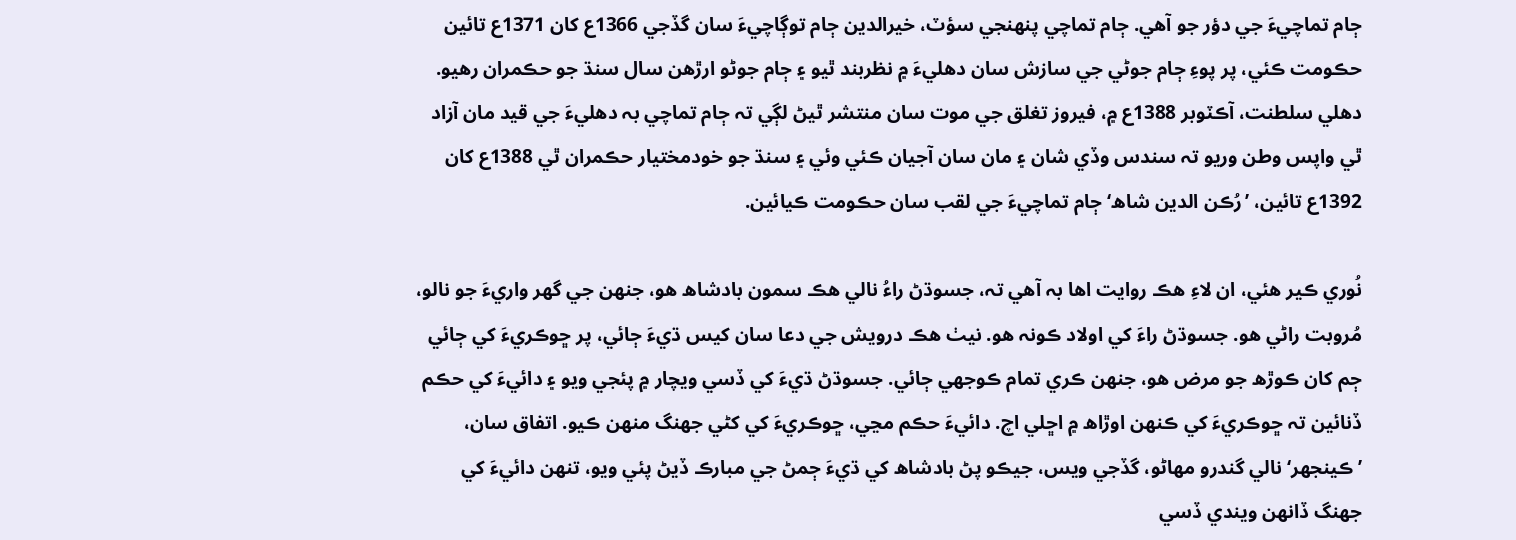ڄام تماچيءَ جي دؤر جو آھي. ڄام تماچي پنھنجي سؤٽ، خيرالدين ڄام توڳاچيءَ سان گڏجي 1366ع کان 1371ع تائين حڪومت ڪئي، پر پوءِ ڄام جوڻي جي سازش سان دھليءَ ۾ نظربند ٿيو ۽ ڄام جوڻو ارڙهن سال سنڌ جو حڪمران رهيو. دھلي سلطنت، آڪٽوبر 1388ع ۾، فيروز تغلق جي موت سان منتشر ٿيڻ لڳي تہ ڄام تماچي بہ دھليءَ جي قيد مان آزاد ٿي واپس وطن وريو تہ سندس وڏي شان ۽ مان سان آجيان ڪئي وئي ۽ سنڌ جو خودمختيار حڪمران ٿي 1388ع کان 1392ع تائين، ’رُڪن الدين شاھ‘ڄام تماچيءَ جي لقب سان حڪومت ڪيائين.

نُوري ڪير ھئي، ان لاءِ ھڪ روايت اھا بہ آھي تہ، جسوڌڻ راءُ نالي ھڪ سمون بادشاھ ھو، جنھن جي گهر واريءَ جو نالو، مُروبت راڻي ھو. جسوڌڻ راءَ کي اولاد ڪونہ ھو. نيٺ ھڪ درويش جي دعا سان کيس ڌيءَ ڄائي، پر ڇوڪريءَ کي ڄائي ڄم کان ڪوڙھ جو مرض ھو، جنھن ڪري تمام ڪوجهي ڄائي. جسوڌڻ ڌيءَ کي ڏسي ويچار ۾ پئجي ويو ۽ دائيءَ کي حڪم ڏنائين تہ ڇوڪريءَ کي ڪنھن اوڙاھ ۾ اڇلي اچ. دائيءَ حڪم مڃي، ڇوڪريءَ کي کڻي جهنگ منھن ڪيو. اتفاق سان، ’ڪينجهر‘ نالي گندرو مھاڻو، گڏجي ويس، جيڪو پڻ بادشاھ کي ڌيءَ ڄمڻ جي مبارڪ ڏيڻ پئي ويو، تنھن دائيءَ کي جهنگ ڏانھن ويندي ڏسي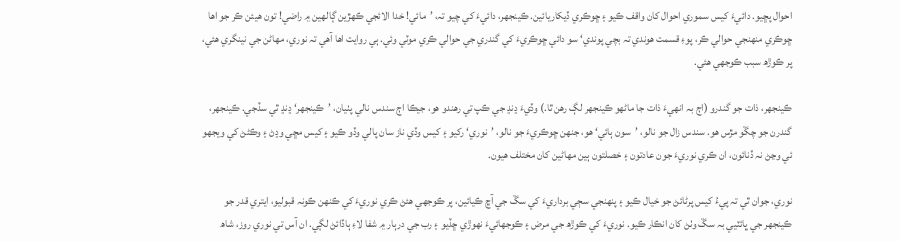احوال پڇيو. دائيءَ کيس سموري احوال کان واقف ڪيو ۽ ڇوڪري ڏيکاريائين. ڪينجهر، دائيءَ کي چيو تہ، ’مائي! خدا الائجي ڪھڙين ڳالهين ۾ راضي! تون ھيئن ڪر جو اھا ڇوڪري منھنجي حوالي ڪر، پوءِ قسمت ھوندي تہ بچي پوندي‘ سو دائي ڇوڪريءَ کي گندري جي حوالي ڪري موٽي وئي. ٻي روايت اھا آھي تہ نوري، مھاڻن جي نينگري ھئي، پر ڪوڙھ سبب ڪوجهي ھئي.

ڪينجهر، ذات جو گندرو (اڄ بہ انهيءَ ذات جا ماڻهو ڪينجهر لڳ رهن ٿا.) وڏيءَ ڍنڍ جي ڪپ تي رهندو ھو، جيڪا اڄ سندس نالي پٺيان، ’ڪينجهر‘ ڍنڍ ٿي سڏجي. ڪينجهر، گندرن جو چڱو مڙس ھو. سندس زال جو نالو، ’سون ٻائي‘ ھو، جنھن ڇوڪريءَ جو نالو، ’نوري‘ رکيو ۽ کيس وڏي ناز سان پالي وڏو ڪيو ۽ کيس مڇي وڍڻ ۽ وڪڻڻ کي ويجهو ئي وڃڻ نہ ڏنائون، ان ڪري نوريءَ جون عادتون ۽ خصلتون ٻين مھاڻين کان مختلف ھيون.

نوري، جوان ٿي تہ پيءُ کيس پرڻائڻ جو خيال ڪيو ۽ پنھنجي سڄي برداريءَ کي سڱ جي آڇ ڪيائين، پر ڪوجهي ھئڻ ڪري نوريءَ کي ڪنھن ڪونہ قبوليو، ايتري قدر جو ڪينجهر جي ڀائٽيي بہ سڱ وٺڻ کان انڪار ڪيو. نوريءَ کي ڪوڙھ جي مرض ۽ ڪوجهائيءَ نھوڙي ڇڏيو ۽ رب جي درٻار ۾ شفا لاءِ ٻاڏائڻ لڳي. ان آس تي نوري روز، شاھ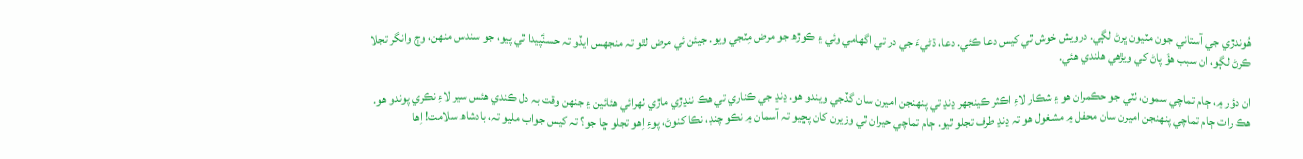ھُوندڙي جي آستاني جون مٽيون ڀرڻ لڳي. درويش خوش ٿي کيس دعا ڪئي. دعا، ڌڻيءَ جي در تي اگهامي وئي ۽ ڪوڙھ جو مرض مِٽجي ويو. جيئن ئي مرض لٿو تہ منجهس ايڏو تہ حسنؑپيدا ٿي پيو، جو سندس منھن، وڄ وانگر تجلا ڪرڻ لڳو، ان سبب ھؤَ پاڻ کي ويڙهي ھلندي ھئي.

ان دؤر ۾، ڄام تماچي سمون، ٺٽي جو حڪمران ھو ۽ شڪار لاءِ اڪثر ڪينجهر ڍنڍ تي پنھنجن اميرن سان گڏجي ويندو ھو. ڍنڍ جي ڪناري تي ھڪ ننڍڙي ماڙي ٺھرائي ھئائين ۽ جنھن وقت بہ دل ڪندي ھئس سير لاءِ نڪري پوندو ھو. ھڪ رات ڄام تماچي پنھنجن اميرن سان محفل ۾ مشغول ھو تہ ڍنڍ طرف تجلو ٿيو. ڄام تماچي حيران ٿي وزيرن کان پڇيو تہ آسمان ۾ نڪو چنڊ، نڪا کنوڻ، پوءِ اِھو تجلو ڇا جو؟ تہ کيس جواب مليو تہ، بادشاھ سلامت! اِھا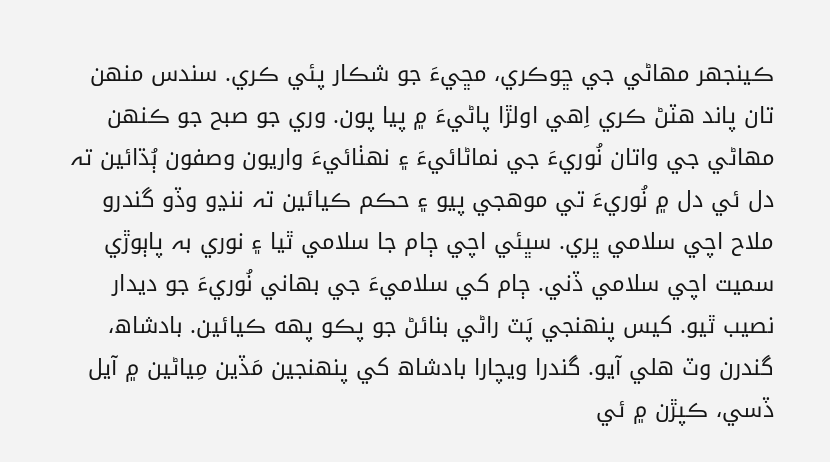ڪينجهر مھاڻي جي ڇوڪري، مڇيءَ جو شڪار پئي ڪري. سندس منھن تان پاند ھٽڻ ڪري اِھي اولڙا پاڻيءَ ۾ پيا پون. وري جو صبح جو ڪنھن مھاڻي جي واتان نُوريءَ جي نماڻائيءَ ۽ نهٺائيءَ واريون وصفون ٻُڌائين تہ دل ئي دل ۾ نُوريءَ تي موهجي پيو ۽ حڪم ڪيائين تہ ننڍو وڏو گندرو ملاح اچي سلامي ڀري. سڀئي اچي ڄام جا سلامي ٿيا ۽ نوري بہ پاٻوڙي سميت اچي سلامي ڏني. ڄام کي سلاميءَ جي بھاني نُوريءَ جو ديدار نصيب ٿيو. کيس پنھنجي پَٽ راڻي بنائڻ جو پڪو پھه ڪيائين. بادشاھ، گندرن وٽ ھلي آيو. گندرا ويچارا بادشاھ کي پنھنجين مَڏين مِياڻين ۾ آيل ڏسي، ڪپڙن ۾ ئي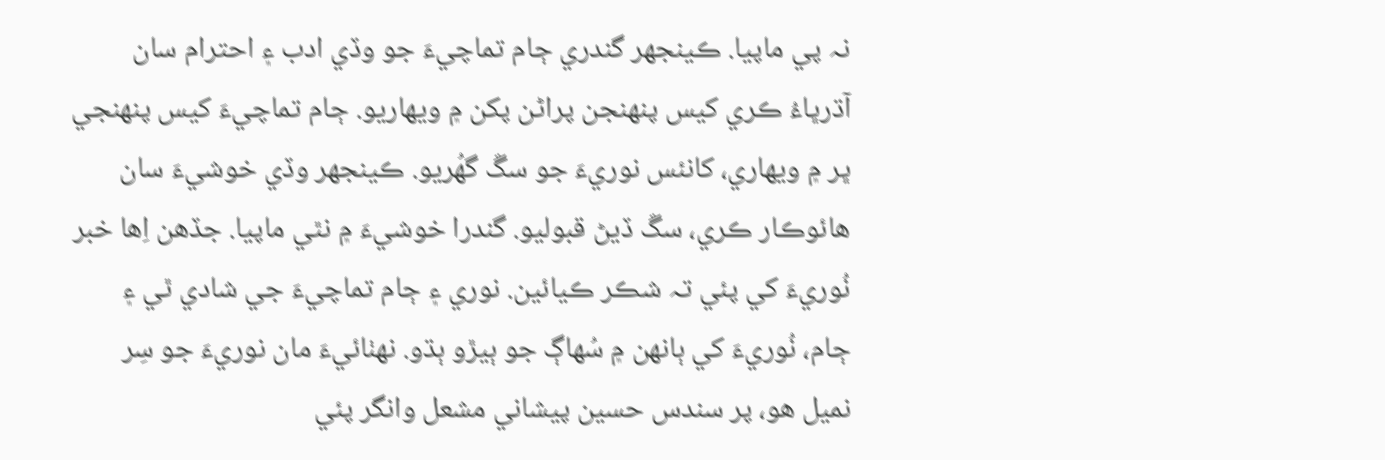نہ پي ماپيا. ڪينجهر گندري ڄام تماچيءَ جو وڏي ادب ۽ احترام سان آڌرڀاءُ ڪري کيس پنھنجن پراڻن پکن ۾ ويھاريو. ڄام تماچيءَ کيس پنھنجي ڀر ۾ ويھاري، کانئس نوريءَ جو سڱ گهُريو. ڪينجهر وڏي خوشيءَ سان ھائوڪار ڪري، سڱ ڏيڻ قبوليو. گندرا خوشيءَ ۾ نٿي ماپيا. جڏهن اِھا خبر نُوريءَ کي پئي تہ شڪر ڪيائين. نوري ۽ ڄام تماچيءَ جي شادي ٿي ۽ ڄام، نُوريءَ کي ٻانهن ۾ سُهاڳ جو ٻيڙو ٻڌو. نهٺائيءَ مان نوريءَ جو سِر نميل ھو، پر سندس حسين پيشاني مشعل وانگر پئي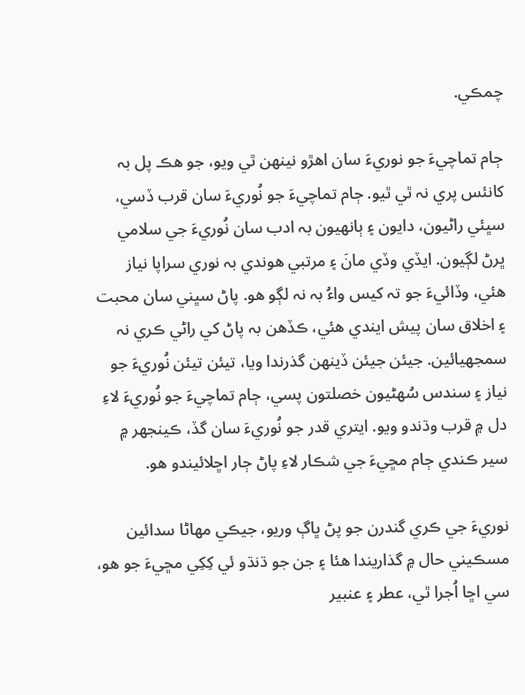چمڪي.

ڄام تماچيءَ جو نوريءَ سان اھڙو نينھن ٿي ويو، جو ھڪ پل بہ کانئس پري نہ ٿي ٿيو. ڄام تماچيءَ جو نُوريءَ سان قرب ڏسي، سڀئي راڻيون، دايون ۽ ٻانهيون بہ ادب سان نُوريءَ جي سلامي ڀرڻ لڳيون. ايڏي وڏي مانَ ۽ مرتبي ھوندي بہ نوري سراپا نياز ھئي، وڏائيءَ جو تہ کيس واءُ بہ نہ لڳو ھو. پاڻ سڀني سان محبت ۽ اخلاق سان پيش ايندي ھئي، ڪڏهن بہ پاڻ کي راڻي ڪري نہ سمجهيائين. جيئن جيئن ڏينھن گذرندا ويا، تيئن تيئن نُوريءَ جو نياز ۽ سندس سُهڻيون خصلتون پسي، ڄام تماچيءَ جو نُوريءَ لاءِ دل ۾ قرب وڌندو ويو. ايتري قدر جو نُوريءَ سان گڏ، ڪينجهر ۾ سير ڪندي ڄام مڇيءَ جي شڪار لاءِ پاڻ ڄار اڇلائيندو ھو.

نوريءَ جي ڪري گندرن جو پڻ ڀاڳ وريو، جيڪي مھاڻا سدائين مسڪيني حال ۾ گذاريندا ھئا ۽ جن جو ڌنڌو ئي کِکِي مڇيءَ جو ھو، سي اڇا اُجرا ٿي، عطر ۽ عنبير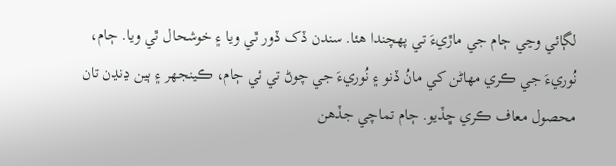لڳائي وڃي ڄام جي ماڙيءَ تي پھچندا ھئا. سندن ڏک ڏور ٿي ويا ۽ خوشحال ٿي ويا. ڄام، نُوريءَ جي ڪري مھاڻن کي مانُ ڏنو ۽ نُوريءَ جي چوڻ تي ئي ڄام، ڪينجهر ۽ ٻين ڍنڍن تان محصول معاف ڪري ڇڏيو. ڄام تماچي جڏهن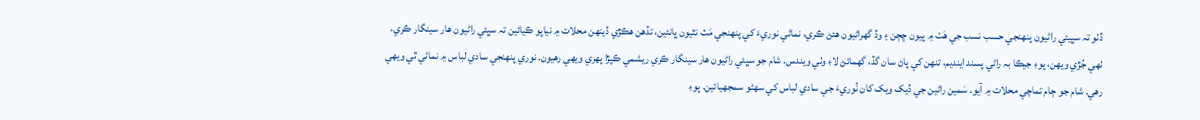ڏٺو تہ سڀيئي راڻيون پنھنجي حسب نسب جي ھَٺ ۾ پيون ڇڄن ۽ وڏ گهراڻيون ھئڻ ڪري، نماڻي نوريءَ کي پنھنجي مَٽ نٿيون ڀانئين، تڏهن ھڪڙي ڏينھن محلات ۾ نياپو ڪيائين تہ سڀئي راڻيون ھار سينگار ڪري، ٺھي جُڙي ويھن، پوءِ جيڪا بہ راڻي پسند اينديم، تنھن کي پاڻ سان گڏ، گهمائڻ لاءِ وٺي ويندس. شام جو سڀئي راڻيون ھار سينگار ڪري ريشمي ڪپڙا پھري ويھي رهيون. نوري پنھنجي سادي لباس ۾ نماڻي ٿي ويھي رهي. شام جو ڄام تماچي محلات ۾ آيو. سَمين راڻين جي ڏيک ويک کان نُوريءَ جي سادي لباس کي سھڻو سمجهيائين. پوءِ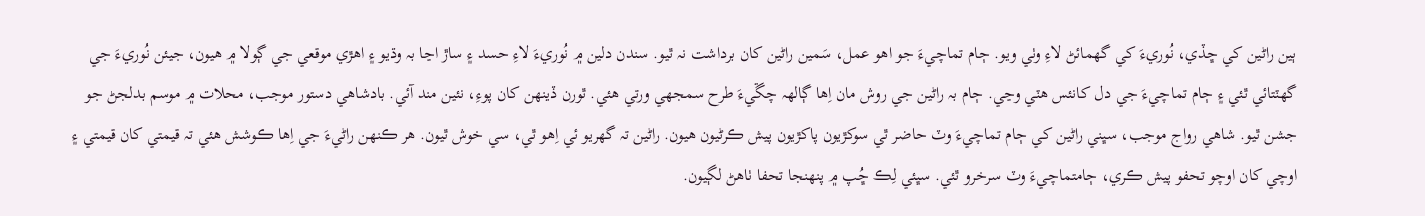ٻين راڻين کي ڇڏي، نُوريءَ کي گهمائڻ لاءِ وٺي ويو. ڄام تماچيءَ جو اھو عمل، سَمين راڻين کان برداشت نہ ٿيو. سندن دلين ۾ نُوريءَ لاءِ حسد ۽ ساڙ اڃا بہ وڌيو ۽ اھڙي موقعي جي ڳولا ۾ ھيون، جيئن نُوريءَ جي گهٽتائي ٿئي ۽ ڄام تماچيءَ جي دل کانئس ھٽي وڃي. ڄام بہ راڻين جي روش مان اِھا ڳالهہ چڱيءَ طرح سمجهي ورتي ھئي. ٿورن ڏينھن کان پوءِ، نئين مند آئي. بادشاھي دستور موجب، محلات ۾ موسم بدلجڻ جو جشن ٿيو. شاھي رواج موجب، سڀني راڻين کي ڄام تماچيءَ وٽ حاضر ٿي سوکڙيون پاکڙيون پيش ڪرڻيون ھيون. راڻين تہ گهريو ئي اِھو ٿي، سي خوش ٿيون. ھر ڪنھن راڻيءَ جي اِھا ڪوشش ھئي تہ قيمتي کان قيمتي ۽ اوچي کان اوچو تحفو پيش ڪري، ڄامتماچيءَ وٽ سرخرو ٿئي. سڀئي لِڪ ڇُپ ۾ پنھنجا تحفا ٺاھڻ لڳيون.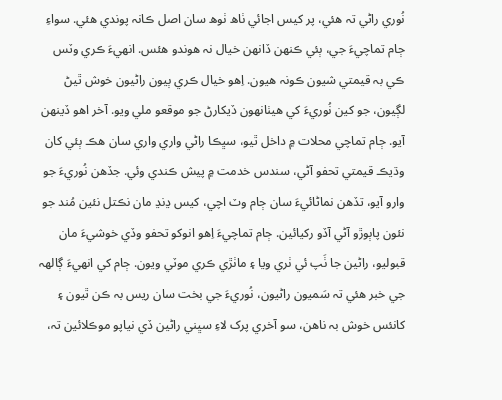نُوري راڻي تہ ھئي، پر کيس اجائي ٺاھ ٺوھ سان اصل ڪانہ پوندي ھئي. سواءِ ڄام تماچيءَ جي، ٻئي ڪنھن ڏانھن خيال نہ ھوندو ھئس. انهيءَ ڪري وٽس ڪي بہ قيمتي شيون ڪونہ ھيون. اِھو خيال ڪري ٻيون راڻيون خوش ٿيڻ لڳيون، جو کين نُوريءَ کي ھيٺانھون ڏيکارڻ جو موقعو ملي ويو. آخر اھو ڏينھن آيو. ڄام تماچي محلات ۾ داخل ٿيو، سڀڪا راڻي واري واري سان ھڪ ٻئي کان وڌيڪ قيمتي تحفو آڻي، سندس خدمت ۾ پيش ڪندي وئي. جڏهن نُوريءَ جو وارو آيو، تڏهن نماڻائيءَ سان ڄام وٽ اچي، کيس ڍنڍ مان نڪتل نئين مُند جو نئون پاٻوڙو آڻي آڏو رکيائين. ڄام تماچيءَ اِھو انوکو تحفو وڏي خوشيءَ مان قبوليو، راڻين جا ٺَپ ئي ٺري ويا ۽ ماٺڙي ڪري موٽي ويون. ڄام کي انهيءَ ڳالهہ جي خبر ھئي تہ سَميون راڻيون، نُوريءَ جي بخت سان ريس بہ ڪن ٿيون ۽ کانئس خوش بہ ناھن، سو آخري پرک لاءِ سڀني راڻين ڏي نياپو موڪلائين تہ،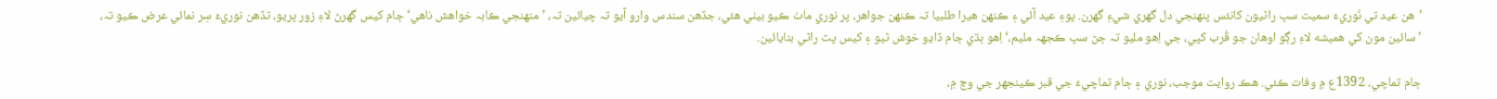’هن عيد تي نُوريءَ سميت سڀ راڻيون کانئس پنھنجي دل گهري شيءِ گهرن. پوءِ عيد آئي ۽ ڪنھن ھيرا طلبيا تہ ڪنھن جواھر، پر نوري ماٺ ڪيو بيٺي ھئي، جڏهن سندس وارو آيو تہ چيائين تہ، ’منھنجي ڪابہ خواھش ناھي‘ ڄام کيس گھرڻ لاءِ زور ڀريو، تڏهن نوريءَ سِر نمائي عرض ڪيو تہ، ’سائين مون کي ھميشه لاءِ رڳو اوهان جو قُرب کپي، جي اِھو مليو تہ ڄڻ سڀ ڪجهہ مليم،‘ اِھو ٻڌي ڄام ڏاڍو خوش ٿيو ۽ کيس پٽ راڻي بنايائين.

ڄام تماچي، 1392ع ۾ وفات ڪئي. ھڪ روايت موجب، نوري ۽ ڄام تماچيءَ جي قبر ڪينجهر جي وچ ۾،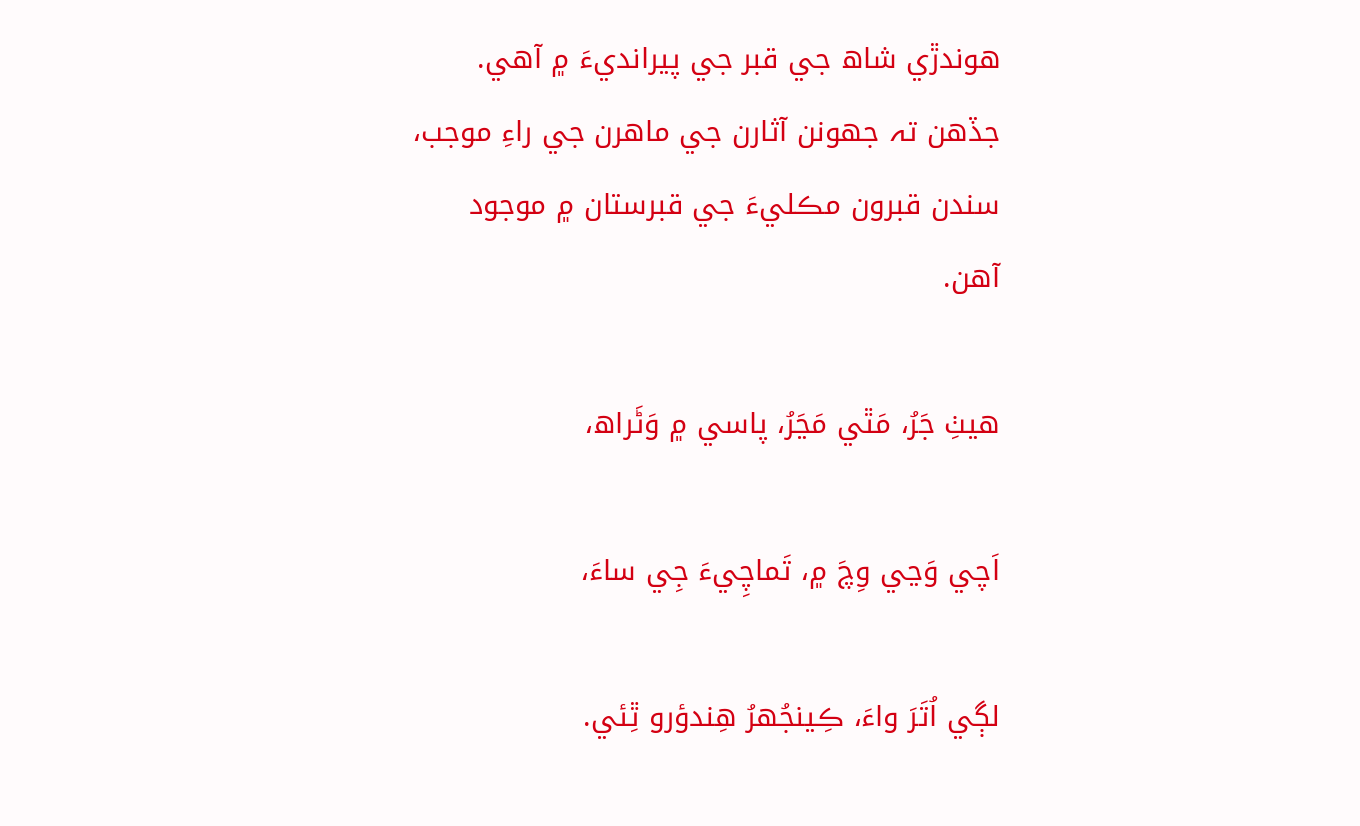ھوندڙي شاھ جي قبر جي پيرانديءَ ۾ آھي. جڏهن تہ جهونن آثارن جي ماھرن جي راءِ موجب، سندن قبرون مڪليءَ جي قبرستان ۾ موجود آھن.

ھيٺِ جَرُ، مَٿي مَڃَرُ، پاسي ۾ وَڻَراھ،

اَچي وَڃي وِچَ ۾، تَماچِيءَ جِي ساءَ،

لڳي اُتَرَ واءَ، ڪِينجُهرُ ھِندؤرو ٿِئي.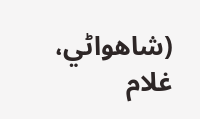(شاھواڻي، غلام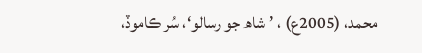محمد، (2005ع) ، ’شاھ جو رسالو‘، سُر ڪاموڏ،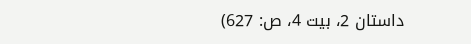داستان 2، بيت 4، ص: 627)